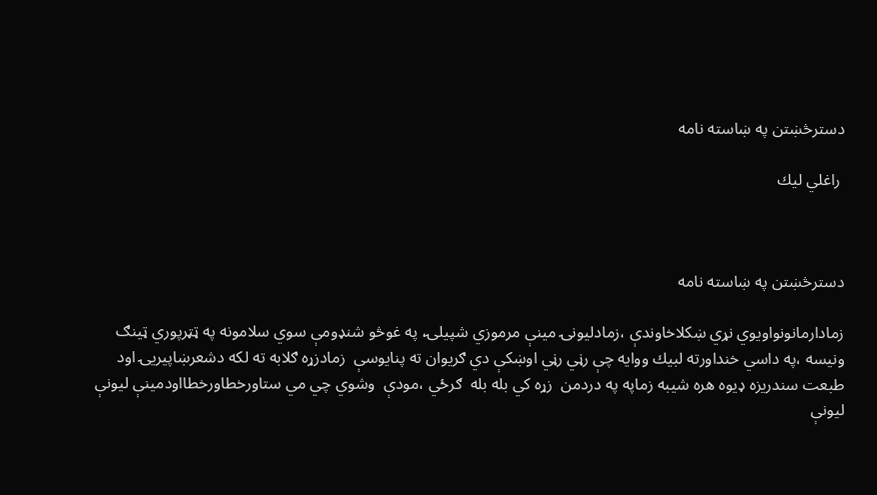دسترڅښتن په ښاسته نامه

 راغلي ليك



دسترڅښتن په ښاسته نامه

زمادارمانونواويوي نړي ښكلاخاوندې ،زمادليونۍ مينې مرموزي شپيلۍ، په غوڅو شنډومې سوي سلامونه په ټټرپوري ټينګ ونيسه ،په داسي خنداورته لبيك ووايه چې رڼي رڼي اوښكې دي ګريوان ته پنايوسې  زمادزړه ګلابه ته لكه دشعرښاپيريۍ اود طبعت سندريزه ډيوه هره شيبه زماپه په دردمن  زړه كي بله بله  ګرځي ،مودې  وشوي چي مي ستاورخطاورخطااودمينې ليونې ليونې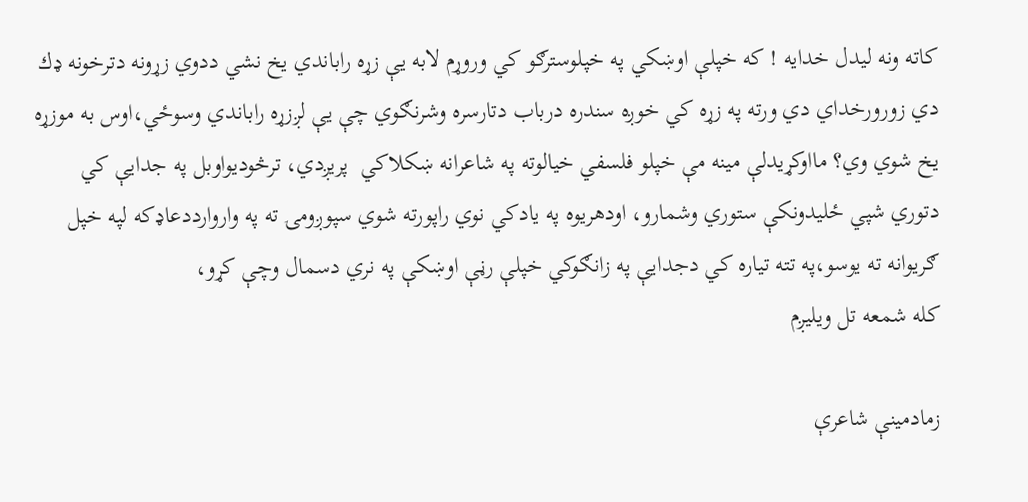كاته ونه ليدل خدايه ! كه خپلې اوښكي په خپلوسترګو كي وروړم لابه يې زړه راباندي يخ نشي ددوي زړونه دترخونه ډك دي زورورخداي دي ورته په زړه كي خوږه سندره درباب دتارسره وشرنګوي چې يې لږزړه راباندي وسوځي،اوس به موزړه يخ شوي وي؟ مااوكړيدلې مينه مې خپلو فلسفي خيالوته په شاعرانه ښكلاكي  پريږدي، ترڅوديواوبل په جدايې كي دتوري شپي ځليدونكې ستوري وشمارو، اودهريوه په يادكي نوي راپورته شوي سپوږومۍ ته په واروارددعاډكه لپه خپل ګريوانه ته يوسو،په تته تياره كي دجدايې په زانګوكي خپلې رڼې اوښكې په نري دسمال وچې كړو،                                                                                               كله شمعه تل ويليږم

زمادمينې شاعرې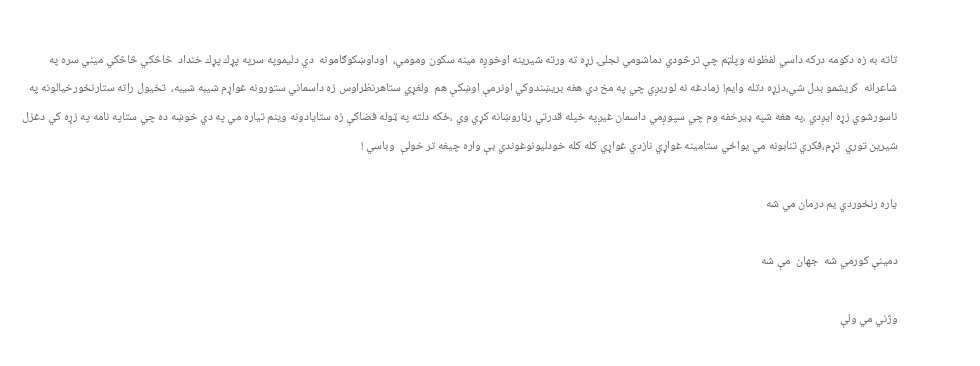تاته به زه دكومه دركه داسي لفظونه وپلټم چې ترڅودي دماشومي نجلۍ زړه ته ورته شيرينه اوخوږه مينه سكون ومومي،  اوداوښكوګامونه  دي دليموپه سرپه پړك پړك خنداد  څاڅكي څاڅكي ميني سره په     شاعرانه  كريشمو بدل شي،دزړه دتله وايم! زمادغه نه لوريږي چي په مخ دي هغه بريښندوكي اونرمې اوښكې هم  ولغړي ستاهرنظراوس زه داسماني ستورونه غواړم شيبه شيبه،  تخيول راته ستارنځورخيالونه په ناسورشوي زړه ايږدي ،په هغه شپه ډيرخفه وم چي سپوږمي داسمان غيږپه خپله قدرتي رڼاروښانه كړي وي ،ځكه دلته په ټوله فضاكې زه ستايادونه وينم تياره مي په دي خوښه ده چي ستاپه نامه په زړه كي دغزل شيرين توري  تړم،فكري تنابونه مي يواځي ستامينه غواړي نازدي غواړي كله كله خودليونوغوندي بې واره چيغه تر خولې  وباسي !

ياره رنځوردي يم درمان مي شه

دمينې كورمي شه  جهان  مې شه

وژني مي ولې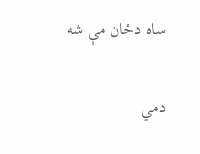ساه دځان مې شه

دمي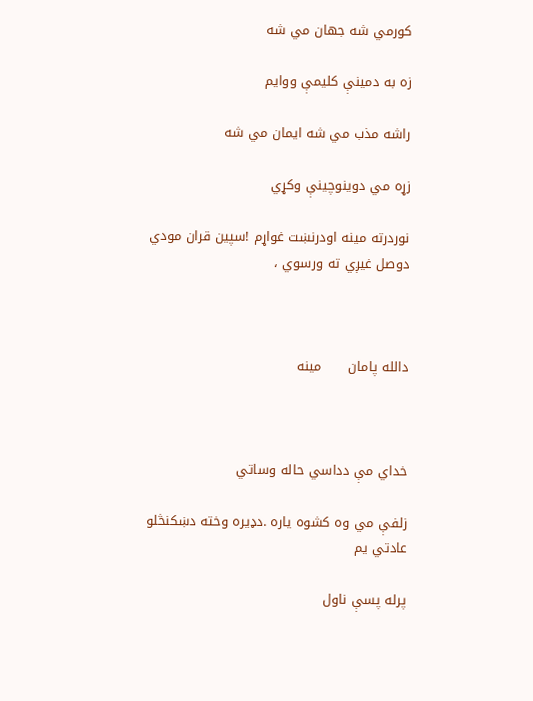كورمي شه جهان مي شه

زه به دمينې كليمې ووايم

راشه مذب مي شه ايمان مي شه

زړه مي دوينوچينې وكړي

نوردرته مينه اودرنښت غواړم !سپين قران مودي دوصل غيږي ته ورسوي ،



دالله پامان      مينه



خداي مې دداسي حاله وساتي

زلفې مي وه كشوه ياره .دډيره وخته دښكنڅلو عادتي يم

پرله پسې ناول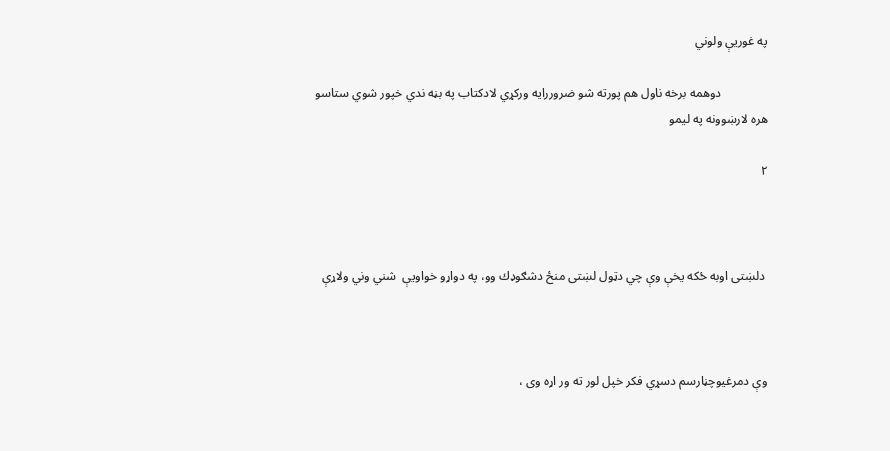په غوريې ولوني

               دوهمه برخه ناول هم پورته شو ضروررايه وركړي لادكتاب په بڼه ندي خپور شوي ستاسو هره لارښوونه په ليمو

۲



 دلښتى اوبه ځكه يخې وې چي دټول لښتى منځ دشګوډك وو، په دواړو خواويې  شني وني ولاړې



وې دمرغيوچڼارسم دسړي فكر خپل لور ته ور اړه وى ،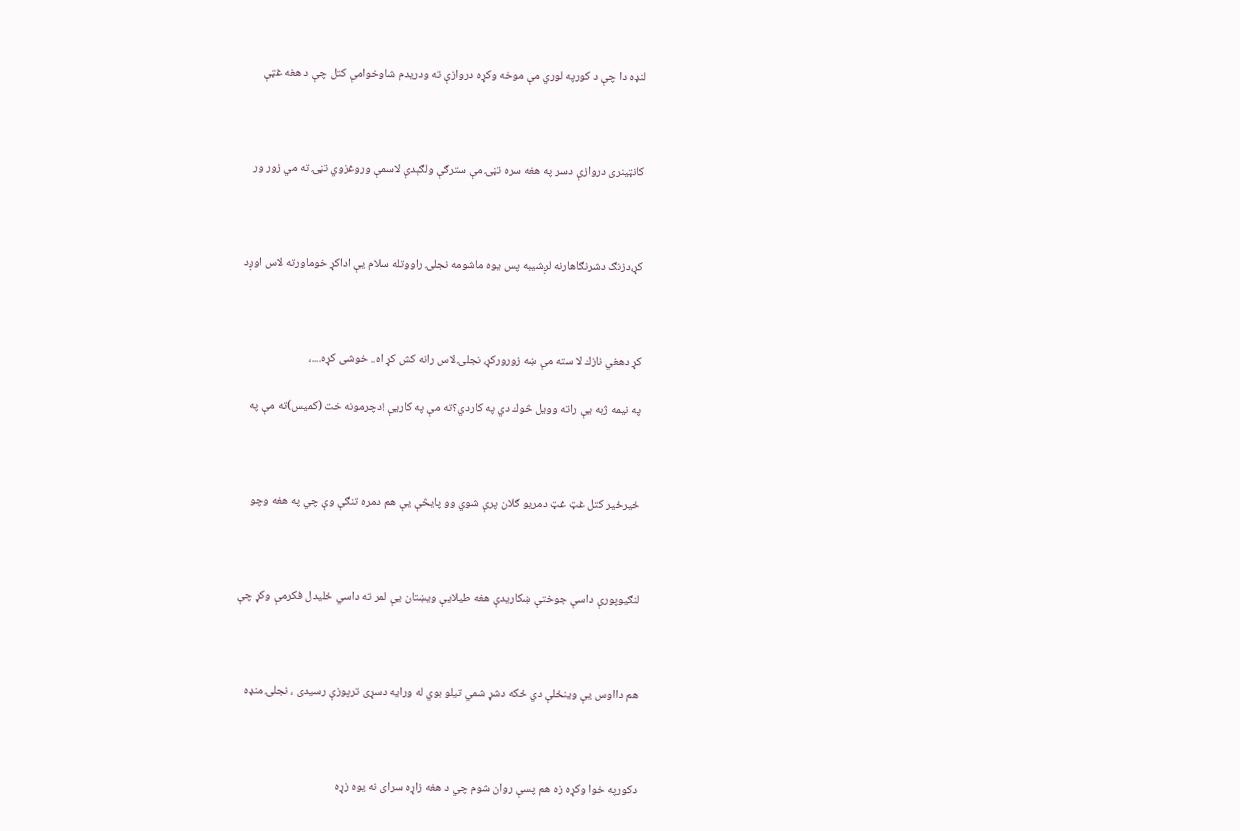لنډه دا چې د كورپه لوري مې موخه وكړه دروازې ته ودريدم شاوخوامې كتل چې د هغه غټې



كانټينرى دروازې دسر په هغه سره تڼۍ مې سترګې ولګېدې لاسمې وروغزوي تڼۍ ته مي زور ور



كړ،دزنګ دشرنګاهارنه لږشيبه پس يوه ماشومه نجلۍ راووتله سلام يې اداكړ خوماورته لاس اوږد



كړ دهغي نازك لا سته مې ښه زوروركړ، نجلۍ لاس رانه كش كړ اه.. خوشى كړه....،

په نيمه ژبه يې راته وويل څوك دي په كاردي؟ته مې په كاريې !دچرمونه خت (كميس)ته مې په



ځيرځير كتل غټ غټ دمريو ګلان پرې شوي وو پايڅې يې هم دمره تنګې وې چي په هغه وچو



لنګيوپورې داسې جوختې ښكاريدې هغه طيلايې ويښتان يې لمر ته داسي ځليدل فكرمې وكړ چې



هم دااوس يې وينځلې دي ځكه دشړ شمي تيلو بوي له ورايه دسړى ترپوزې رسيدى ، نجلۍ منډه



دكورپه خوا وكړه زه هم پسې روان شوم چي د هغه زاړه سراى نه يوه زړه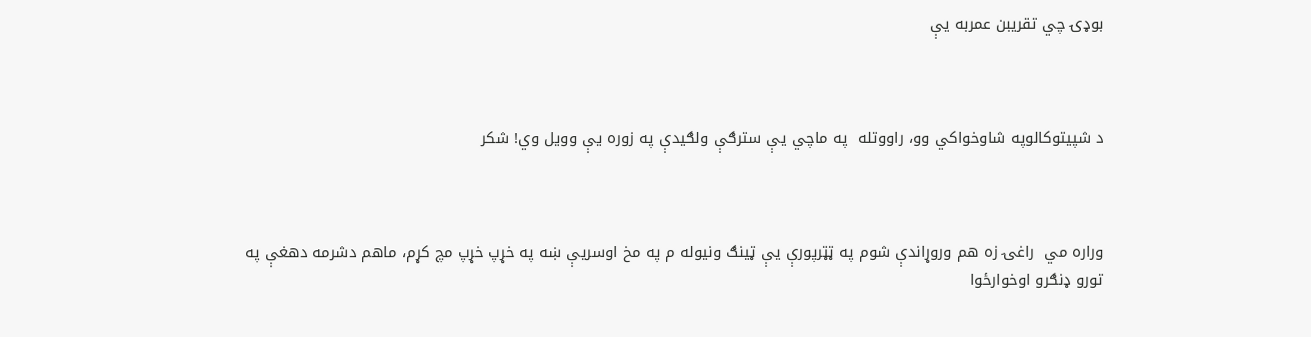بوډۍ چي تقريبن عمربه يې



د شپيتوكالوپه شاوخواكي وو، راووتله  په ماچي يې سترګې ولګيدې په زوره يې وويل وي! شكر



وراره مي  راغۍ زه هم وروړاندې شوم په ټټرپورې يې ټينګ ونيوله م په مخ اوسريې ښه په خړپ خړپ مچ كړم، ماهم دشرمه دهغې په تورو ډنګرو اوخوارځوا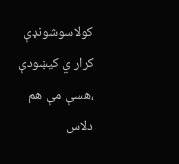كولاسوشونډې كرار ي كيښودې ،هسې مې هم دلاس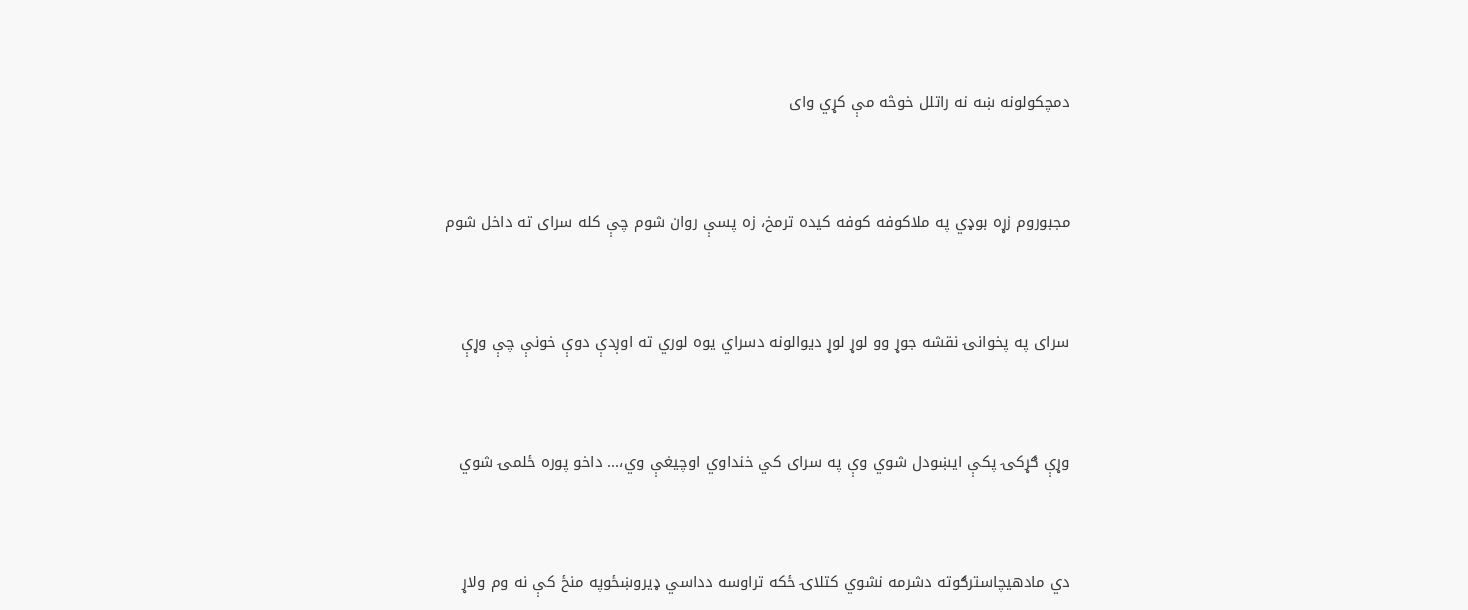دمچكولونه ښه نه راتلل خوڅه مې كړي واى



مجبوروم زړه بوډي په ملاكوفه كوفه كيده ترمخ، زه پسې روان شوم چې كله سراى ته داخل شوم



سراى په پخوانۍ نقشه جوړ وو لوړ لوړ ديوالونه دسراي يوه لوري ته اوږدې دوې خونې چې وړې



وړې ګړكۍ پكې ايښودل شوي وې په سراى كي خنداوي اوچيغې وي،... داخو پوره ځلمۍ شوي



دي مادهيچاسترګوته دشرمه نشوي كتلاۍ ځكه تراوسه دداسي ډيروښځوپه منځ كې نه وم ولاړ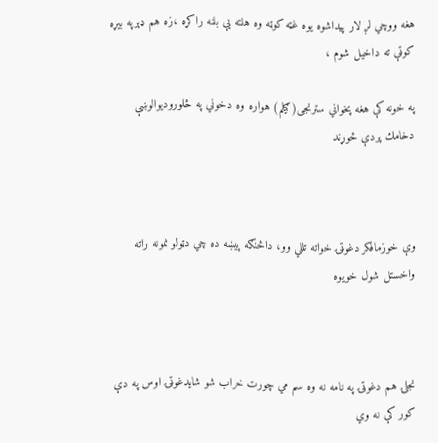هغه ووچي لږ لار پيداشوه يوه غټه كوټه وه هلته يې بلنه راكړه ،زه هم ډېرپه بيړه كوټې ته داخيل شوم ،

په خونه كې هغه پخواني سترنجى(ګيلم) هواره وه دخوني په څلوروديوالوښې دخامك پردې ځوړند



وې خوزمافكر دغوټۍ خواته تللي وو، داڅنګه پيښه ده چي دټولو نمونه راته واخستل شول خويوه



نجلۍ هم دغوټۍ په نامه نه وه سم مي چورت خراب شو شايدغوټۍ اوس په دې كور كې نه وي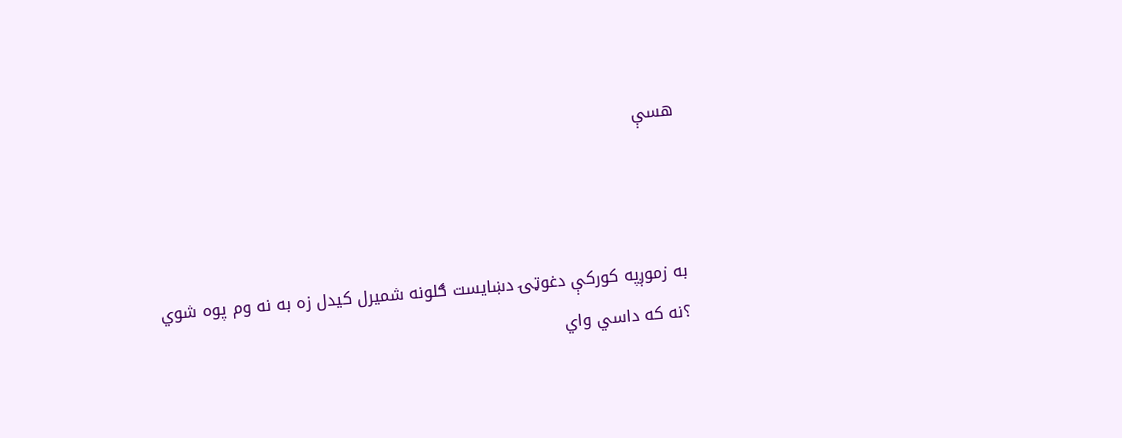هسې



به زموږپه كوركې دغوټۍ دښايست ګلونه شميرل كيدل زه به نه وم پوه شوي ؟نه كه داسي واي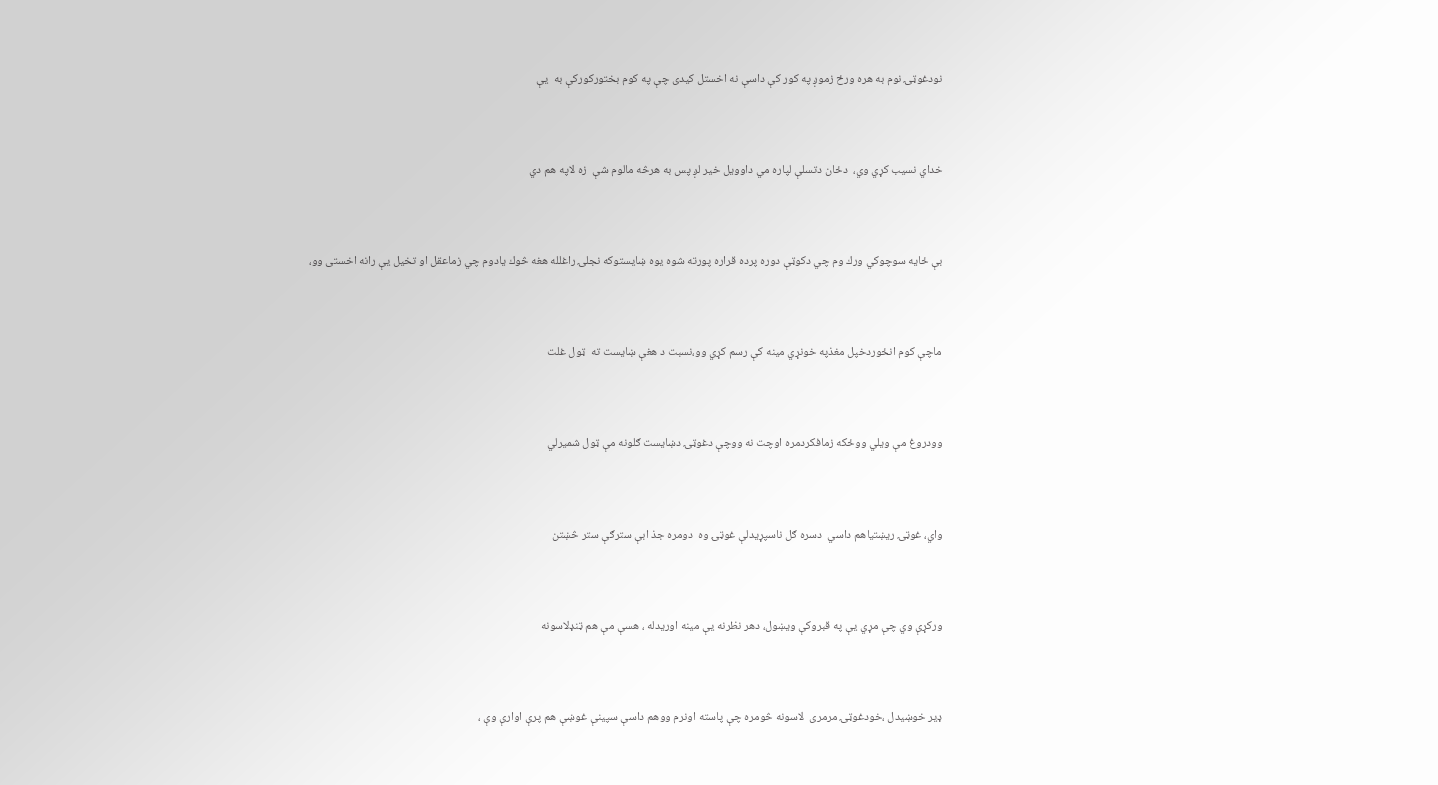نودغوټۍ نوم به هره ورځ زموږ په كور كې داسې نه اخستل كيدى چې په كوم بختوركوركې به  يې



خداي نسيب كړي وي،  دځان دتسلې لپاره مي داوويل خير لږ پس به هرڅه مالوم شې  زه لاپه هم دي



بې ځايه سوچوكي ورك وم چي دكوټې دوره پرده قراره پورته شوه يوه ښايستوكه نجلۍ راغلله هغه څوك يادوم چي زماعقل او تخيل يې رانه اخستى وو،



ماچې كوم انځوردخپل مغذپه خونړي مينه كې رسم كړي وو،نسبت د هغې ښايست ته  ټول غلت



وودروغ مې ويلي ووځكه زمافكردمره اوچت نه ووچې دغوټۍ دښايست ګلونه مې ټول شميرلي



واي، غوټۍ ريښتياهم داسي  دسره ګل ناسپړيدلې غوټۍ وه  دومره جذ ابې سترګې ستر څښتن



وركړې وي چې مړي يې په قبروكې ويښول، دهر نظرنه يې مينه اوريدله ، هسې مې هم ټنډلاسونه



ډير خوښيدل ،خودغوټۍ مرمرى  لاسونه څومره چې پاسته اونرم ووهم داسې سپينې غوښې هم پرې اوارې وې ،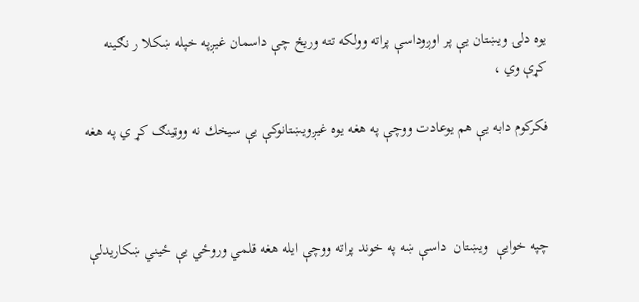يوه دلۍ ويښتان يې پر اوږوداسې پراته وولكه تته وريځ چې داسمان غيږپه خپله ښكلا ر نګينه كړې وي ،

فكركوم دابه يې هم يوعادت ووچې په هغه يوه غيږويښتانوكې يې سيخك نه ووټينګ كړ ي په هغه



چپه خوايې  ويښتان  داسې ښه په خوند پراته ووچې ايله هغه قلمي وروځي يې ځيني ښكاريدلې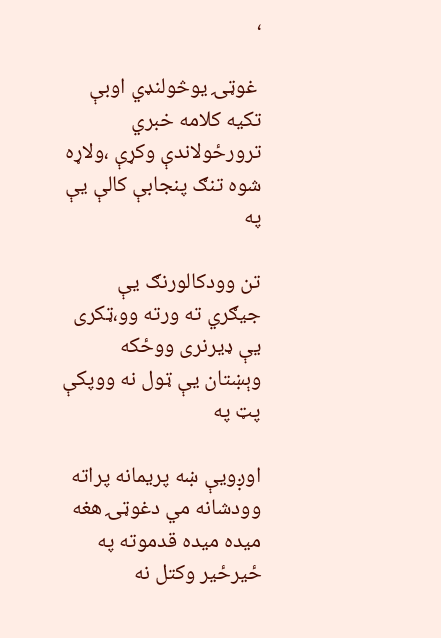،

 غوټۍ يوڅولنډي اوبې تكيه كلامه خبري ترورځولاندې وكړې ،ولاړه شوه تنګ پنجابې كالې يې په

تن وودكالورنګ يې جيګري ته ورته وو،ټكرى يې ډيرنرى ووځكه وېښتان يې ټول نه ووپكې پټ په

اوږويې ښه پريمانه پراته وودشانه مي دغوټۍ هغه  ميده ميده قدموته په ځيرځير وكتل نه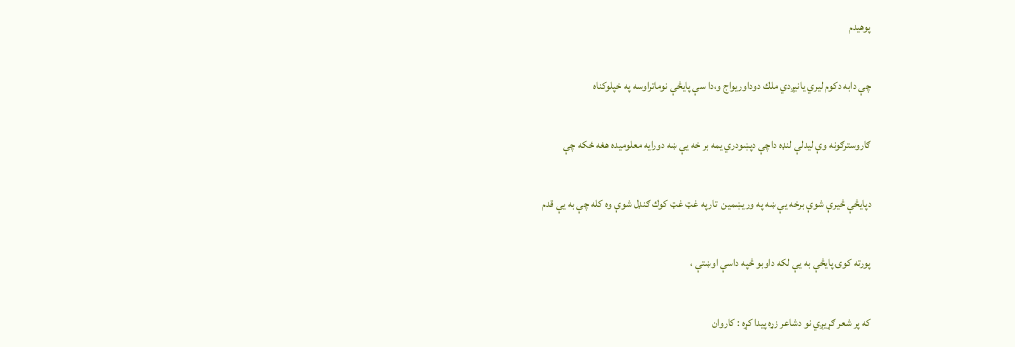پوهيدم

چې دابه دكوم ليري يانيږدي ملك دوداوريواج و،دا سې پايڅې نوماتراوسه په خپلوكناه

ګاروسترګونه وې ليدلې لنډه داچې دپښودري يمه بر خه يې ښه دورايه معلوميده هغه ځكه چې

دپايڅې څيرې شوې برخه يې ښه په وريښمين  تارپه غټ غټ كوك ګنډل شوې وه كله چې به يې قدم

پورته كوۍ پايڅې به يې لكه داوبو څپه داسې اوښتې ،

که پر شعر ګړيږي نو دشاعر زړه پيدا کړه : کاروان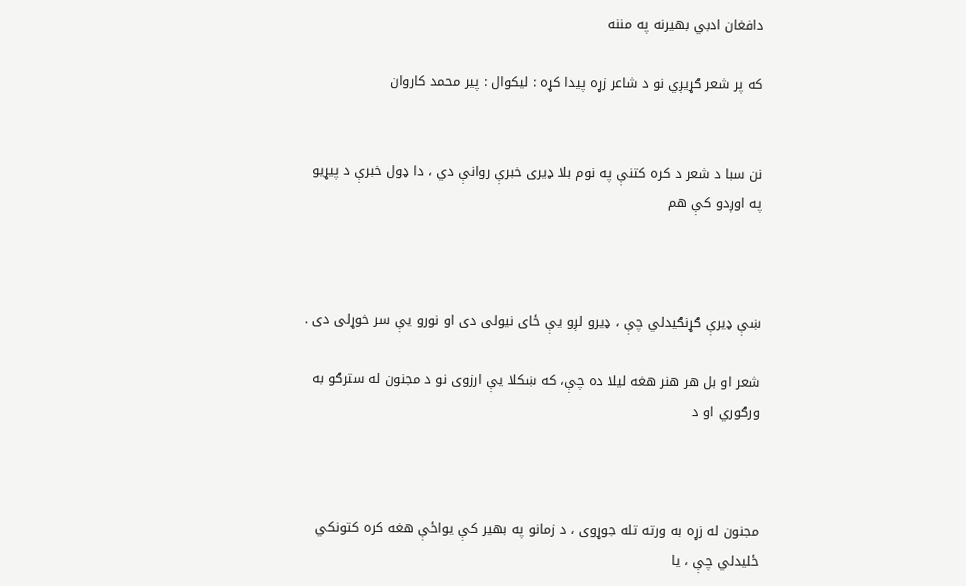دافغان ادبي بهيرنه په مننه

که پر شعر ګړيږي نو د شاعر زړه پيدا کړه : ليکوال : پير محمد کاروان


نن سبا د شعر د کره کتنې په نوم بلا ډيری خبرې روانې دي ، دا ډول خبرې د پيړيو په اوږدو کې هم



ښې ډيرې ګړنګيدلي چې ، ډيرو لږو يې ځای نيولی دی او نورو يې سر خوړلی دی .

شعر او بل هر هنر هغه ليلا ده چې، که ښکلا يې ارزوی نو د مجنون له سترګو به ورګوري او د



مجنون له زړه به ورته تله جوړوی ، د زمانو په بهير کې يواځې هغه کره کتونکي ځليدلي چې ، يا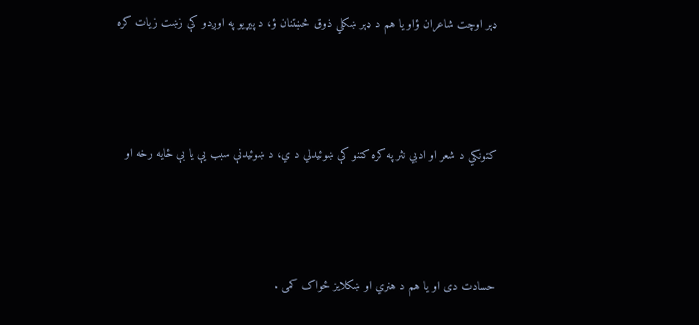ډېر اوچت شاعران ؤاو يا هم د ډېر ښکلي ذوق څښتنان ؤ، د پيړيو په اوږدو کې زښت زيات کره



کتونکي د شعر او ادبي نثر په کره کتنو کې ښوئيدلي د ي، د ښوئيدنې سبب يې يا بې ځايه رخه او



حسادت دی او يا هم د هنري او ښکلايز ځواک کمی .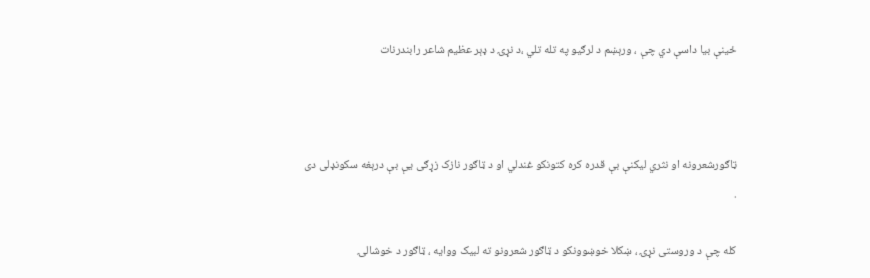ځينې بيا داسې دي چې ، ورېښم د لرګيو په تله تلي ،د نړۍ د ډېر عظيم شاعر رابندرنات



ټاګورشعرونه او نثري ليکنې بې قدره کره کتونکو غندلي او د ټاګور نازک زړګی يې بې درېغه سکونډلی دی .

کله چې د وروستی نړۍ ، ښکلا خوښوونکو د ټاګور شعرونو ته لبيک ووايه ، ټاګور د خوشالۍ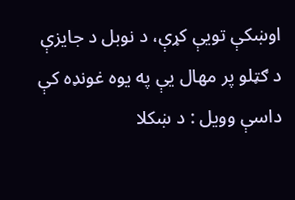اوښکې تويې کړې، د نوبل د جايزې د ګټلو پر مهال يې په يوه غونډه کې داسې وويل : د ښکلا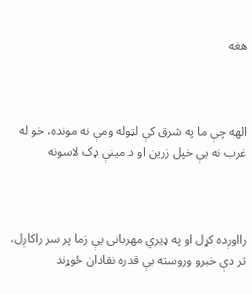هغه



الهه چې ما په شرق کې لټوله ومې نه مونده، خو له غرب نه يې خپل زرين او د مينې ډک لاسونه



رااوږده کړل او په ډيري مهربانی يې زما پر سر راکاږل، تر دې خبرو وروسته بې قدره نقادان ځوړند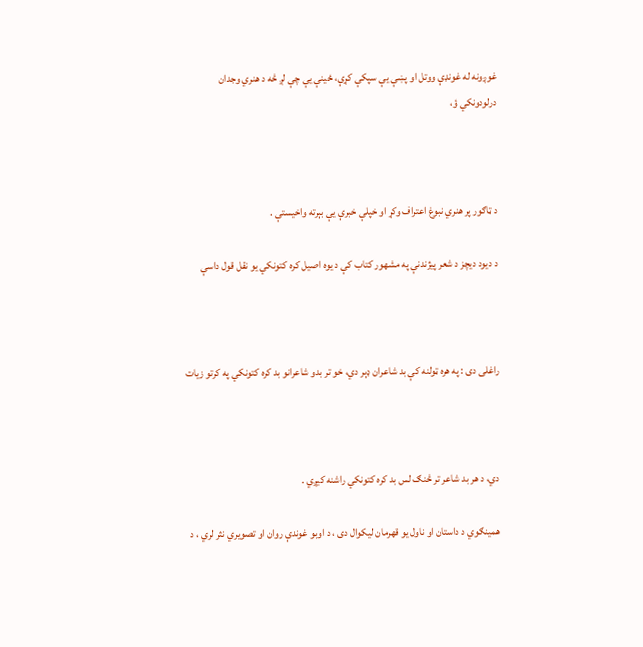غوږونه له غونډې ووتل او پښې يې سپکې کړې، ځينې يې چې لږ څه د هنري وجدان درلودونکي ؤ،



د ټاګور پر هنري نبوغ اعتراف وکړ او خپلې خبرې يې بېرته واخيستې .

د ديود ديچز د شعر پيژندنې په مشهور کتاب کې د يوه اصيل کره کتونکي يو نقل قول داسې



راغلی دی : په هره ټولنه کې بد شاعران ډېر دي، خو تر بدو شاعرانو بد کره کتونکي په کرتو زيات



دي، د هر بد شاعر تر څنګ لس بد کره کتونکي راشنه کيږي .

همينګوي د داستان او ناول يو قهرمان ليکوال دی ، د اوبو غوندې روان او تصويري نثر لري ، د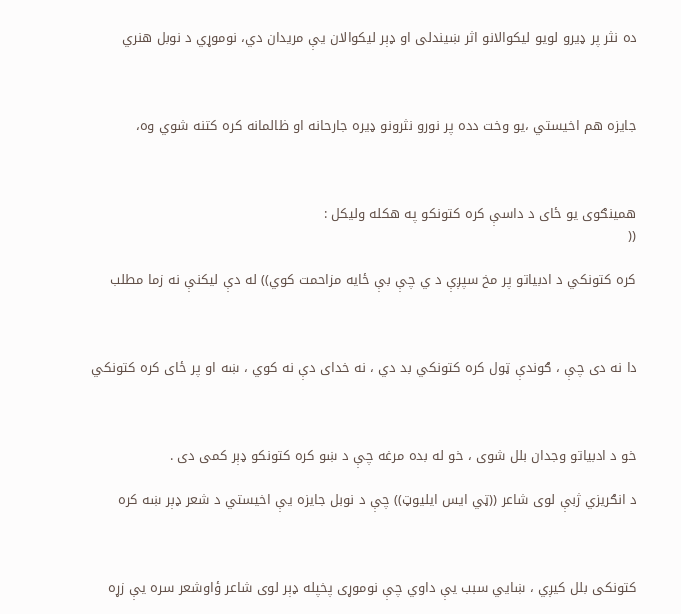ده نثر پر ډيرو لويو ليکوالانو اثر ښيندلی او ډېر ليکوالان يې مريدان دي، نوموړي د نوبل هنري



جايزه هم اخيستي ،يو وخت دده پر نورو نثرونو ډيره جارحانه او ظالمانه کره کتنه شوي وه،



همينګوی يو ځای د داسې کره کتونکو په هکله وليکل :
((

کره کتونکي د ادبياتو پر مخ سپږې د ي چې بې ځايه مزاحمت کوي)) له دې ليکنې نه زما مطلب



دا نه دی چې ، ګوندې ټول کره کتونکي بد دي ، نه خدای دې نه کوي ، ښه او پر ځای کره کتونکي



خو د ادبياتو وجدان بلل شوی ، خو له بده مرغه چې د ښو کره کتونکو ډېر کمی دی .

د انګريزي ژبې لوی شاعر ((ټي ايس ايليوټ)) چې د نوبل جايزه يې اخيستي د شعر ډېر ښه کره



کتونکی بلل کيږي ، ښايي سبب يې داوي چې نوموړی پخپله ډېر لوی شاعر ؤاوشعر سره يې زړه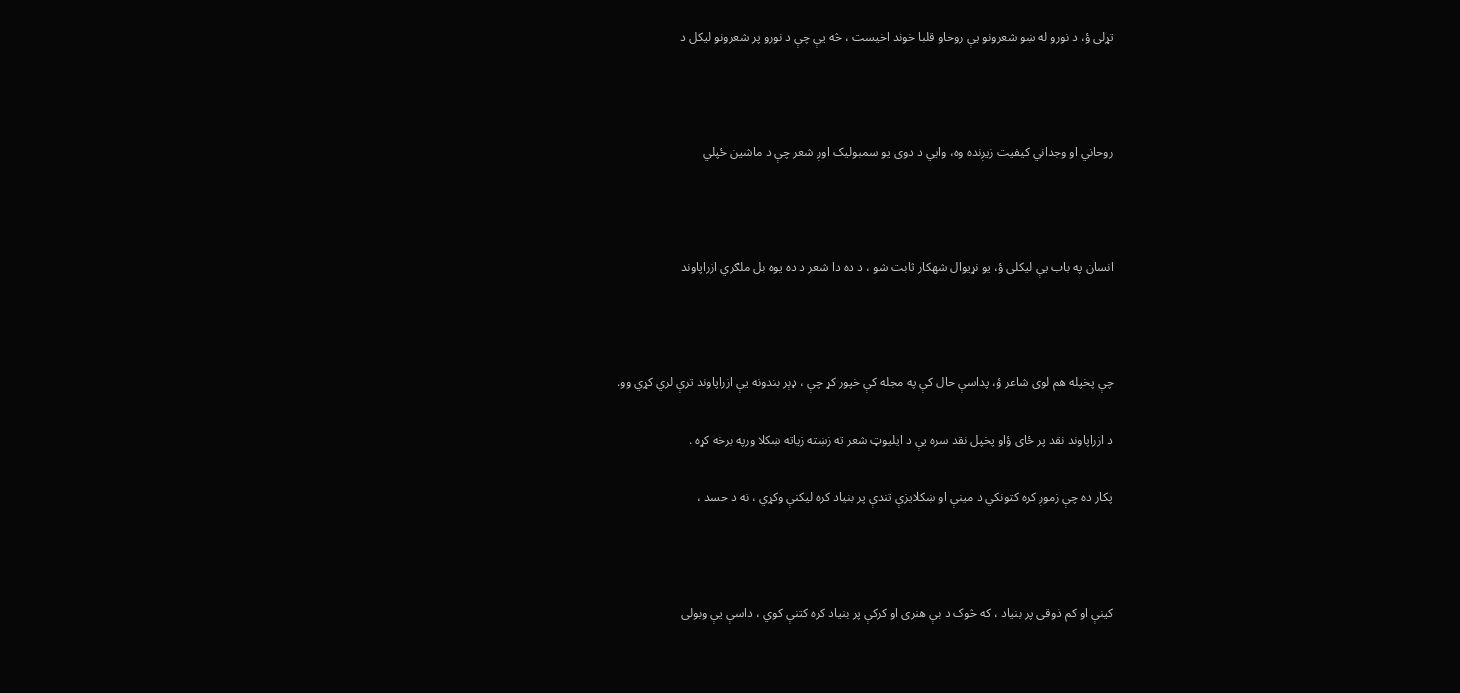تړلی ؤ، د نورو له ښو شعرونو يې روحاو قلبا خوند اخيست ، څه يې چې د نورو پر شعرونو ليکل د



روحاني او وجداني کيفيت زيږنده وه، وايي د دوی يو سمبوليک اوږ شعر چې د ماشين ځپلي



انسان په باب يې ليکلی ؤ، يو نړيوال شهکار ثابت شو ، د ده دا شعر د ده يوه بل ملګري ازراپاوند



چې پخپله هم لوی شاعر ؤ، پداسې حال کې په مجله کې خپور کړ چې ، ډېر بندونه يې ازراپاوند ترې لري کړي وو.

د ازراپاوند نقد پر ځای ؤاو پخپل نقد سره يې د ايليوټ شعر ته زښته زياته ښکلا ورپه برخه کړه .

پکار ده چې زموږ کره کتونکي د مينې او ښکلايزې تندې پر بنياد کره ليکنې وکړي ، نه د حسد ،



کينې او کم ذوقی پر بنياد ، که څوک د بې هنری او کرکې پر بنياد کره کتنې کوي ، داسې يې وبولی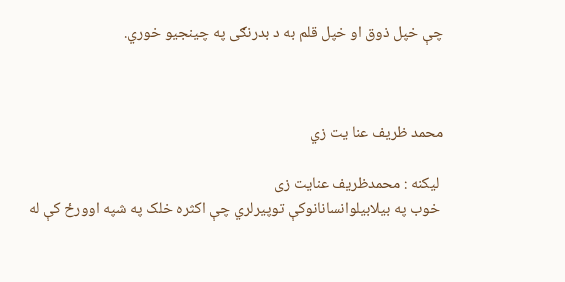چې خپل ذوق او خپل قلم به د بدرنګی په چينجيو خوري.



محمد ظريف عنا يت زي

 لیکنه : محمدظریف عنایت زی
 خوب په بیلابیلوانسانانوکې توپیرلري چې اکثره خلک په شپه اوورځ کې له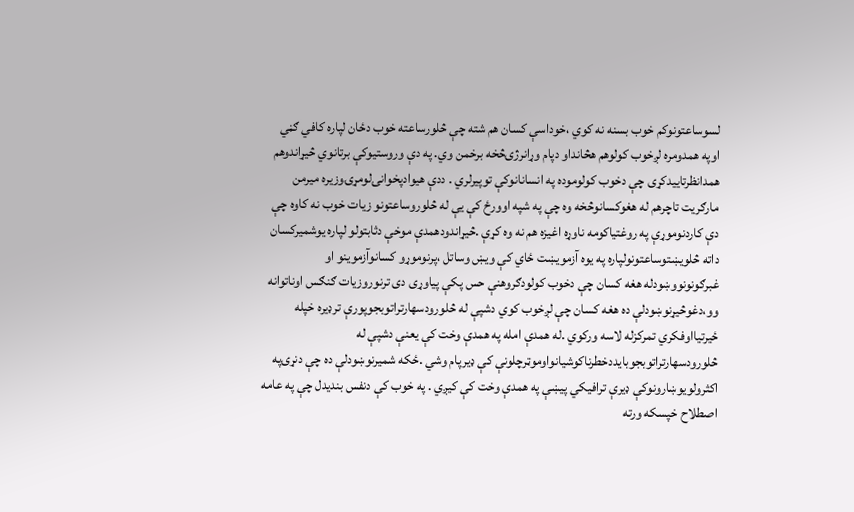لسوساعتونوکم خوب بسنه نه کوي ،خوداسې کسان هم شته چې څلورساعته خوب دځان لپاره کافي ګڼي اوپه همدومره لږخوب کولوهم هڅانداو دپام وړانرژۍڅخه برخمن وي. په دې وروستیوکې برتانوي څیړاندوهم همدانظرتاییدکړی چې دخوب کولوموده په انسانانوکې توپیرلري . ددې هیوادپخوانۍلومړۍوزیره میرمن مارګریت تاچرهم له هغوکسانوڅخه وه چې په شپه اوورځ کې یې له څلوروساعتونو زیات خوب نه کاوه چې دې کاردنوموړې په روغتیاکومه ناوړه اغیزه هم نه وه کړې .څیړاندودهمدې موخې دثابتولو لپاره یوشمیرکسان داته څلویښتوساعتونولپاره په یوه آزمویښت ځاي کې ویښ وساتل ،پرنوموړو کسانوآزموینو او غبرګونونووښودله هغه کسان چې دخوب کولودګروهنې حس پکې پیاوړی دی ترنوروزیات ګنګس اوناتوانه وو،دغوڅیړنوښودلې ده هغه کسان چې لږخوب کوي دشپې له څلورودسهارتراتوبجوپورې ترډیره خپله ځیرتیااوفکري تمرکزله لاسه ورکوي .له همدې امله په همدې وخت کې یعنې دشپې له څلورودسهارتراتوبجوبایددخطرناکوشیانواوموټرچلونې کې ډیرپام وشي .ځکه شمیرنوښودلې ده چې دنړۍپه اکثرولویوښارونوکې ډیرې ترافیکي پیښې په همدې وخت کې کیږي . په خوب کې دنفس بندیدل چې په عامه اصطلاح خپسکه ورته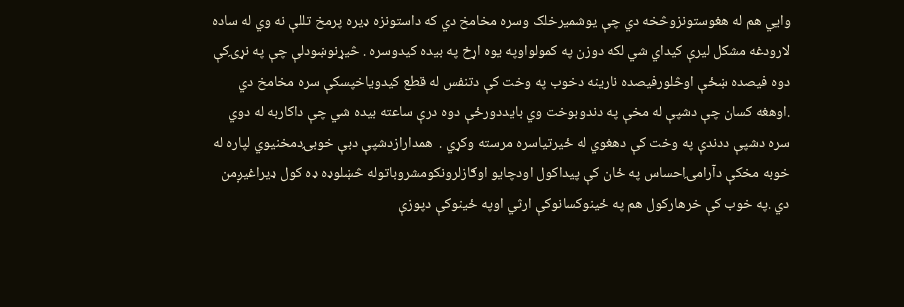وایي هم له هغوستونزوڅخه دي چې یوشمیرخلک وسره مخامخ دي که داستونزه ډیره پرمخ تللې نه وي له ساده لارودغه مشکل لیرې کیداي شي لکه دوزن په کمولواوپه یوه اړخ په بیده کیدوسره . څیړنوښودلې چې په نړۍکې دوه فیصده ښځې اوڅلورفیصده نارینه دخوب په وخت کې دتنفس له قطع کیدویاخپسکې سره مخامخ دي .اوهغه کسان چې دشپې له مخې په دندوبوخت وي بایددورځې دوه درې ساعته بیده شي چې داکاربه له دوي سره دشپې ددندې په وخت کې دهغوي له ځیرتیاسره مرسته وکړي .  همدارازدشپې دبې خوبۍدمخنیوي لپاره له خوبه مخکې دآرامۍاحساس په ځان کې پیداکول اودچایو اوګازلرونکومشروباتوله څښلوډه ډه کول ډیراغیږمن دي .په خوب کې خرهارکول هم په ځینوکسانوکې ارثي اوپه ځینوکې دپوزې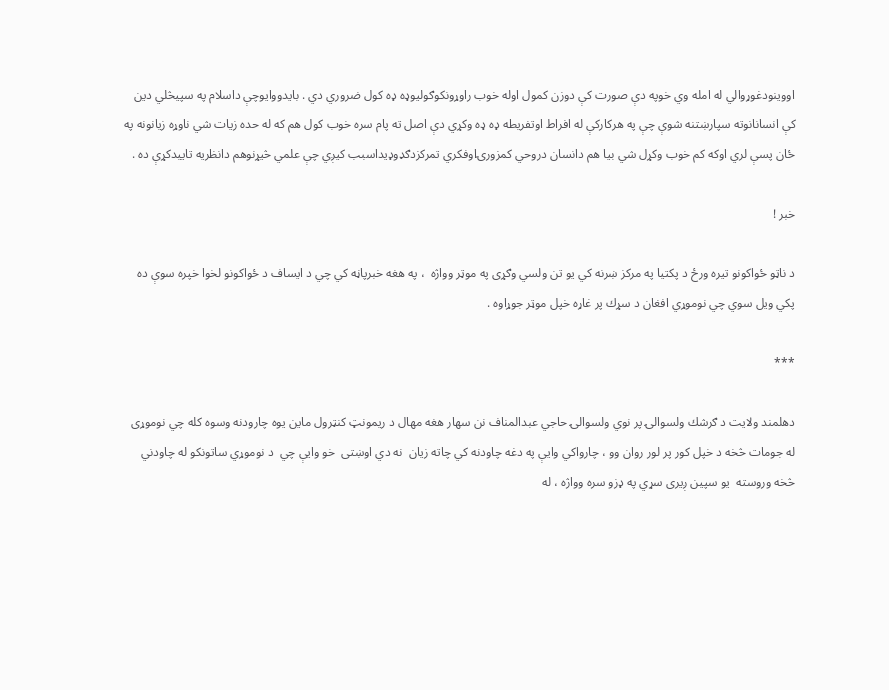اووینودغوړوالي له امله وي خوپه دې صورت کې دوزن کمول اوله خوب راوړونکوګولیوډه ډه کول ضروري دي . بایدووایوچې داسلام په سپیڅلي دین کې انسانانوته سپارښتنه شوې چې په هرکارکې له افراط اوتفریطه ډه ډه وکړي دې اصل ته پام سره خوب کول هم که له حده زیات شي ناوړه زیانونه په ځان پسې لري اوکه کم خوب وکړل شي بیا هم دانسان دروحي کمزورۍاوفکري تمرکزدګډوډیداسبب کیږي چې علمي څیړنوهم دانظریه تاییدکړې ده .

خبر !

د ناټو ځواكونو تيره ورځ د پكتيا په مركز ښرنه كي يو تن ولسي وګړى په موټر وواژه  ، په هغه خبرپاڼه كي چي د ايساف د ځواكونو لخوا خپره سوې ده پكي ويل سوي چي نوموړي افغان د سړك پر غاړه خپل موټر جوړاوه .

***

دهلمند ولايت د ګرشك ولسوالۍ پر نوي ولسوالۍ حاجي عبدالمناف نن سهار هغه مهال د ريمونټ كنټرول ماين يوه چارودنه وسوه كله چي نوموړى له جومات څخه د خپل كور پر لور روان وو ، چارواكي وايې په دغه چاودنه كي چاته زيان  نه دي اوښتى  خو وايې چي  د نوموړي ساتونكو له چاودني څخه وروسته  يو سپين ږيرى سړي په ډزو سره وواژه ، له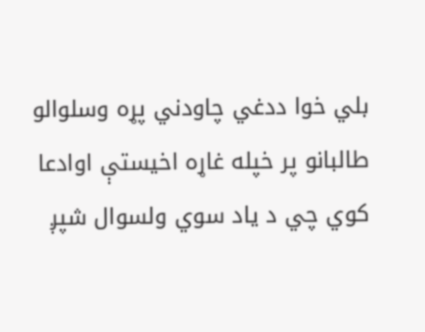بلي خوا ددغي چاودني پړه وسلوالو طالبانو پر خپله غاړه اخيستې اوادعا كوي چي د ياد سوي ولسوال شپږ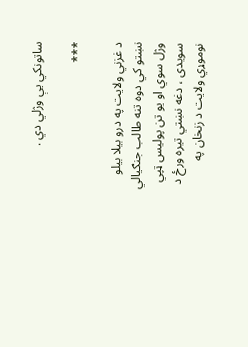ساتونكي يې وژلي دي .

***

د غزني ولايت په درو بيلا بيلو نښتو كي دوه تنه طالب جنګيالي وژل سوي او يو تن پوليس ټپي سويدى ، دغه نښتي تيره ورځ د نوموړي ولايت د زنخان په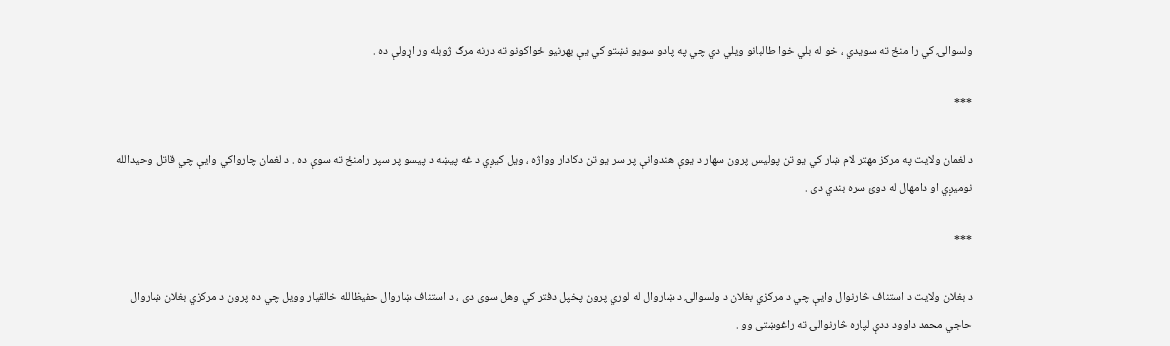ولسوالۍ كي را منځ ته سويدي ، خو له بلي خوا طالبانو ويلي دي چي په پادو سويو نښتو كي يې بهرنيو ځواكونو ته درنه مرګ ژوبله ور اړولې ده .

***

د لغمان ولايت په مركز مهتر لام ښار كي يو تن پوليس پرون سهار د يوې هندوانې پر سر يو تن دكادار وواژه ، ويل كيږي د غه پيښه د پيسو پر سپر رامنځ ته سوې ده . د لغمان چارواكي وايې چي قاتل وحيدالله نوميږي او دامهال له دوئ سره بندي دى .

***

د بغلان ولايت د استناف څارنوال وايې چي د مركزي بغلان د ولسوالۍ د ښاروال له لوري پرون پخپل دفتر كي وهل سوى دى ، د استناف ښاروال حفيظالله خالقيار وويل چي ده پرون د مركزي بغلان ښاروال حاجي محمد داوود ددې لپاره څارنوالۍ ته راغوښتى وو .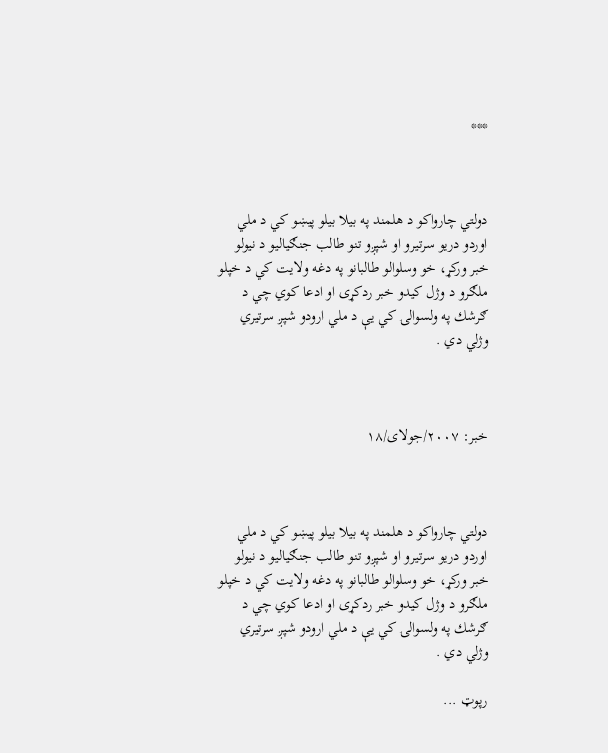***



دولتي چارواكو د هلمند په بيلا بيلو پيښو كي د ملي اوردو دريو سرتيرو او شپږو تنو طالب جنګياليو د نيولو خبر وركړ، خو وسلوالو طالبانو په دغه ولايت كي د خپلو ملګرو د وژل كيدو خبر ردكړى او ادعا كوي چي د ګرشك په ولسوالۍ كي يې د ملي ارودو شپږ سرتيري وژلي دي .



خبر: ۲۰۰۷/جولاى/۱۸



دولتي چارواكو د هلمند په بيلا بيلو پيښو كي د ملي اوردو دريو سرتيرو او شپږو تنو طالب جنګياليو د نيولو خبر وركړ، خو وسلوالو طالبانو په دغه ولايت كي د خپلو ملګرو د وژل كيدو خبر ردكړى او ادعا كوي چي د ګرشك په ولسوالۍ كي يې د ملي ارودو شپږ سرتيري وژلي دي .

رپوټ ...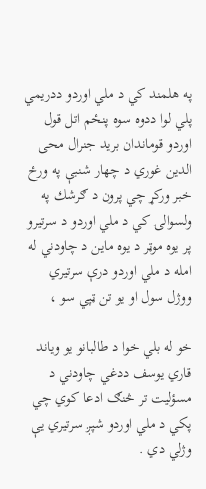په هلمند كي د ملي اوردو ددريمي پلي لوا ددوه سوه پنځم اتل قول اوردو قوماندان بريد جنرال محى الدين غوري د چهار شنبې په ورځ خبر وركړ چي پرون د ګرشك په ولسوالۍ كي د ملي اوردو د سرتيرو پر يوه موټر د يوه ماين د چاودني له امله د ملي اوردو درې سرتيري  ووژل سول او يو تن ټپي سو ،

خو له بلي خوا د طالبانو يو وياند قاري يوسف ددغي چاودني د مسؤليت تر څنګ ادعا كوي چي پكي د ملي اوردو شپږ سرتيري يې وژلي دي .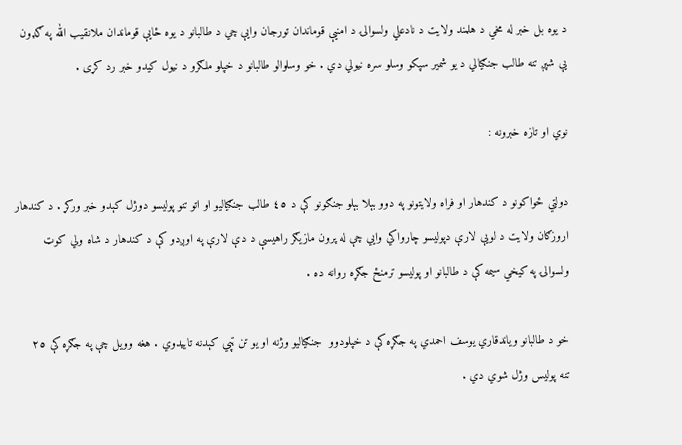د يوه بل خبر له مخي د هلمند ولايت د نادعلي ولسوالۍ د امنيې قوماندان تورجان وايې چي د طالبانو د يوه ځايې قوماندان ملانقيب الله په ګډون يې شپږ تنه طالب جنګيالي د يو شمير سپكو وسلو سره نيولي دي . خو وسلوالو طالبانو د خپلو ملګرو د نيول كيدو خبر رد كړى .

نوي او تازه خبرونه :

دولتي ځواکونو د کندهار او فراه ولايتونو په دوو بېلا بېلو جنګونو کې د ٤٥ طالب جنګياليو او اتو تنو پوليسو دوژل کېدو خبر ورکړ . د کندهار اروزګان ولايت د لويې لارې دپوليسو چارواکي وايي چې له پرون مازيګر راهيسې د دې لارې په اوږدو کې د کندهار د شاه ولي کوټ ولسوالۍ په کيخي سيمه کې د طالبانو او پوليسو ترمنځ جګړه روانه ده .

خو د طالبانو وياندقاري يوسف احمدي په جګړه کې د خپلودوو  جنګياليو وژنه او يو تن ټپي کېدنه تاييدوي . هغه وويل چې په جګړه کې ٢٥ تنه پوليس وژل شوي دي .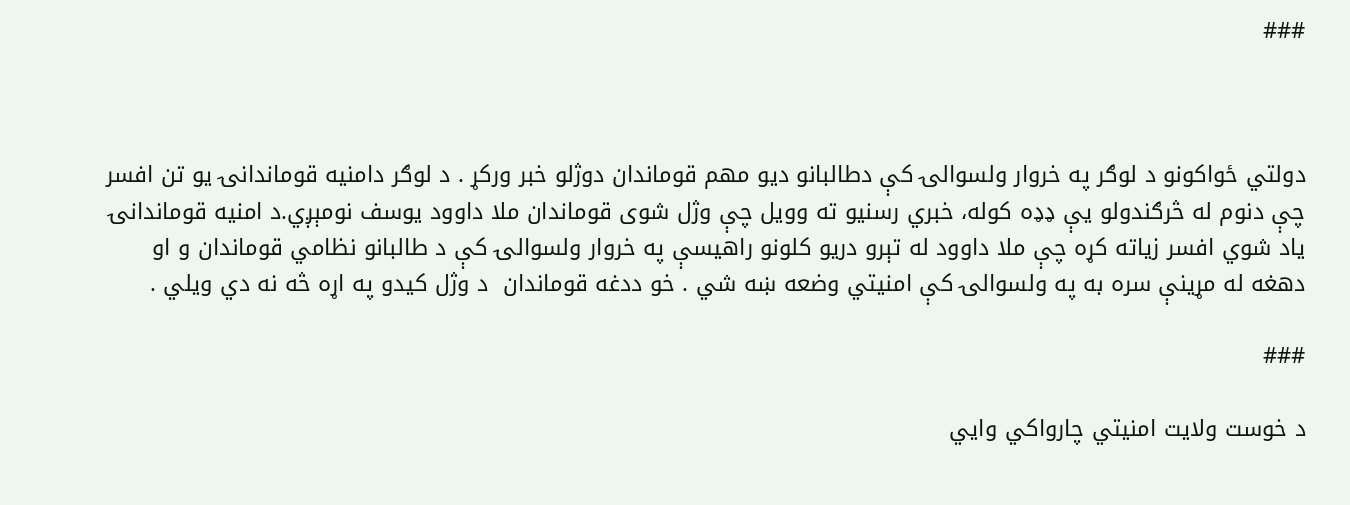###



دولتي ځواکونو د لوګر په خروار ولسوالۍ کې دطالبانو ديو مهم قوماندان دوژلو خبر ورکړ . د لوګر دامنيه قوماندانۍ يو تن افسر چې دنوم له څرګندولو يې ډډه کوله، خبري رسنيو ته وويل چې وژل شوى قوماندان ملا داوود يوسف نومېږي.د امنيه قوماندانۍ ياد شوي افسر زياته کړه چې ملا داوود له تېرو دريو کلونو راهيسې په خروار ولسوالۍ کې د طالبانو نظامي قوماندان و او دهغه له مړينې سره به په ولسوالۍ کې امنيتي وضعه ښه شي . خو ددغه قوماندان  د وژل كيدو په اړه څه نه دي ويلي .

###

د خوست ولايت امنيتي چارواکي وايي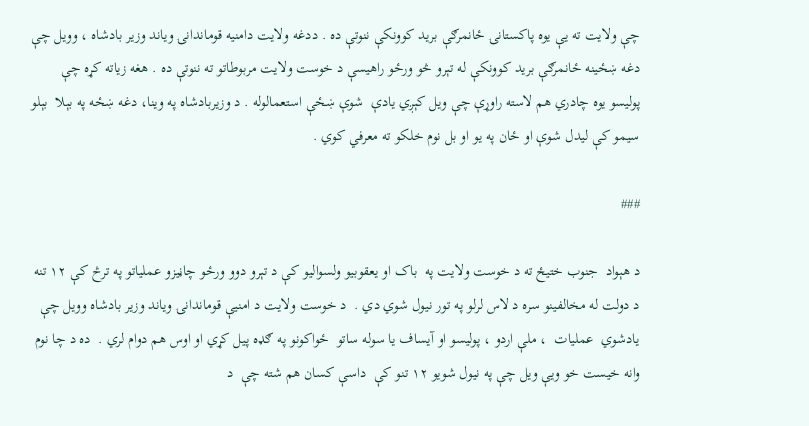چې ولايت ته يې يوه پاکستانۍ ځانمرګې بريد کوونکې ننوتې ده . ددغه ولايت دامنيه قوماندانۍ وياند وزير بادشاه ، وويل چې دغه ښځينه ځانمرګې بريد کوونکې له تېرو څو ورځو راهيسې د خوست ولايت مربوطاتو ته ننوتې ده . هغه زياته کړه چې پوليسو يوه چادري هم لاسته راوړې چې ويل کېږي يادې  شوې ښځې استعمالوله . د وزيربادشاه په وينا، دغه ښځه په بېلا  بېلو سيمو کې ليدل شوې او ځان په يو او بل نوم خلکو ته معرفي کوي .

###

د هېواد  جنوب ختيځ ته د خوست ولايت په  باک او يعقوبيو ولسواليو کې د تېرو دوو ورځو چاڼيزو عملياتو په ترڅ کې ١٢ تنه د دولت له مخالفينو سره د لاس لرلو په تور نيول شوي دي .  د خوست ولايت د امنيې قوماندانۍ وياند وزير بادشاه وويل چې يادشوي  عمليات  ، ملې اردو ، پوليسو او آيساف يا سوله ساتو  ځواکونو په ګډه پيل کړي او اوس هم دوام لري .  ده د چا نوم وانه خيست خو ويې ويل چې په نيول شويو ١٢ تنو کې  داسې کسان هم شته چې  د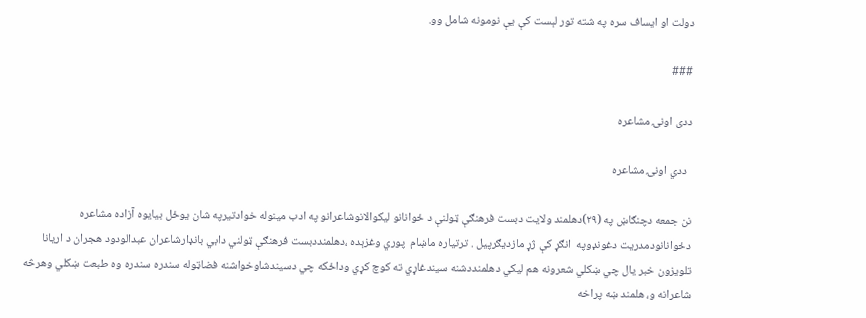دولت او ايساف سره په شته تور لېست کې يې نومونه شامل وو.

###

ددی اونۍ مشاعره

  ددي اونۍ مشاعره

نن جمعه دچنګاښ په (۲۹)دهلمند ولايت دبست فرهنګې ټولنې د ځوانانو ليكوالانوشاعرانو په ادب مينوله خوادتيرپه شان يوځل بيايوه آزاده مشاعره دځوانانودمدريت دغونډوپه  انګړ كې ژړ مازديګرپيل . ترتياره ماښام  پوري وغزېده ،دهلمنددبست فرهنګې ټولني دابي بانډارشاعران عبدالودود هجران د اريانا تلويزون خبر يال چي ښكلي شعرونه هم ليكي دهلمنددشنه سيندغاړي ته كوچ كړي وداځكه چي دسيندشاوخواشنه فضاټوله سندره سندره وه طبعت ښكلي وهرڅه شاعرانه و، هلمند ښه پراخه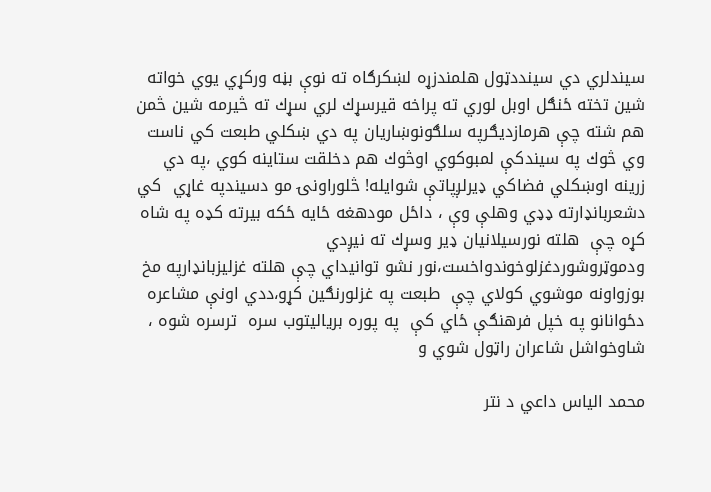سيندلري دي سينددټول هلمندزړه لښكرګاه ته نوې بڼه وركړي يوي خواته شين تخته ځنګل اوبل لوري ته پراخه قيرسړك لري سړك ته څيرمه شين څمن هم شته چې هرمازديګرپه سلګونوښاريان په دي ښكلي طبعت كي ناست وي څوك په سيندكې لمبوكوي اوڅوك هم دخلقت ستاينه كوي ،په دي زرينه اوښكلي فضاكي ډيرلږپاتې شوايله! څلوراونۍ مو دسيندپه غاړي  كي دشعربانډارته ډډي وهلې وې ، داځل مودهغه ځايه ځكه بيرته كډه په شاه كړه چې  هلته نورسيلانيان ډير وسړك ته نيږدي ودموټروشوردغزلوخوندواخست،نور نشو توانيداي چې هلته غزليزبانډارپه مخ بوزواونه موشوي كولاي چې  طبعت په غزلورنګين كړو،ددي اونې مشاعره دځوانانو په خپل فرهنګې ځاي كې  په پوره برياليتوب سره  ترسره شوه ، شاوخواشل شاعران راټول شوي و

محمد الياس داعي د نتر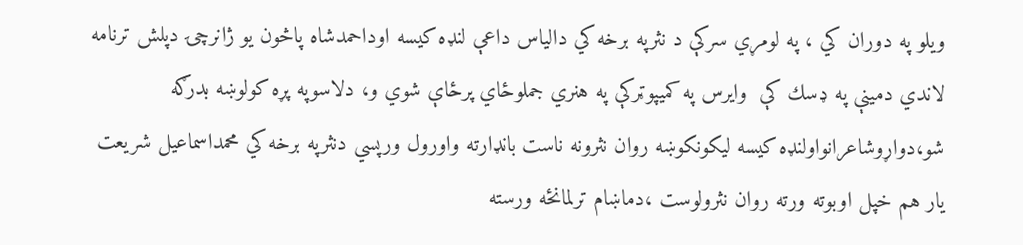ويلو په دوران كي ، په لومړي سركې د نثرپه برخه كي دالياس داعې لنډه كيسه اوداحمدشاه پاڅون يو ژانرچۍ دپلش ترنامه لاندي دمينې په ډسك كې  وايرس په كميپوټركې په هنري جملوځاي پرځاې شوي و، دلاسوپه پړه كولوښه بدرګه شو،دواړوشاعرانواولنډه كيسه ليكونكوښه روان نثرونه ناست بانډارته واورول ورپسي دنثرپه برخه كي محمداسماعيل شريعت يار هم خپل اوبوته ورته روان نثرولوست ،دماښام ترلمانځه ورسته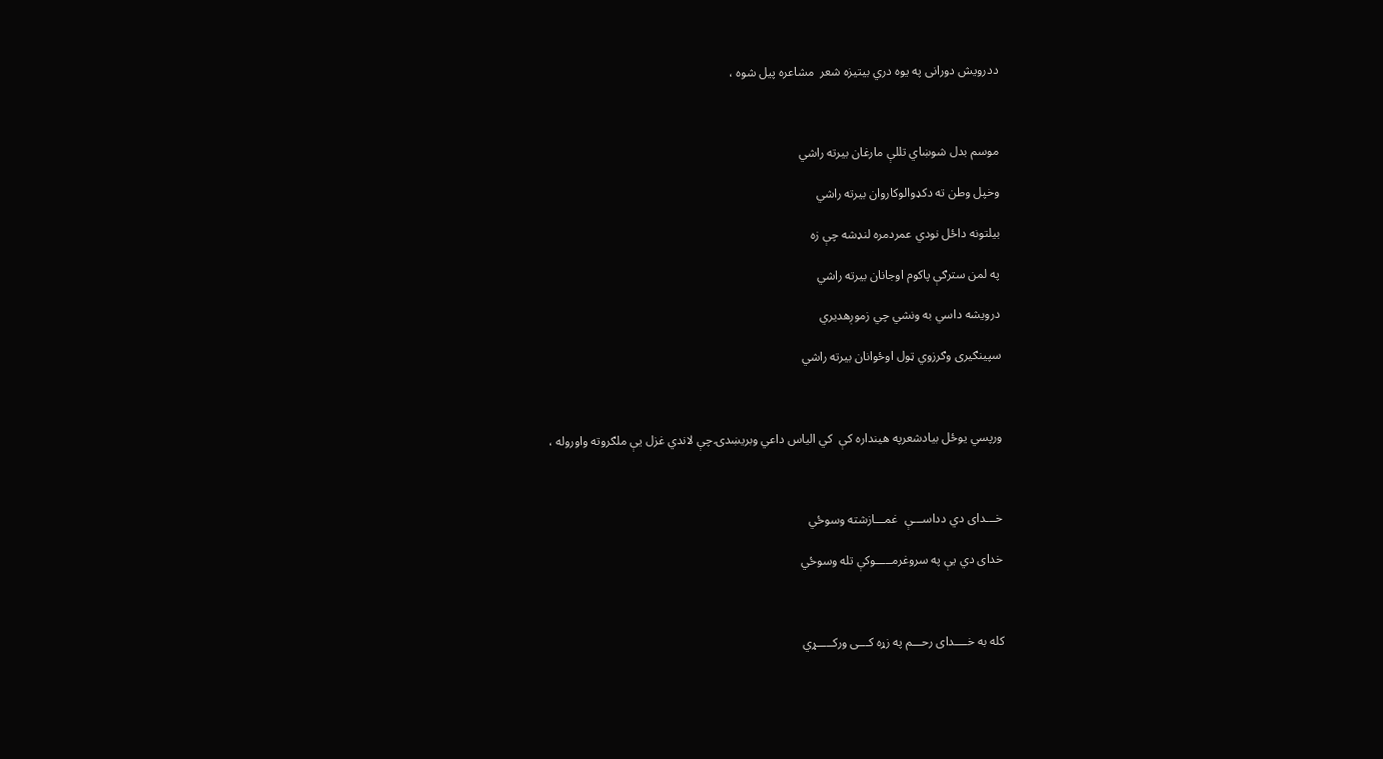ددرويش دورانى په يوه دري بيتيزه شعر  مشاعره پيل شوه ،



موسم بدل شوښاي تللې مارغان بيرته راشي

وخپل وطن ته دكډوالوكاروان بيرته راشي

بيلتونه داځل نودي عمردمره لنډشه چې زه

په لمن سترګې پاكوم اوجانان بيرته راشي

درويشه داسي به ونشي چي زموږهديري

سپينګيرى وګرزوي ټول اوځوانان بيرته راشي



ورپسي يوځل بيادشعرپه هينداره كې  كي الياس داعي وبريښدۍ چې لاندي غزل يې ملګروته واوروله ،



خـــداى دي دداســـې  غمـــازشته وسوځي

خداى دي يې په سروغرمـــــوكې تله وسوځي



كله به خــــداى رحـــم په زړه كـــى وركـــــړي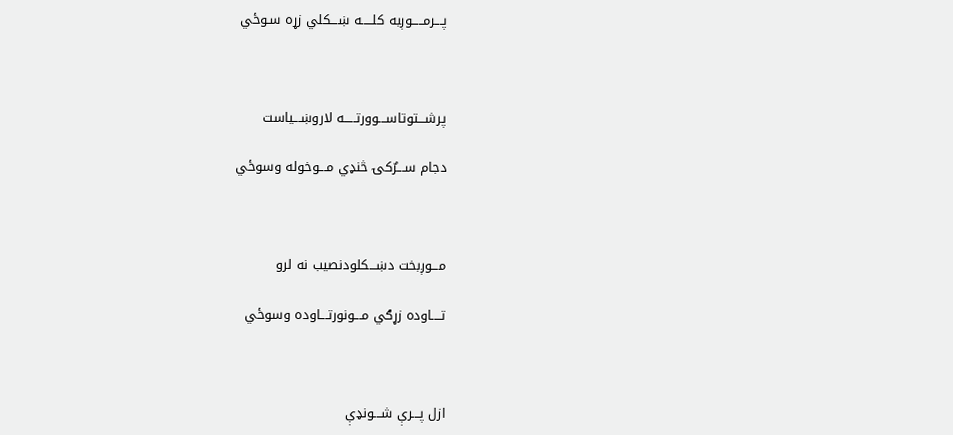پـــرمـــــوږبه كلـــــه ښـــكلي زړه سـوځي



پرشـــتوتاســـوورتـــــه لاروښـــياست

دجام ســـرٌكۍ څنډي مـــوخوله وسوځي



مـــوږبخت دښـــكلودنصيب نه لرو

تــــاوده زړګي مـــونورتـــاوده وسوځي



ازل پـــرې شـــونډې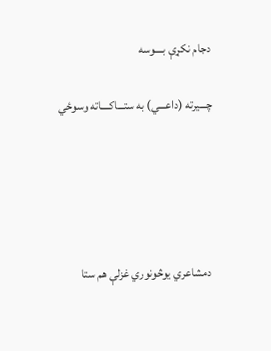دجام نكړې بــــوسه

چـــيرته (داعـــي) به ستـــاكــــاته وسوځي





 دمشاعري يوڅونوري غزلې هم ستا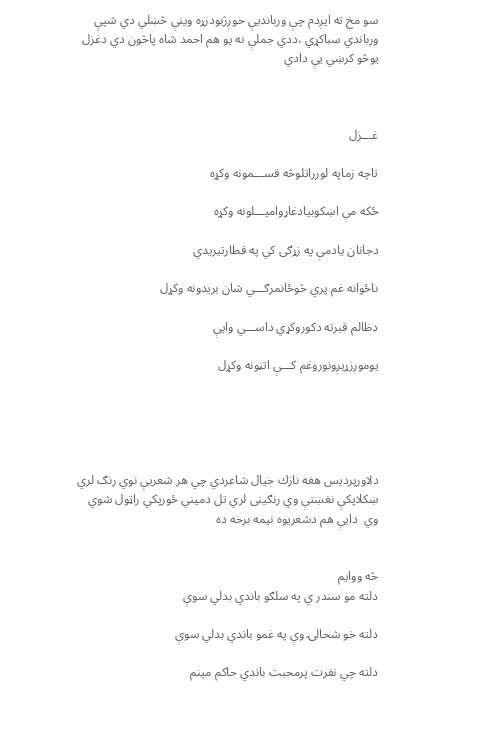سو مخ ته ايږدم چې وربانديې خوږژبودزړه وينې څښلي دي شپې ورباندي سباكړي ،ددي جملې نه يو هم احمد شاه پاڅون دي دغزل يوڅو كرښي يې دادي



غـــزل

تاچه زماپه لورراتلوڅه قســـمونه وكړه

ځكه مې اښكوبيادغاړواميـــلونه وكړه

دجانان يادمې په زړګى كي په قطارتيريدي

ناځوانه غم پري څوځانمرګـــي شان بريدونه وكړل

دظالم قبرته دكوروكړي داســـي وايې

يوموږزړيږونوروغم كـــې اتڼونه وكړل





دلاورپرديس هغه نازك خيال شاعردي چي هر شعريې نوي رنګ لري ښكلاپكې نغښتې وي رنګينى لري تل دميني ځورپكي راټول شوي وي  دايې هم دشعريوه نيمه برخه ده


څه ووايم
دلته مو سندر ي په سلګو باندي بدلي سوې

دلته خو شحالۍ وې په غمو باندي بدلي سوې

دلته چي نفرت پرمحبت باندي حاكم مينم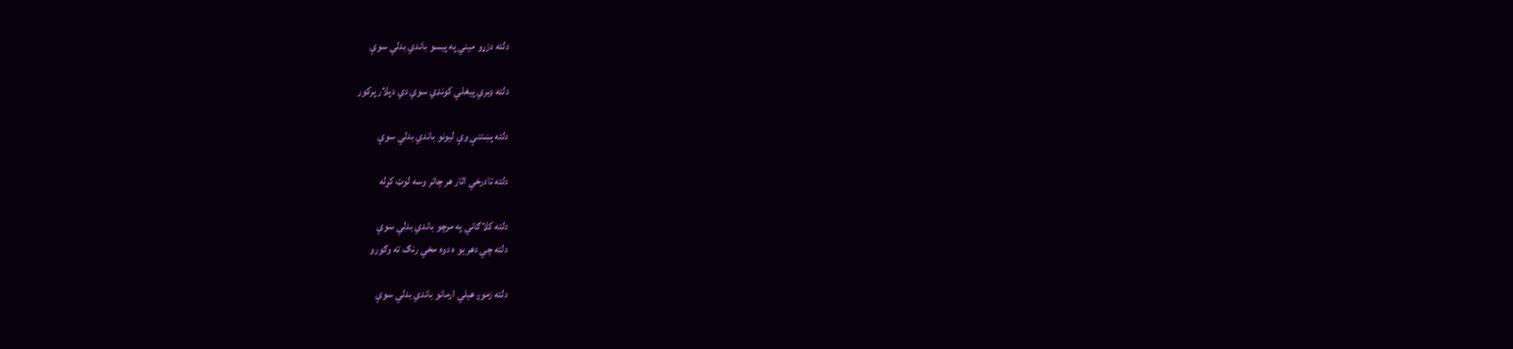دلته دزړو ميني په پيسو باندي بدلي سوې

دلته ډيري پيغلي كونډي سوي دي دپلار پركور

دلته پښتنې وې ليونو باندي بدلي سوې

دلته تادرخي اثار هر چاتر وسه لوټ كړله

دلته كلاګاني په مرچو باندي بدلي سوې
دلته چي دهر يو ه دوه مخي رنګ ته وګورو

دلته زموږ هيلي ارمانو باندي بدلي سوې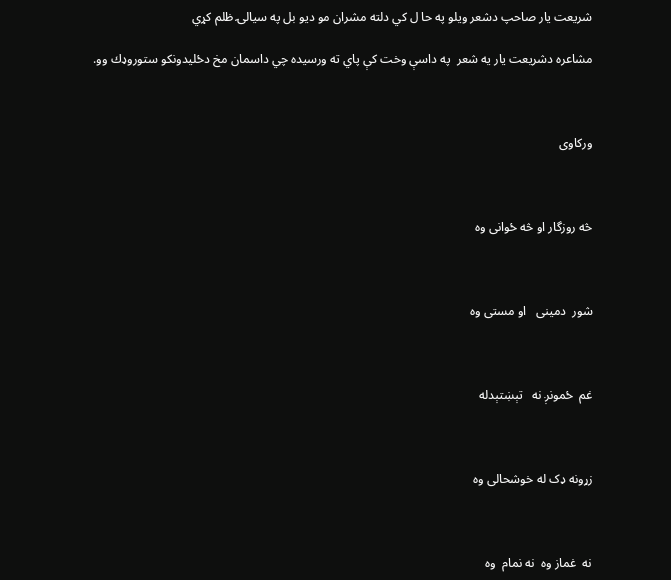شريعت يار صاحپ دشعر ويلو په حا ل كي دلته مشران مو ديو بل په سيالۍ ظلم كړي

مشاعره دشريعت يار يه شعر  په داسې وخت كې پاي ته ورسيده چي داسمان مخ دځليدونكو ستوروډك وو.



ورکاوی



څه روزگار او څه ځوانی وه



شور  دمينی   او مستی وه



غم  ځمونږ نه   تېښتېدله



زړونه ډک له خوشحالی وه



نه  غماز وه  نه نمام  وه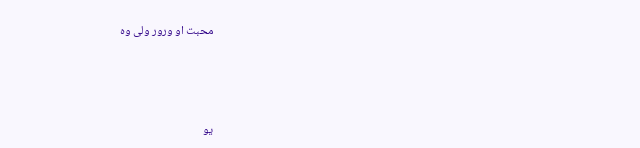محبت او ورور ولی وه



يو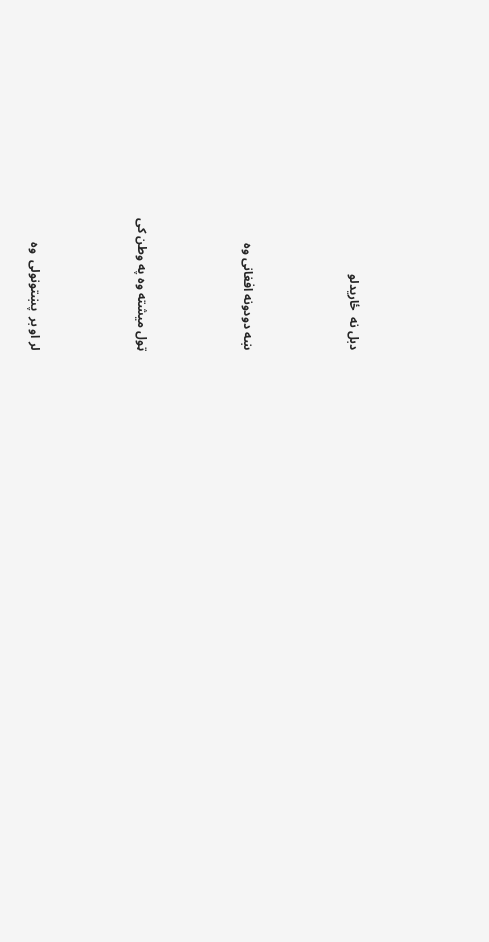دبل نه  ځاريدلو



ښه دودونه افغانی وه



ټول ميشته وه په وطن کی



لر او بر  پښتونولی  وه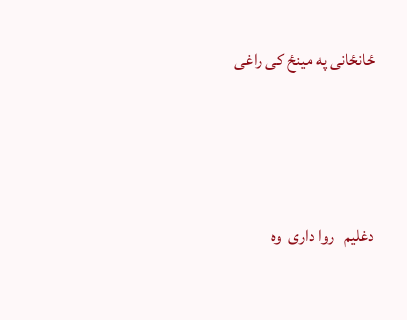ځانځانی په مينځ کی راغی



دغليم   روا داری  وه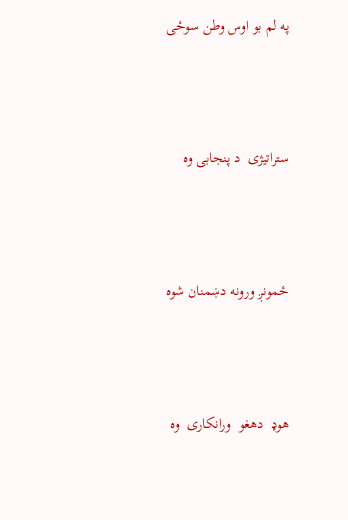په لم بو اوس وطن سوځی



ستراتيژی  د پنجابی وه



ځمونږ ورونه دښمنان شوه



هوډ  دهغو  ورانکاری  وه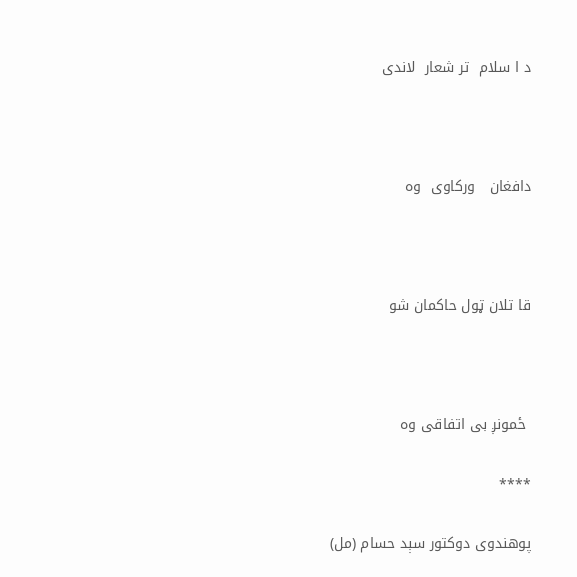د ا سلام  تر شعار  لاندی



دافغان   ورکاوی  وه



قا تلان ټول حاکمان شو



 ځمونږ بی اتفاقی وه

****

پوهندوی دوکتور سېد حسام (مل)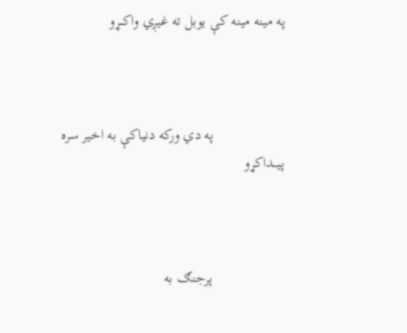په مينه مينه كې يوبل ته غيږي واكـــړو



                   په دي وركه دنياكې به اخير سره پيـــداكړو



                   پرجنګ به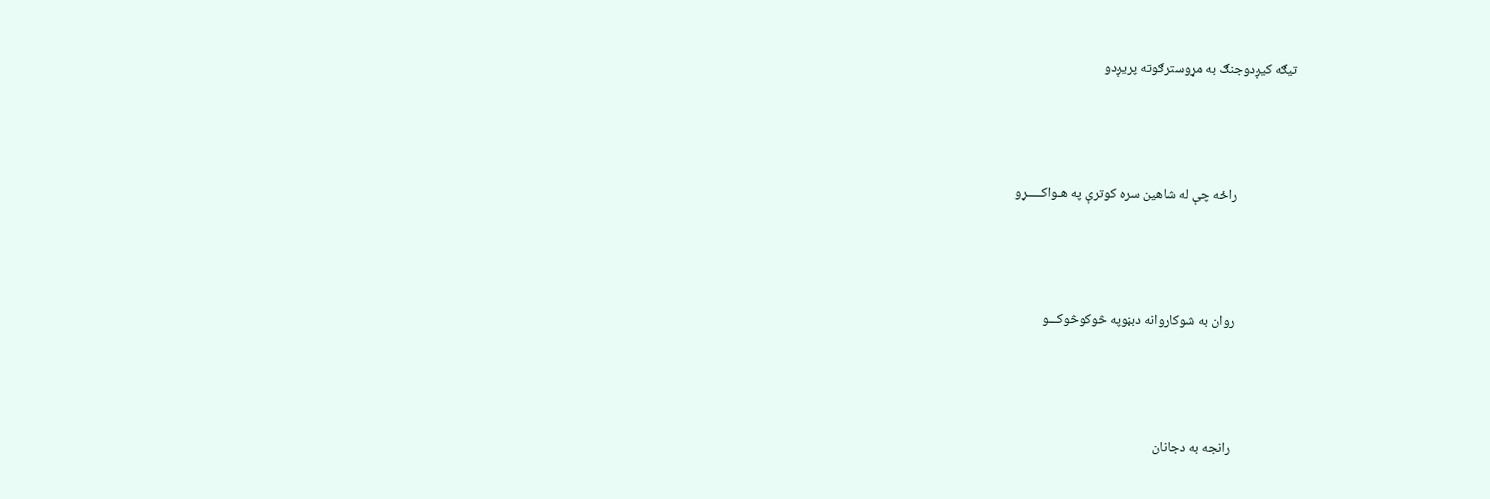تيګه كيږدوجنګ به مړوسترګوته پريږدو



                   راځه چې له شاهين سره كوترې په هـواكـــــړو



                   روان به شوكاروانه دبڼوپه څوكوڅوكـــو



                    رانجه به دجانان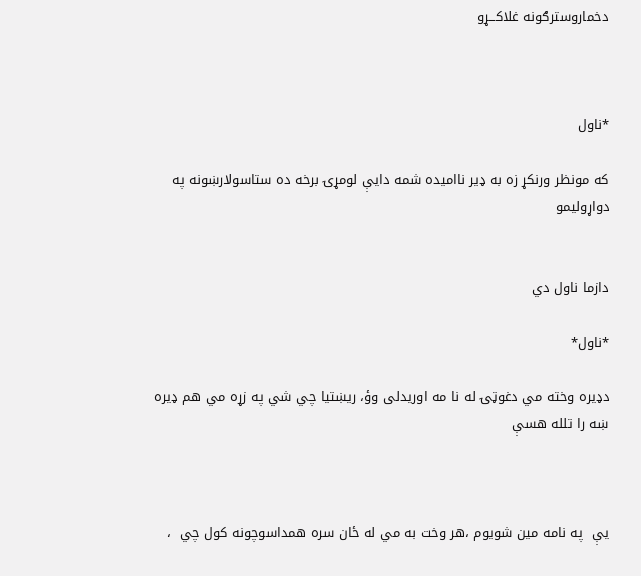دخماروسترګونه غلاكـــړو



*ناول

كه مونظر ورنكړ زه به ډير نااميده شمه دايې لومړۍ برخه ده ستاسولارښونه په دواړوليمو


دازما ناول دي

*ناول*

دډيره وخته مي دغوټۍ له نا مه اوريدلى وؤ، ريښتيا چي شي په زړه مي هم ډيره ښه را تلله هسې



يې  په نامه مين شويوم ،هر وخت به مي له ځان سره همداسوچونه كول چي  ،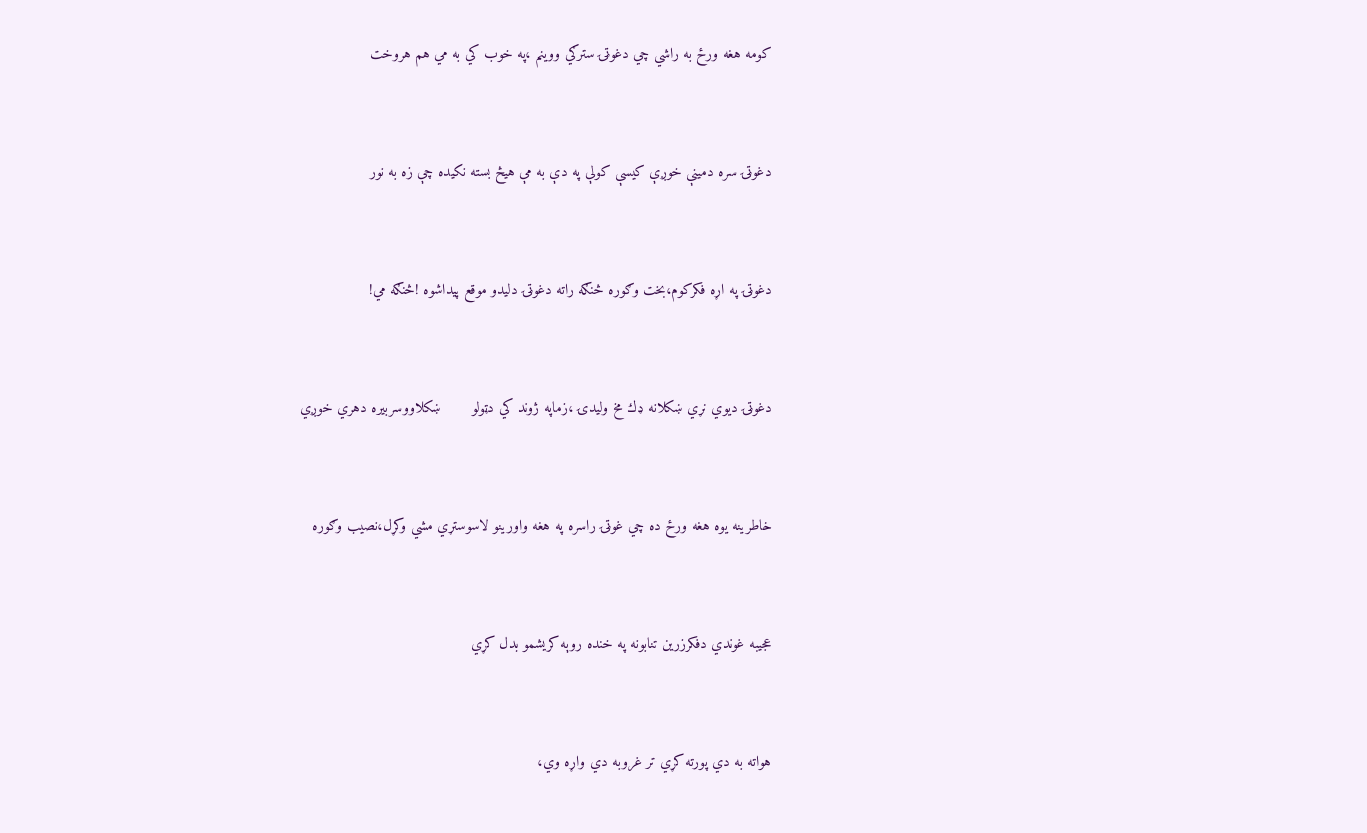كومه هغه ورځ به راشي چي دغوټۍ سترګي ووينم ،په خوب كي به مي هم هروخت



دغوټۍ سره دمينې خوږې كيسې كولې په دې به مې هيڅ بسته نكيده چې زه به نور



دغوټۍ په اړه فكركوم،بخت وګوره څنګه راته دغوټۍ دليدو موقع پيداشوه !څنګه مي!



دغوټۍ ديوي نړي ښكلانه ډك مخ وليدۍ ،زماپه ژوند كي دټولو       ښكلاووسربيره دهري خوږي



خاطرينه يوه هغه ورځ ده چي غوټۍ راسره په هغه واورينو لاسوستړي مشي وكړل،نصيب وګوره



عجيبه غوندي دفكرزرين تنابونه په خنده روېه كريشمو بدل كړي



هواته به دي پورته كړي تر غروبه دي واړه وي،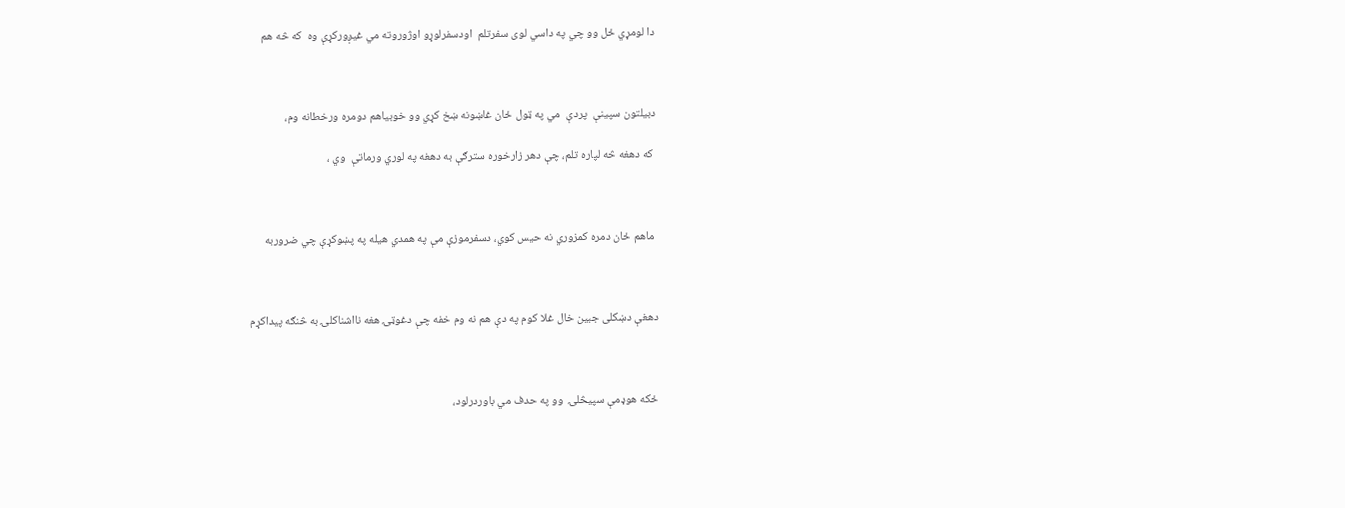دا لومړي ځل وو چي په داسي لوى سفرتلم  اودسفرلوړو اوژوروته مي غيږوركړې وه  كه څه هم



دبيلتون سپينې  پردې  مي په ټول ځان غاښونه ښخ كړي وو خوبياهم دومره ورخطانه وم،

 كه دهغه څه لپاره تلم، چې دهر زارخوره سترګې به دهغه په لوري ورماتې  وي ،



 ماهم ځان دمره كمزوري نه حيس كوي، دسفرموزې مې په همدي هيله په پښوكړې چي ضروربه



دهغې دښكلى جبين خال غلا كوم په دې هم نه وم خفه چې دغوټۍ هغه نااشناكلۍ به څنګه پيداكړم



ځكه هوډمې سپيڅلۍ  وو په حدف مي باوردرلود،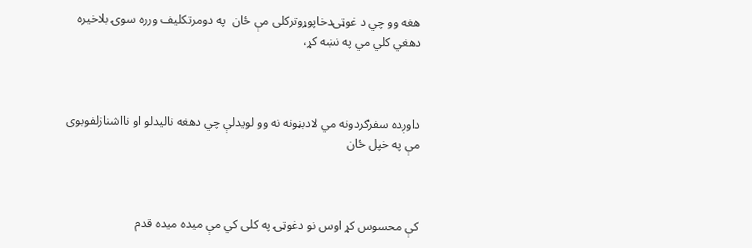هغه وو چي د غوټۍدخاپوړوتركلى مې ځان  په دومرتكليف ورره سوۍ بلاخيره  دهغي كلي مي په نښه كړ،



داوږده سفرګردونه مي لادبڼونه نه وو لويدلې چي دهغه ناليدلو او نااشنازلفوبوى مې په خپل ځان



كې محسوس كړ اوس نو دغوټۍ په كلى كي مې ميده ميده قدم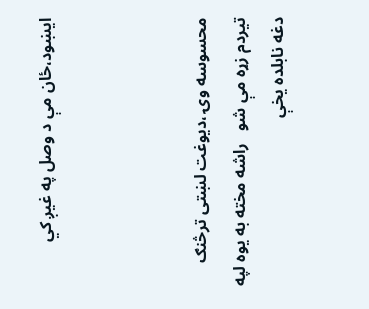ايښود،ځان مې د وصل په غيږ كي



محسوسه وۍ ،ديوغت لښتى ترڅنګ تيردم زړه مې شو   راشه مخته به يوه لپه دغه نابلده يخې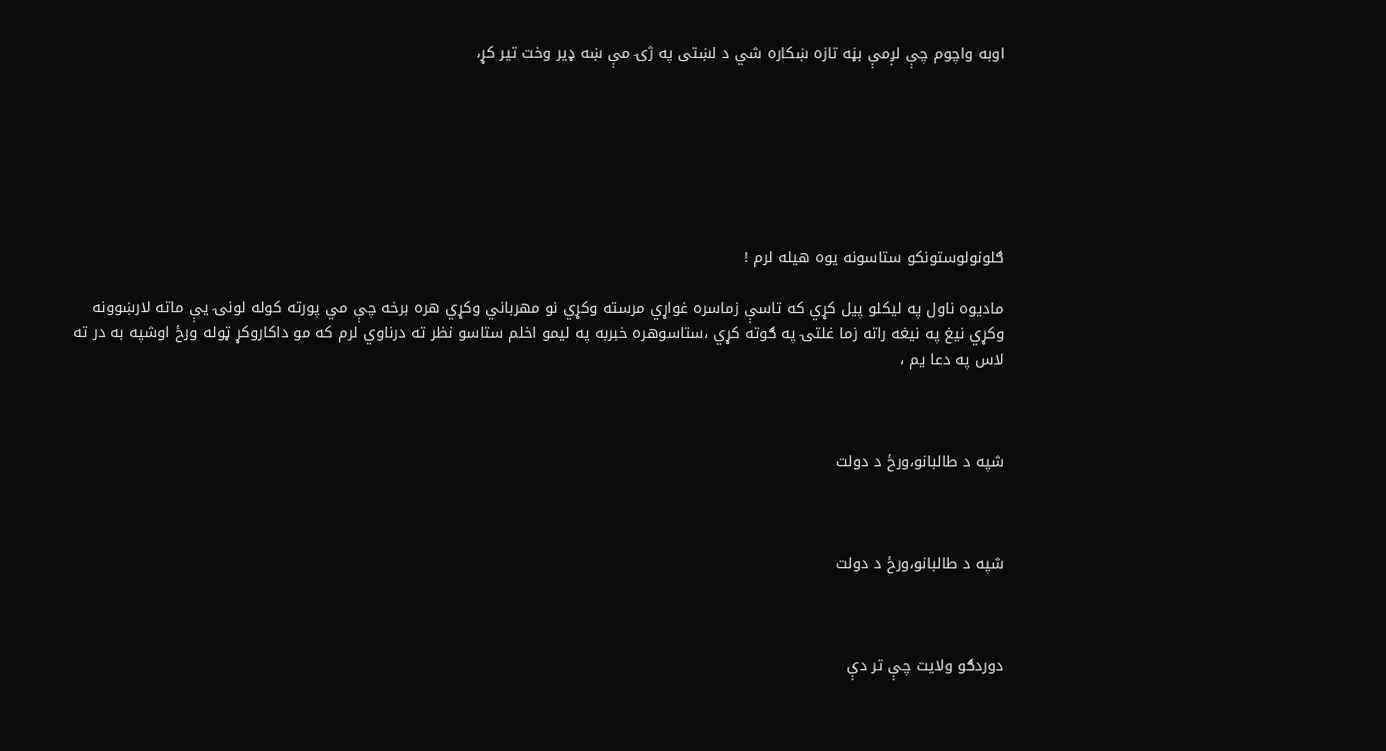اوبه واچوم چې لږمې بڼه تازه ښكاره شي د لښتى په ژۍ مې ښه ډير وخت تير كړ،







ګلونولوستونكو ستاسونه يوه هيله لرم !

ماديوه ناول په ليكلو پيل كړي كه تاسې زماسره غواړي مرسته وكړي نو مهرباني وكړي هره برخه چې مي پورته كوله لونۍ يې ماته لارښوونه وكړي نيغ په نيغه راته زما غلتۍ په ګوته كړي ،ستاسوهره خبربه په ليمو اخلم ستاسو نظر ته درناوي لرم كه مو داكاروكړ ټوله ورځ اوشپه به در ته لاس په دعا يم ،



شپه د طالبانو،ورځ د دولت



شپه د طالبانو،ورځ د دولت



دوردګو ولايت چې تر دې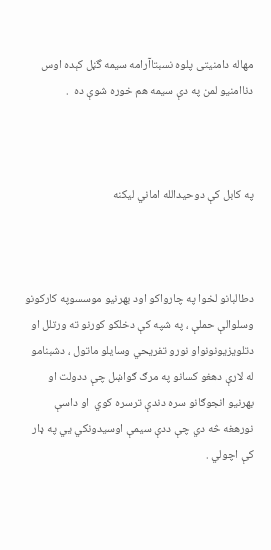مهاله دامنيتى پلوه نسبتاآرامه سيمه گڼل کېده اوس دناامنيو لمن په دې سيمه هم خوره شوې ده  .



په کابل کې دوحيدالله اماني ليکنه



دطالبانو لخوا په چارواکو اود بهرنيو موسسوپه کارکونو وسلوالې حملې ، په شپه کې دخلکو کورنو ته ورتلل او دتلويزيونونواو نورو تفريحي وسايلو ماتول ، دشبنامو له لارې دهغو کسانو په مرګ ګواښل چې ددولت او بهرنيو انجوګانو سره دندې ترسره کوي  او داسې نورهغه څه دي چې ددې سيمې اوسيدونکي يي په ډار کې اچولي .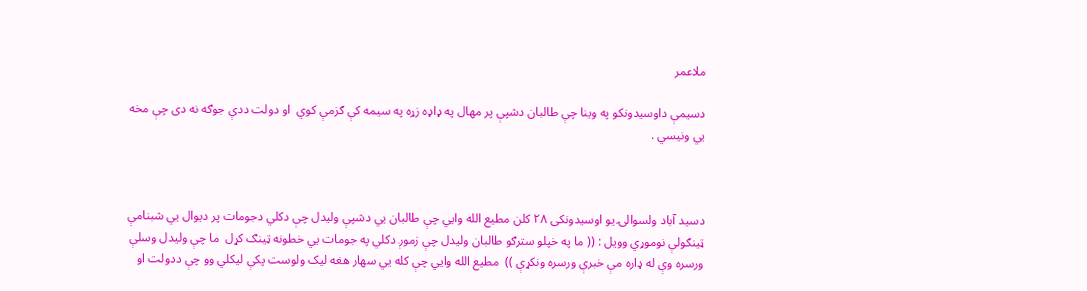ملاعمر

دسيمې داوسيدونکو په وينا چې طالبان دشپې پر مهال په ډاډه زړه په سيمه کې ګزمې کوي  او دولت ددې جوګه نه دى چې مخه يي ونيسي .



دسيد آباد ولسوالۍ يو اوسيدونکى ٢٨ کلن مطيع الله وايي چې طالبان يي دشپې وليدل چې دکلي دجومات پر ديوال يي شبنامې ټينګولې نوموړي وويل : (( ما په خپلو سترګو طالبان وليدل چې زموږ دکلي په جومات يي خطونه ټينګ کړل  ما چې وليدل وسلې ورسره وې له ډاره مې خبرې ورسره ونکړې ))  مطيع الله وايي چې کله يي سهار هغه ليک ولوست پکې ليکلي وو چې ددولت او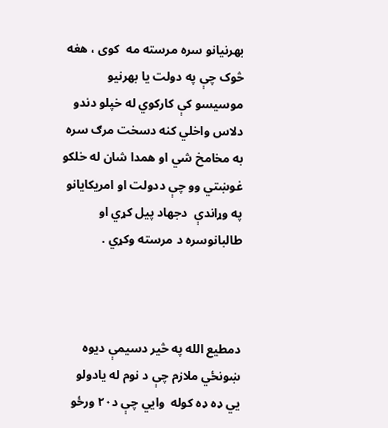بهرنيانو سره مرسته مه  کوى ، هغه څوک چې په دولت يا بهرنيو موسيسو کې کارکوي له خپلو دندو دلاس واخلي کنه دسخت مرګ سره به مخامخ شي او همدا شان له خلکو غوښتي وو چې ددولت او امريکايانو په وړاندې  دجهاد پيل کړي او طالبانوسره د مرسته وکړي .



دمطيع الله په څير دسيمې ديوه ښونځي ملازم چې د نوم له يادولو يي ډه ډه کوله  وايي چې د٢٠ ورځو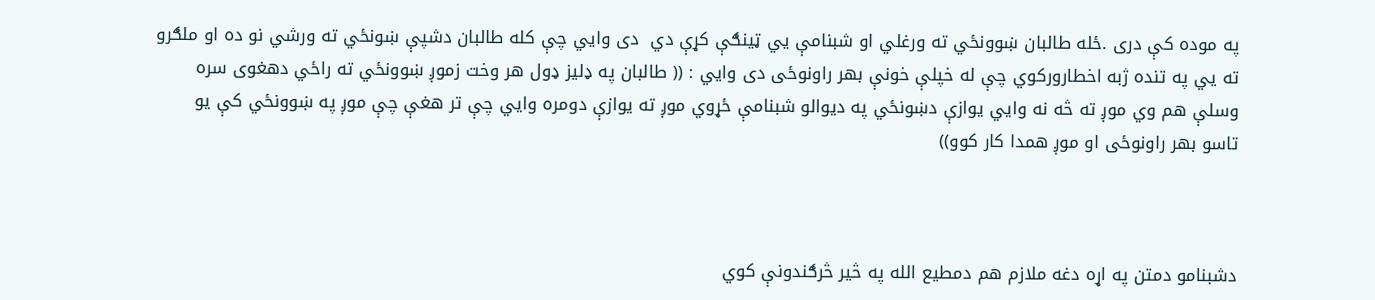په موده کې درى .ځله طالبان ښوونځي ته ورغلي او شبنامې يي ټينګې کړې دي  دى وايي چې کله طالبان دشپې ښونځي ته ورشي نو ده او ملګرو ته يي په تنده ژبه اخطارورکوي چې له خپلې خونې بهر راونوځى دى وايي : (( طالبان په ډليز ډول هر وخت زموږ ښوونځي ته راځي دهغوى سره وسلې هم وي موږ ته څه نه وايي يوازې دښونځي په ديوالو شبنامې ځړوي موږ ته يوازې دومره وايي چې تر هغې چې موږ په ښوونځي کې يو تاسو بهر راونوځى او موږ همدا کار کوو))



دشبنامو دمتن په اړه دغه ملازم هم دمطيع الله په څير څرګندونې کوي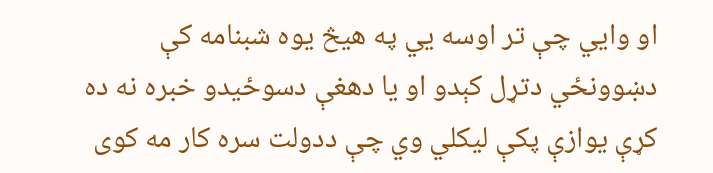او وايي چې تر اوسه يي په هيڅ يوه شبنامه کې دښوونځي دتړل کېدو او يا دهغې دسوځيدو خبره نه ده کړې يوازې پکې ليکلي وي چې ددولت سره کار مه کوى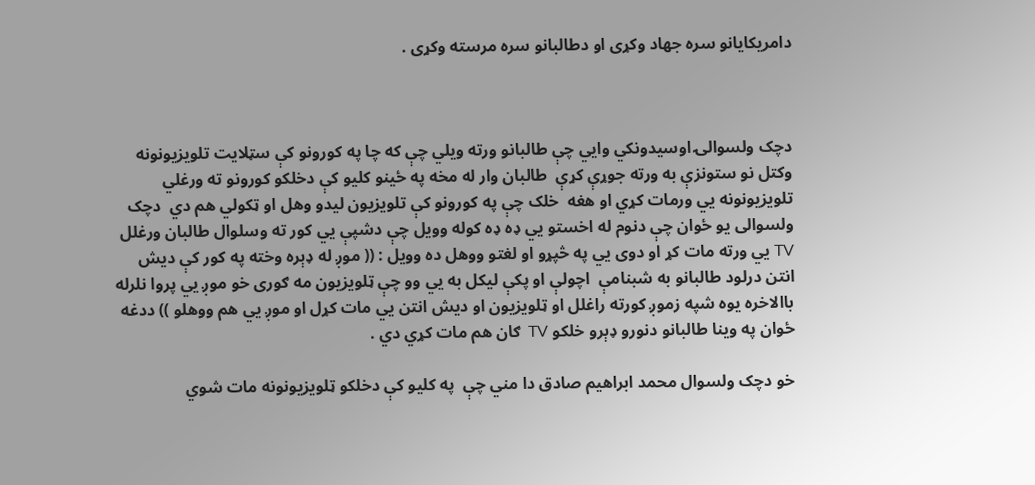دامريکايانو سره جهاد وکړى او دطالبانو سره مرسته وکړى .



دچک ولسوالۍ اوسيدونکي وايي چې طالبانو ورته ويلي چې که چا په کورونو کې سټلايت تلويزيونونه  وکتل نو ستونزې به ورته جوړې کړې  طالبان وار له مخه په ځينو کليو کې دخلکو کورونو ته ورغلي تلويزيونونه يي ورمات کړي او هغه  خلک چې په کورونو کې تلويزيون ليدو وهل او ټکولي هم دي  دچک ولسوالى يو ځوان چې دنوم له اخستو يي ډه ډه کوله وويل چې دشپې يي کور ته وسلوال طالبان ورغلل TV يي ورته مات کړ او دوى يي په څپړو او لغتو ووهل ده وويل : (( موږ له ډېره وخته په کور کې ديش انتن درلود طالبانو به شبنامې  اچولې او پکې ليکل به يي وو چې ټلويزيون مه ګورى خو موږ يي پروا نلرله باالاخره يوه شپه زموږ کورته راغلل او ټلويزيون او ديش انتن يي مات کړل او موږ يي هم ووهلو )) ددغه ځوان په وينا طالبانو دنورو ډېرو خلکو TV  ګان هم مات کړي دي .

خو دچک ولسوال محمد ابراهيم صادق دا مني چې  په کليو کې دخلکو ټلويزيونونه مات شوي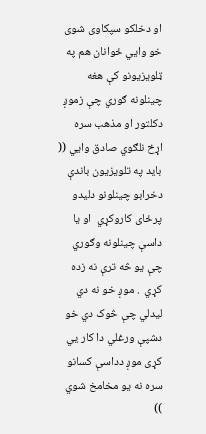او دخلکو سپکاوى شوى خو وايي ځوانان هم په ټلويزيونو کې هغه چينلونه ګوري چې زموږ دکلتور او مذهب سره اړخ نلګوي صادق وايي ((  بايد په تلويزيون باندې دخرابو چينلونو دليدو پرځاى کاروکړي  او يا داسې چينلونه وګوري چې يو څه ترې نه زده کړي  . موږ خو نه دي ليدلي چې څوک دي خو دشپې ورغلي دا کار يي کړى موږ دداسې کسانو سره نه يو مخامخ شوي ))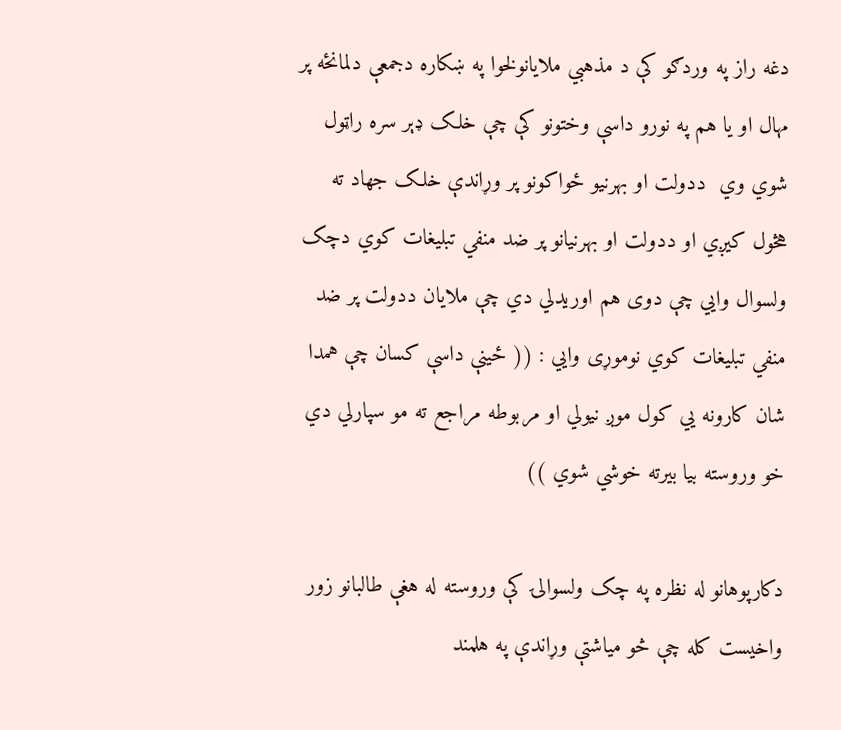دغه راز په وردګو کې د مذهبي ملايانولخوا په ښکاره دجمعې دلمانځه پر مهال او يا هم په نورو داسې وختونو کې چې خلک ډېر سره راټول شوي وي  ددولت او بهرنيو ځواکونو پر وړاندې خلک جهاد ته  هڅول کيږي او ددولت او بهرنيانو پر ضد منفي تبليغات کوي دچک ولسوال وايي چې دوى هم اوريدلي دي چې ملايان ددولت پر ضد منفي تبليغات کوي نوموړى وايي : (( ځينې داسې کسان چې همدا شان کارونه يي کول موږ نيولي او مربوطه مراجع ته مو سپارلي دي خو وروسته بيا بيرته خوشي شوي ))

دکارپوهانو له نظره په چک ولسوالۍ کې وروسته له هغې طالبانو زور واخيست کله چې څو مياشتې وړاندې په هلمند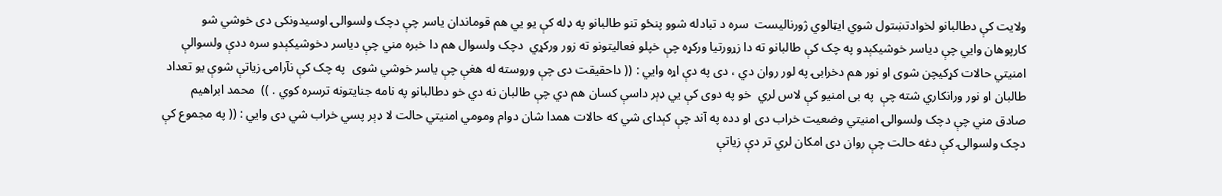ولايت کې دطالبانو لخوادتښتول شوي ايټالوي ژورناليست  سره د تبادله شوو پنځو تنو طالبانو په ډله کې يو يي هم قوماندان ياسر چې دچک ولسوالۍ اوسيدونکى دى خوشي شو کارپوهان وايي چې دياسر خوشيکېدو په چک کې طالبانو ته دا زړورتيا ورکړه چې خپلو فعاليتونو ته زور ورکړي  دچک ولسوال هم دا خبره مني چې دياسر دخوشيکېدو سره ددې ولسوالې امنيتي حالات کړکيچن شوى او نور هم دخرابۍ په لور روان دي ، دى په دې اړه وايي : (( داحقيقت دى چې وروسته له هغې چې ياسر خوشي شوى  په چک کې نآرامۍ زياتې شوې يو تعداد طالبان او نور ورانکاري شته چې  په بى امنيو کې لاس لري  خو په دوى کې يي ډېر داسې کسان هم دي چې طالبان نه دي خو دطالبانو په نامه جنايتونه ترسره کوي . ))  محمد ابراهيم صادق مني چې دچک ولسوالۍ امنيتي وضعيت خراب دى او دده په آند چې کېداى شي که حالات همدا شان دوام ومومي امنيتي حالت لا ډېر پسي خراب شي دى وايي : (( په مجموع کې دچک ولسوالۍ کې دغه حالت چې روان دى امکان لري تر دې زياتې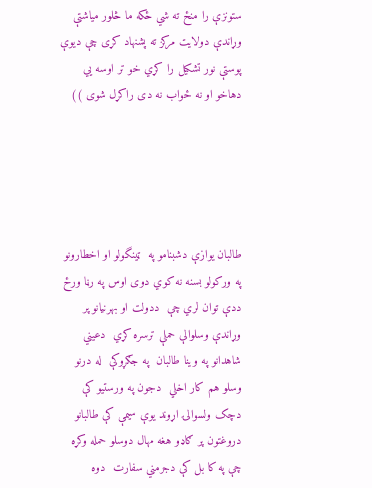ستونزې را منځ ته شي ځکه ما څلور مياشتې وړاندې دولايت مرکز ته پشنهاد کړى چې ديوې پوستې نور تشکيل را کړي خو تر اوسه يي دهاخو او نه ځواب نه دى راکړل شوى ))





طالبان يوازې دشبنامو په  ټينگولو او اخطارونو په ورکولو بسنه نه کوي دوى اوس په رڼا ورځ ددې توان لري چې  ددولت او بهرنيانو پر وړاندې وسلوالې حملې ترسره کړي  دعيني شاهدانو په وينا طالبان  په جګړوکې  له درنو وسلو هم کار اخلي  دجون په ورستيو کې دچک ولسوالۍ اړوند يوې سيمې کې طالبانو دروغتون پر ګاډو هغه مهال دوسلو حمله وکړه چې په کا بل کې دجرمني سفارت  دوه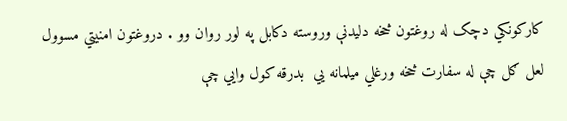کارکونکي دچک له روغتون څخه دليدنې وروسته دکابل په لور روان وو . دروغتون امنيتي مسوول لعل ګل چې له سفارت څخه ورغلي ميلمانه يي  بدرقه کول وايي چې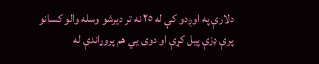دلارې په اوږدو کې له ٢٥ نه تر ديرشو وسله والو کسانو پرې ډزې پيل کړې او دوى يي هم پروړاندې له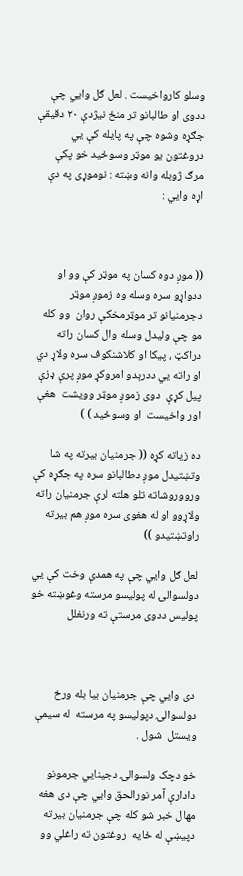وسلو کارواخيست . لعل ګل وايي چې ددوى او طالبانو تر منځ نيژدې ٢٠ دقيقې جګړه وشوه چې په پايله کې يي دروغتون يو موټر وسوځيد خو پکې مرګ ژوبله وانه وښته : نوموړى په دې اړه وايي :



(( موږ دوه کسان په موټر کې وو او ددواړو سره وسله وه زموږ موټر دجرمنيانو تر موټرمخکې روان  وو کله مو چې وليدل وسله وال کسان راته دراکټ ، پيکا او کلاشنکوف سره ولاړ دي او راته يي ددرېدو امروکړ موږ پرې ډزې پيل کړې  دوى زموږ موټر وويشت  هغې اور واخيست  او وسوځيد ) )

ده زياته کړه (( جرمنيان بيرته په شا وتښتيدل موږ دطالبانو سره په جګړه کې ورووروشاته تلو هلته لرې جرمنيان راته ولاړوو او له هغوى سره موږ هم بيرته راوتښتيدو ))

لعل ګل وايي چې په همدې وخت کې يي دولسوالۍ له پوليسو مرسته وغوښته خو پوليس ددوى مرستې ته ورنغلل



 دى وايي چې جرمنيان بيا بله ورځ دولسوالۍ دپوليسو په مرسته  له سيمې ويستل  شول .

خو دچک ولسوالۍ دجينايي جرمونو دادارې آمر نورالحق وايي چې دى هغه مهال خبر شو کله چې جرمنيان بيرته دپيښې له ځايه  روغتون ته راغلي وو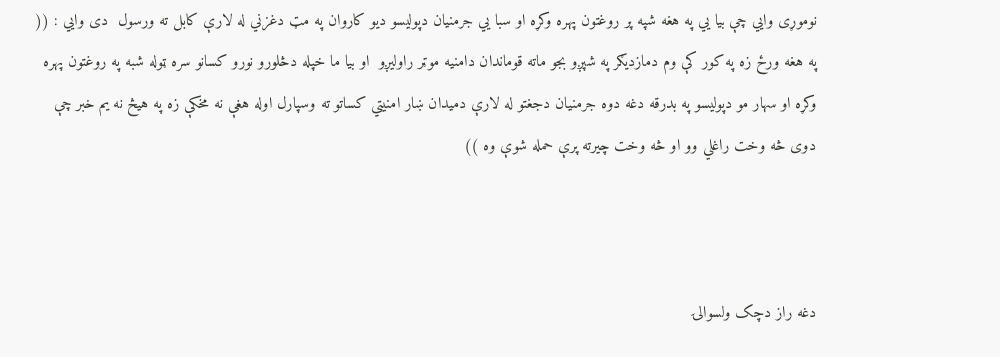نوموړى وايي چې بيا يي په هغه شپه پر روغتون پهره وکړه او سبا يي جرمنيان دپوليسو ديو کاروان په مټ دغزني له لارې کابل ته ورسول  دى وايي : (( په هغه ورځ زه په کور کې وم دمازديګر په شپږو بجو ماته قوماندان دامنيه موټر راوليږو  او بيا ما خپله دڅلورو نورو کسانو سره ټوله شبه په روغتون پهره وکړه او سهار مو دپوليسو په بدرقه دغه دوه جرمنيان دجغتو له لارې دميدان ښار امنيتي کساتو ته وسپارل اوله هغې نه مخکې زه په هيڅ نه يم خبر چې دوى څه وخت راغلي وو او څه وخت چيرته پرې حمله شوې وه ))



دغه راز دچک ولسوالۍ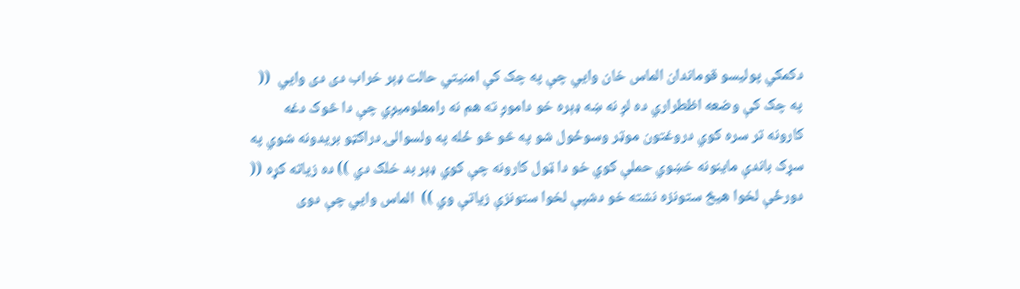دکمکي پوليسو قوماندان الماس خان وايي چې په چک کې امنيتي حالت ډېر خراب دى دى وايي  (( په چک کې وضعه اظطراري ده لږ نه ښه ډېره خو داموږ ته هم نه رامعلوميږي چې دا څوک دغه کارونه تر سره کوي دروغتون موټر وسوځول شو په څو څو ځله په ولسوالۍ دراکټو بريدونه شوي په سړک باندې ماينونه خښوي حملې کوي خو دا ټول کارونه چې کوي ډېر بد خلک دي )) ده زياته کړه (( دورځې لخوا هيڅ ستونزه نشته خو دشپې لخوا ستونزې زياتې وي ))  الماس وايي چې دوى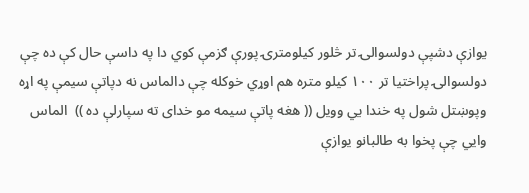يوازې دشپې دولسوالۍ تر څلور کيلومترۍ پورې ګزمې کوي دا په داسې حال کې ده چې دولسوالۍ پراختيا تر ١٠٠ کيلو متره هم اوړي خوکله چې دالماس نه دپاتې سيمې په اړه وپوښتل شول په خندا يي وويل (( هغه پاتې سيمه مو خداى ته سپارلې ده ))  الماس وايي چې پخوا به طالبانو يوازې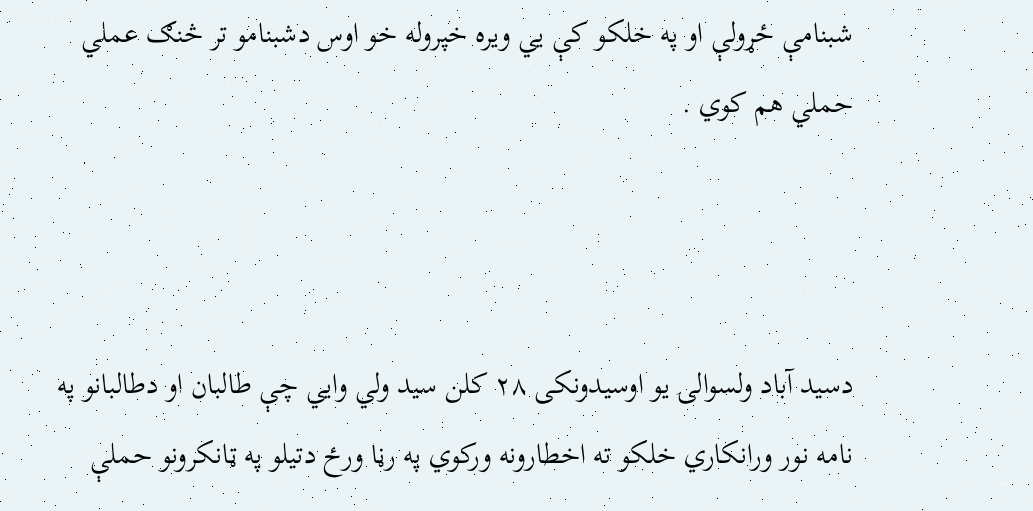شبنامې ځړولې او په خلکو کې يي ويره خپروله خو اوس دشبنامو تر څنګ عملي حملي هم کوي .



دسيد آباد ولسوالۍ يو اوسيدونکى ٢٨ کلن سيد ولي وايي چې طالبان او دطالبانو په نامه نور ورانکاري خلکو ته اخطارونه ورکوي په رڼا ورځ دتيلو په ټانکرونو حملې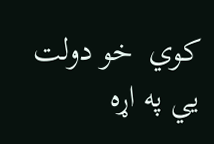کوي  خو دولت يي په اړه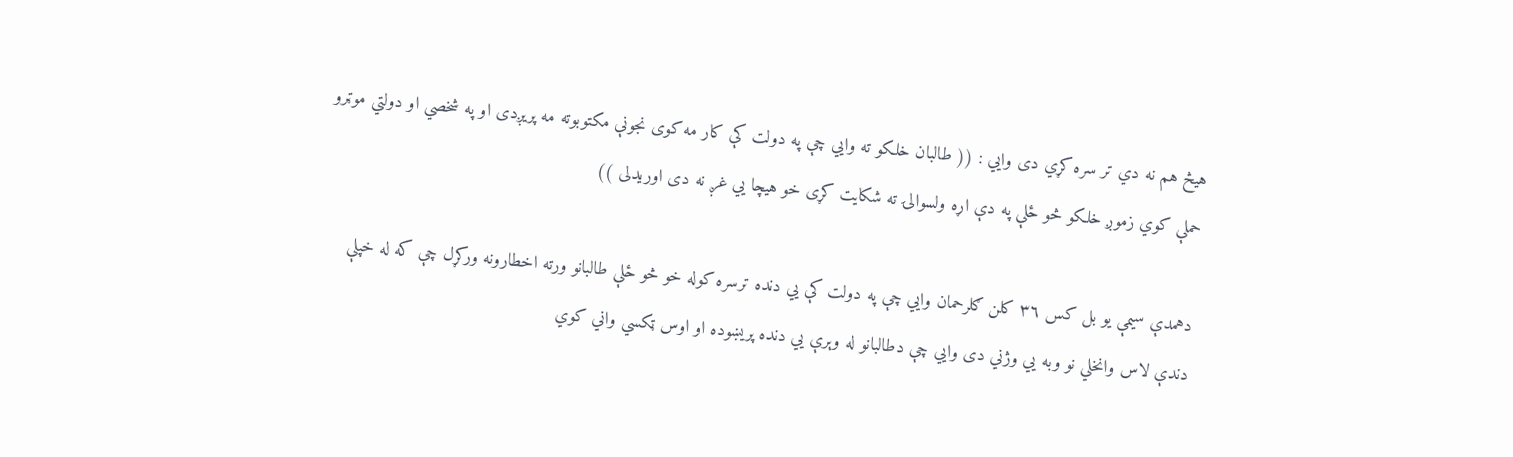هيڅ هم نه دي تر سره کړي دى وايي : (( طالبان خلکو ته وايي چې په دولت کې کار مه کوى نجونې مکتوبوته مه پريږدى او په شخصي او دولتي موټرو حملې کوي زموږ خلکو څو ځلې په دې اړه ولسوالۍ ته شکايت کړى خو هيچا يي غږ نه دى اوريدلى ))

دهمدې سيمې يو بل کس ٣٦ کلن ګلرحمان وايي چې په دولت کې يي دنده ترسره کوله خو څو ځلې طالبانو ورته اخطارونه ورکړل چې که له خپلې دندې لاس وانخلي نو وبه يي وژني دى وايي چې دطالبانو له وېرې يي دنده پريښوده او اوس ټکسي واني کوي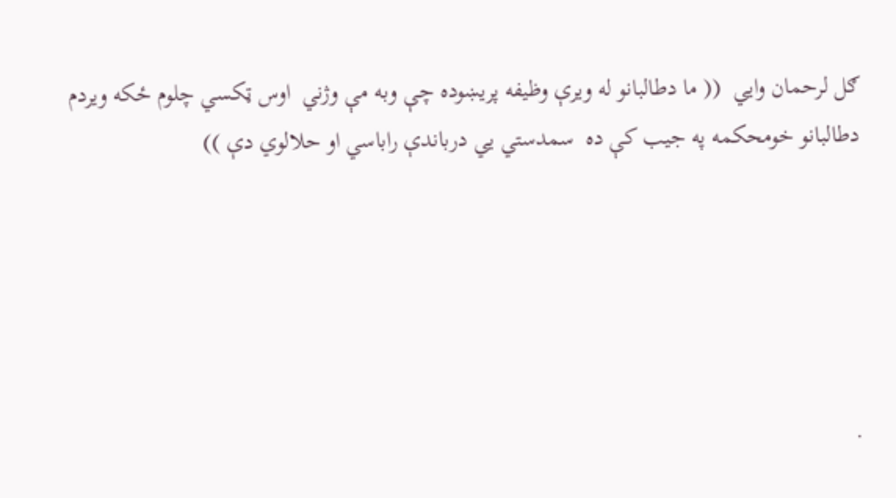ګل لرحمان وايي  (( ما دطالبانو له ويرې وظيفه پريښوده چې وبه مې وژني  اوس ټکسي چلوم ځکه ويردم دطالبانو خومحکمه په جيب کې ده  سمدستي يي درباندې راباسي او حلالوي دې ))





.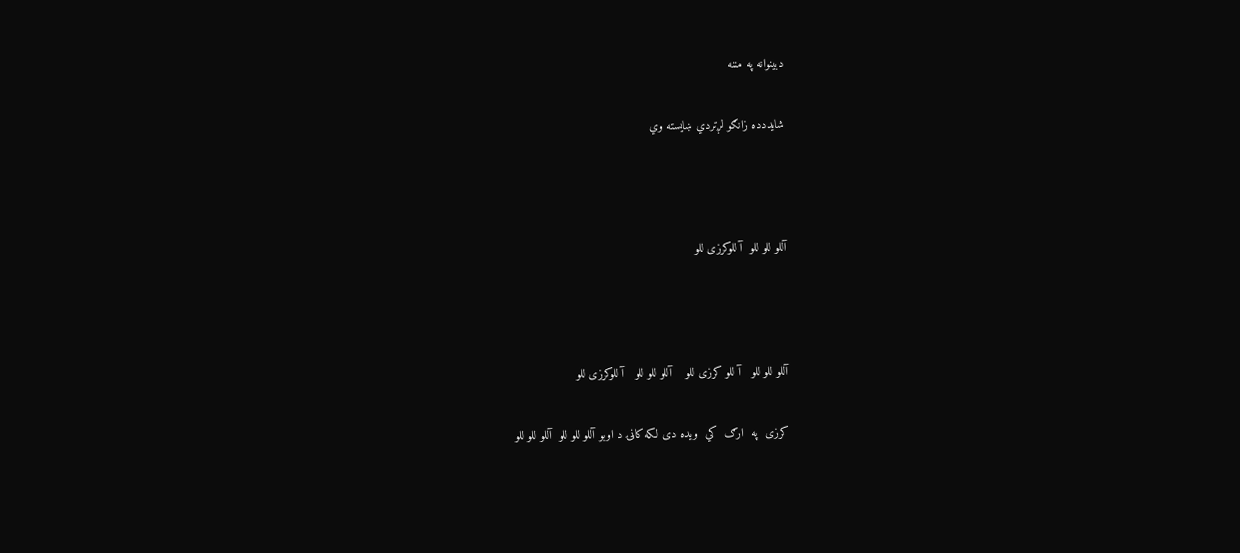دبينوانه په مننه

شايددده زانګو لږتردي ښايسته وي



آللو للو للو  آ للوکرزی للو



آللو للو للو   آ للو کرزی للو    آللو للو للو   آ للوکرزی للو

کرزی  په  ارګ  کي  ويده دی لکه کاڼۍ د اوبو آللو للو للو  آللو للو للو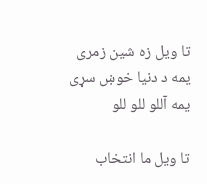تا ويل زه شين زمری يمه د دنيا خوښ سړی يمه آللو للو للو

تا ويل ما انتخاب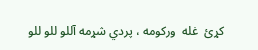کړئ  غله  ورکومه ، پردي شړمه آللو للو للو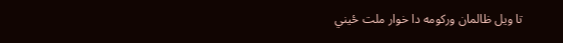تا ويل ظالمان ورکومه دا خوار ملت ځيني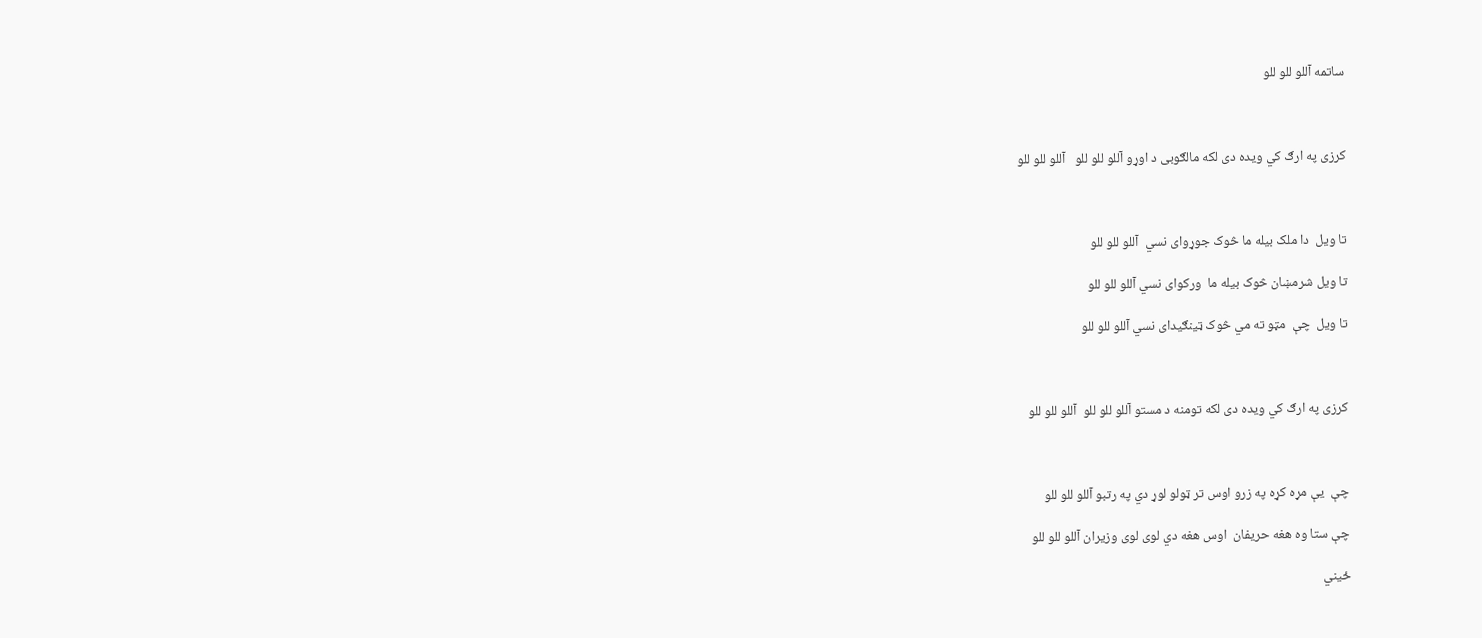ساتمه آللو للو للو



کرزی په ارګ کي ويده دی لکه مالګوبی د اوړو آللو للو للو   آللو للو للو



تا ويل  دا ملک بيله ما څوک جوړوای نسي  آللو للو للو

تا ويل شرمښان څوک بيله ما  ورکوای نسي آللو للو للو

تا ويل  چې  مټو ته مي څوک ټينګيدای نسي آللو للو للو



کرزی په ارګ کي ويده دی لکه تومنه د مستو آللو للو للو  آللو للو للو



چې  يې مړه کړه په زرو اوس تر ټولو لوړ دي په رتبو آللو للو للو

چې ستا وه هغه حريفان  اوس هغه دي لوی لوی وزيران آللو للو للو

ځيني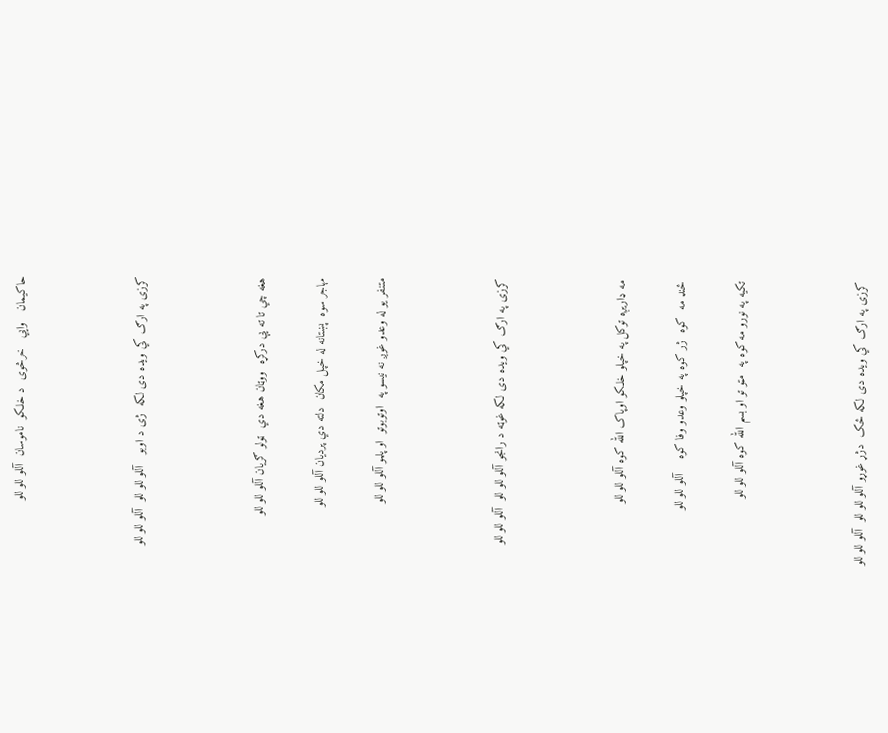حاکيمان   وايي   خرڅوی  د خلکو  ناموسان  آللو للو للو



کرزی په ارګ کي ويده دی لکه  ژی د اوبو   آللو للو للو  آللو للو للو



هغه چي تا ته يې درکړه  ووټان هغه دي  ټولو ګريان آللو للو للو

مهاجر سوه  پښتانه له خپل مکان  دلته دي پرديان آللو للو للو

متنفر يو له وعدو غوږ نه نيسو په  اوتوبوتو  او پلمو آللو للو للو



کرزی په ارګ کي ويده دی لکه غوټه د رانجو آللو للو للو  آللو للو للو



مه ډاريږه توکل په خپلو خلکو اوپاک الله کوه آللو للو للو

ځنډ مه  کوه  ژر کوه په خپلو وعدو وفا کوه    آللو للو للو

تکيه په نورو مه کوه په  مټو تو او بسم الله کوه آللو للو للو



کرزی په ارګ کي ويده دی لکه ځک  دژړ غوړو آللو للو للو  آللو للو للو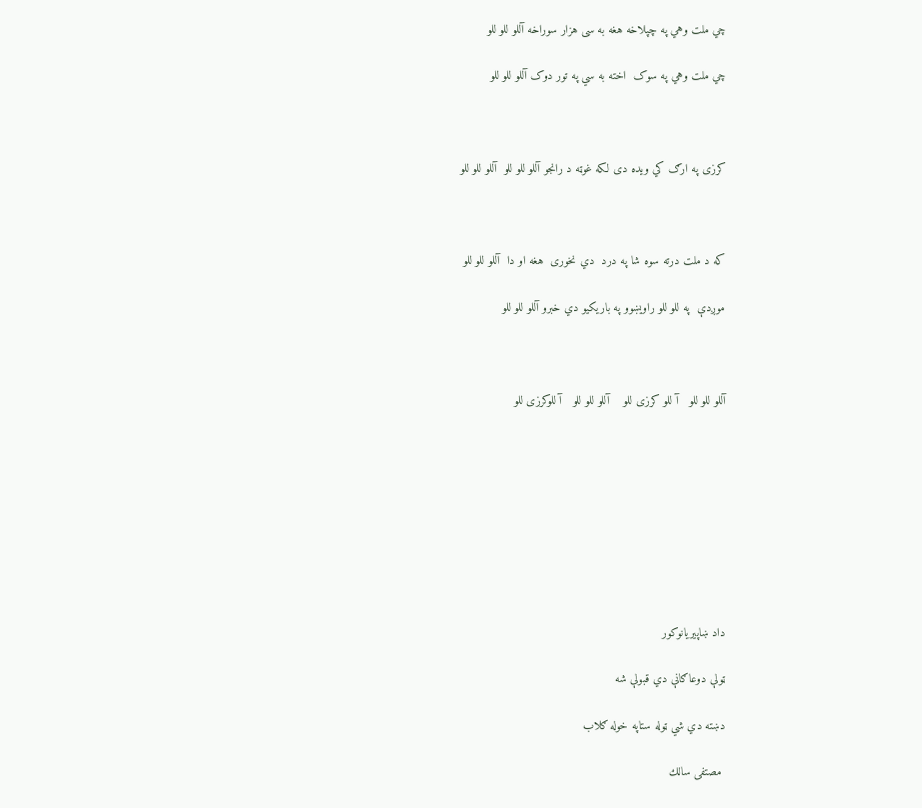چي ملت وهي په چپلاخه هغه به سی هزار سوراخه آللو للو للو

چي ملت وهي په سوک  اخته به سي په تور دوک آللو للو للو



کرزی په ارګ کي ويده دی لکه غوټه د رانجو آللو للو للو  آللو للو للو



که د ملت درته سوه شا په درد  دي نخوری  هغه او دا  آللو للو للو

موږدې  په للو للو راويښوو په باريکيو دي خبرو آللو للو للو



آللو للو للو   آ للو کرزی للو    آللو للو للو   آ للوکرزی للو









داد ښاپيريانوكور

ټولې دوعاګانې دي قبولې شه

دښته دي شي ټوله ستاپه خوله ګلاب

 مصتفى سالك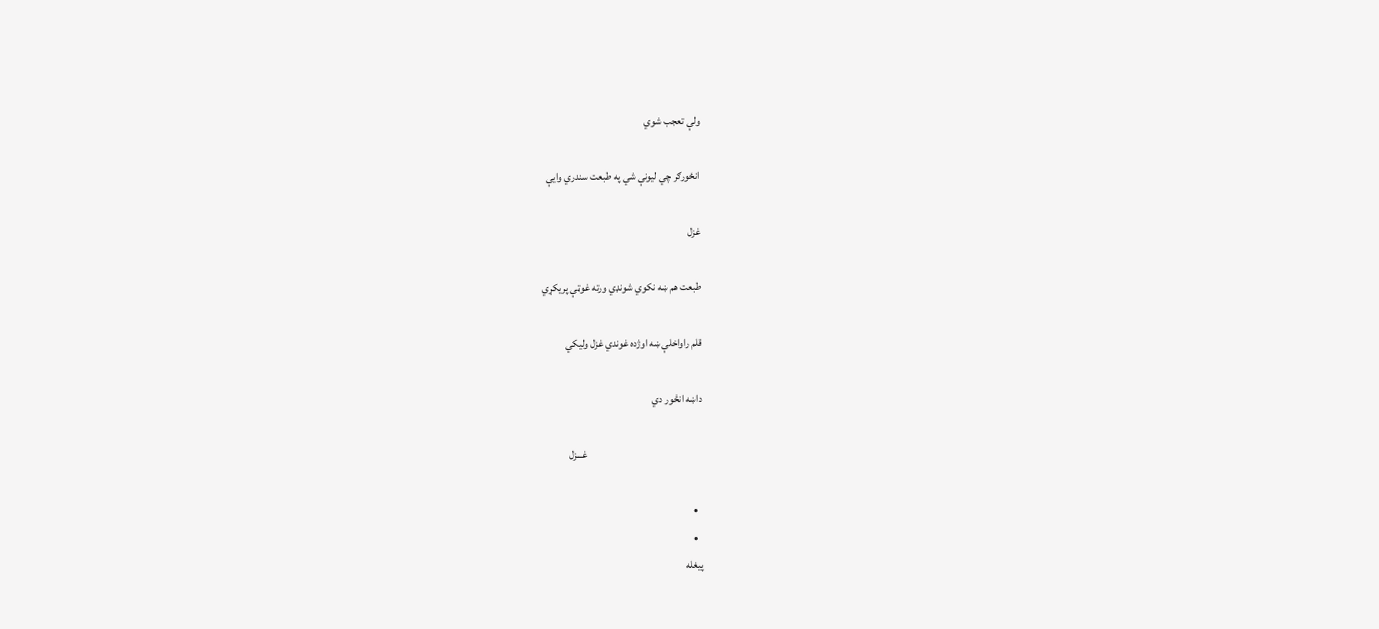ولې تعجب شوي

انځورګر چي ليونې شي په طبعت سندري وايې

غزل

طبعت هم ښه نكوي شونډي ورته غوټې پريكړي

قلم راواخلې ښه اوژده غوندي غزل وليكي

داښه انڅور دي

                                                      غـــزل

  •
  •
پيغله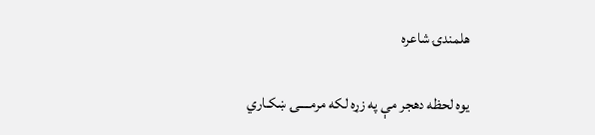هلمندۍ شاعره

يوه لحظه دهجر مې په زړه لكه مرمــــۍ ښكـاري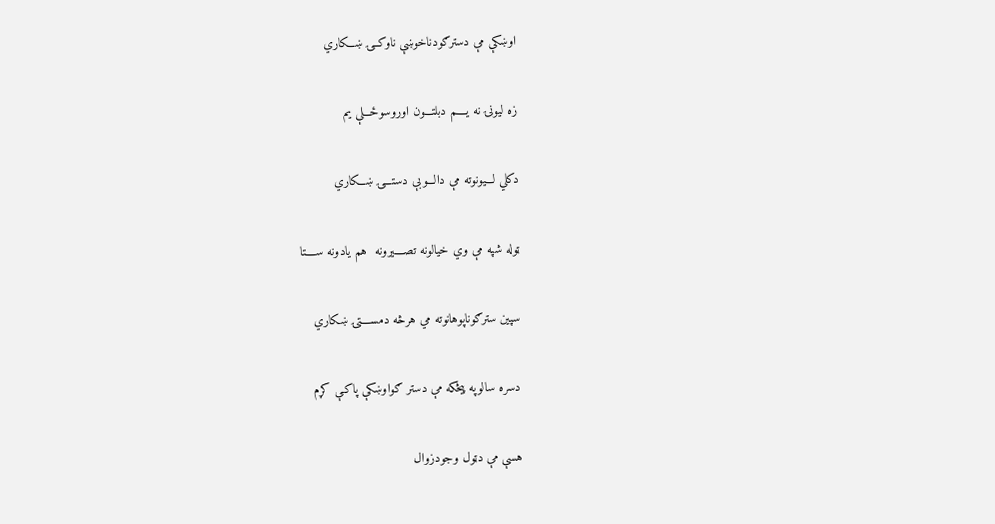اوښكې مې دسترګودناخوښې ناوكــۍ ښـــكاري

زه ليونۍ نه يــــم دبلتـــون اوروسوځـــلې يم

دكلي لـــيونوته مې دالـــوبې دستـــۍ ښـــكاري

ټوله شپه مې وي خيالونه تصــــيرونه  هم يادونه ســــتا

سپين سترګوناپوهانوته مي هرڅه دمســــتۍ ښـكاري

دسره سالوپه پيڅكه مې دستر ګواوښكې پاكـې كړم

هسې مې دټول وجودزوال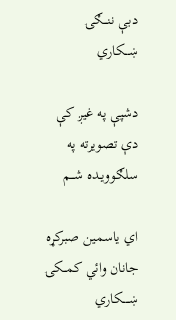دبې ننـــګۍ ښـــكاري

دشپې په غيږ كې دې تصويرته په سلګوويـده شـــم

اي ياسمين صبركړه جانان وائي كمــكۍ ښـــــكاري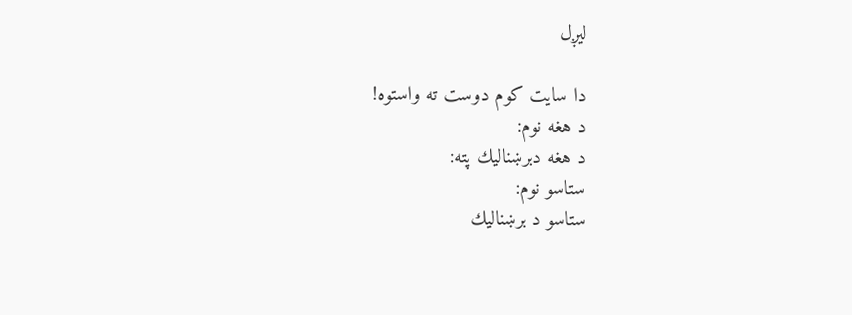ليږل

دا سايت كوم دوست ته واستوه!
د هغه نوم:
د هغه دبرښناليك پته:
ستاسو نوم:
ستاسو د برښناليك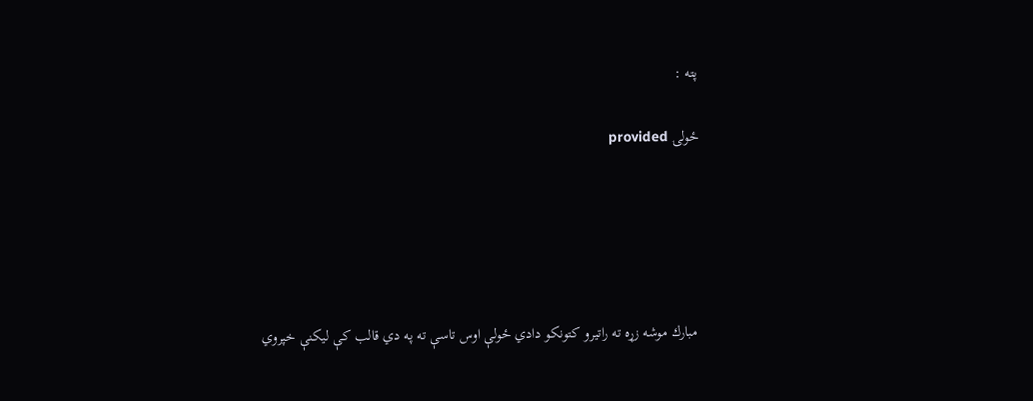پته :

ځولۍ provided





 مبارك موشه زړه ته راتيرو كتونكو دادي ځولې اوس تاسې ته په دي قالب كې ليكنې خپروي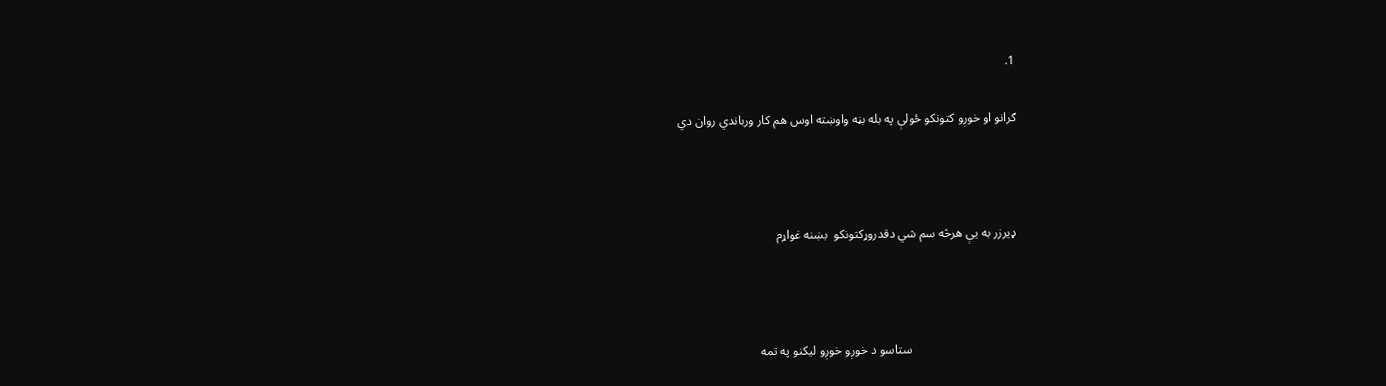1.

ګرانو او خوږو كتونكو ځولې په بله بڼه واوښته اوس هم كار ورباندي روان دي



ډيرزر به يې هرڅه سم شي دقدروړكتونكو  بښنه غواړم



                                  ستاسو د خوږو خوږو ليكنو په تمه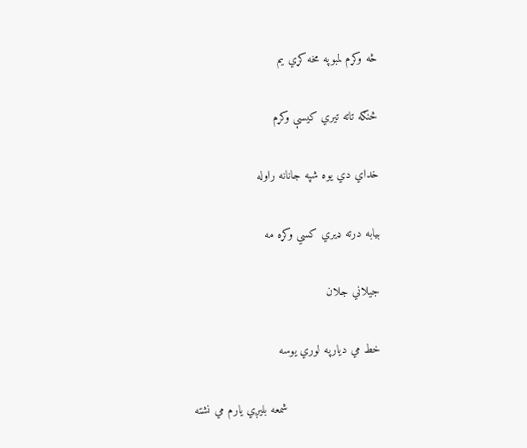څه وكړم لمبوپه مخه كړي يم

څنګه تاته تيري كيسې وكړم

خداي دي يوه شپه جانانه راوله

بيابه درته ډيري كسي وكړه مه

جيلاني جلان

خط مي ديارپه لوري يوسه

                           شمعه بليږي يارم مي نشته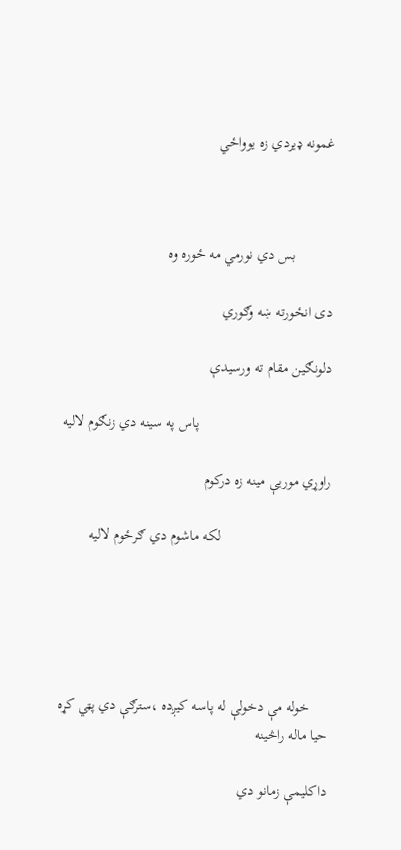غمونه ډيردي زه يوواځي



          بس دي نورمي مه ځوره وه

دی انځورته ښه وګوري

دلونګين مقام ته ورسيدې

                                   پاس په سينه دي زنګوم لاليه

راوړي موريې مينه زه دركوم

                             لكه ماشوم دي ګرځوم لاليه





     خوله مې دخولې له پاسه كيږده ،سترګې دي پټي كړه حيا ماله راڅينه

داكليمې زمانو دي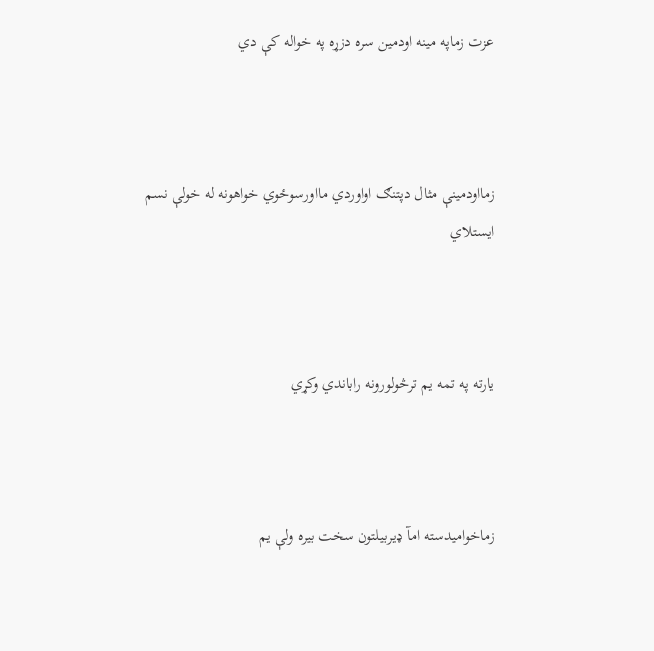عزت زماپه مينه اودمين سره دزړه په خواله كې دي



زمااودمينې مثال دپتنګ اواوردي مااورسوځوي خواهونه له خولې نسم ايستلاي



يارته په تمه يم ترڅولورونه راباندي وكړي



زماخواميدسته امآ ډيربيلتون سخت بيره ولې يم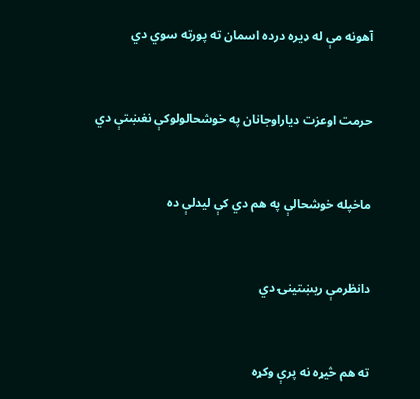آهونه مې له ډيره درده اسمان ته پورته سوي دي



حرمت اوعزت دياراوجانان په خوشحالولوكې نغښتې دي



ماخپله خوشحالې په هم دي كې ليدلې ده



دانظرمې ريښتينۍ دي



ته هم څيړه نه پرې وكړه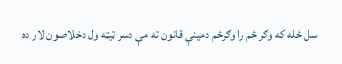سل ځله كه وګر ځم را وګرځم دمينې قانون ته مې دسر ټيټه ول دخلاصون لار ده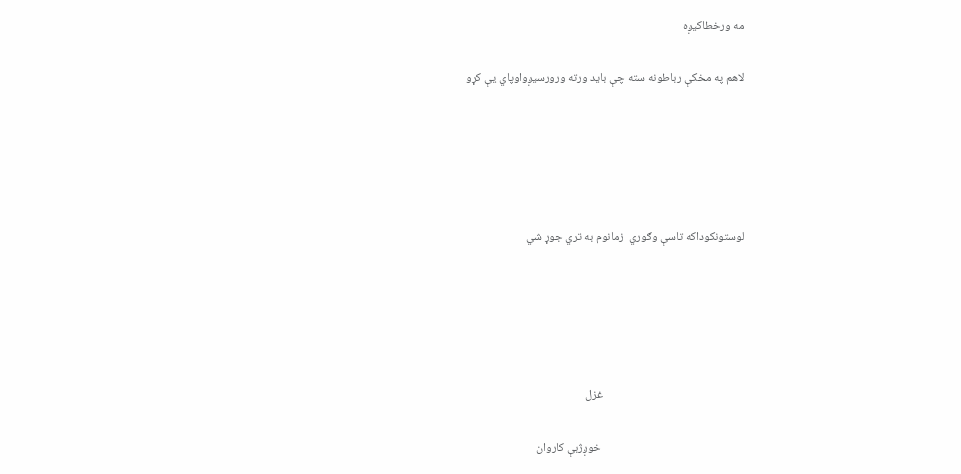مه ورخطاكيږه

لاهم په مخكې رباطونه سته چې بايد ورته ورورسيږواوپاي يې كړو





لوستونكوداكه تاسې وګوري  زمانوم به تري جوړ شي





                                                     غزل

                                                      خوږژبې كاروان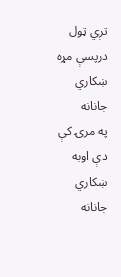تږي ټول درپسې مړه ښکاري جانانه
په مرۍ کې دې اوبه ښکاري جانانه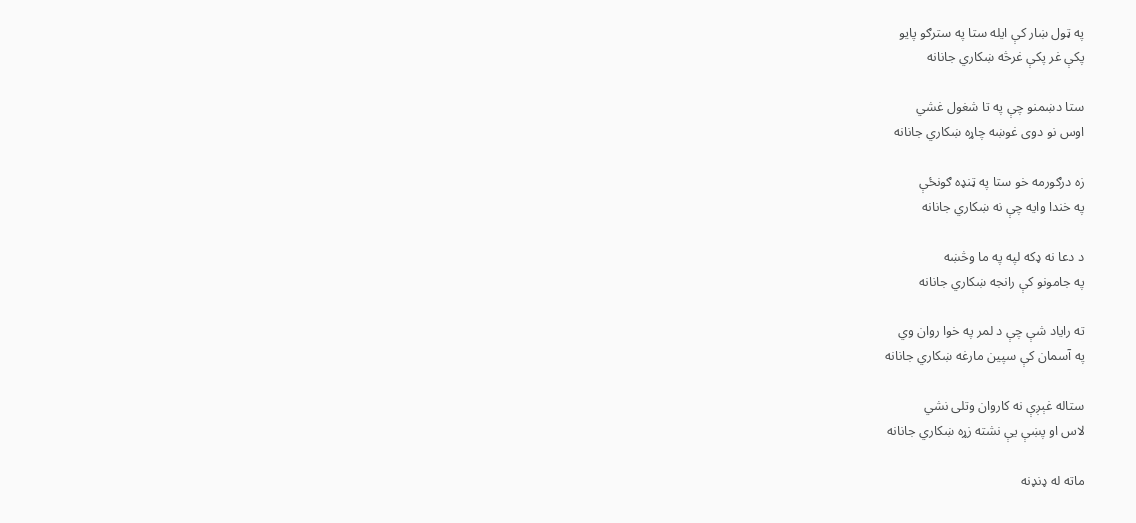په ټول ښار کې ايله ستا په سترګو پايو
پکې غر پکې غرڅه ښکاري جانانه

ستا دښمنو چې په تا شغول غشي
اوس نو دوی غوښه چاړه ښکاري جانانه

زه درګورمه خو ستا په ټنډه ګونځې
په خندا وايه چې نه ښکاري جانانه

د دعا نه ډکه لپه په ما وڅښه
په جامونو کې رانجه ښکاري جانانه

ته راياد شې چې د لمر په خوا روان وي
په آسمان کې سپين مارغه ښکاري جانانه

ستاله غېږې نه کاروان وتلی نشي
لاس او پښې يې نشته زړه ښکاري جانانه

ماته له ډنډنه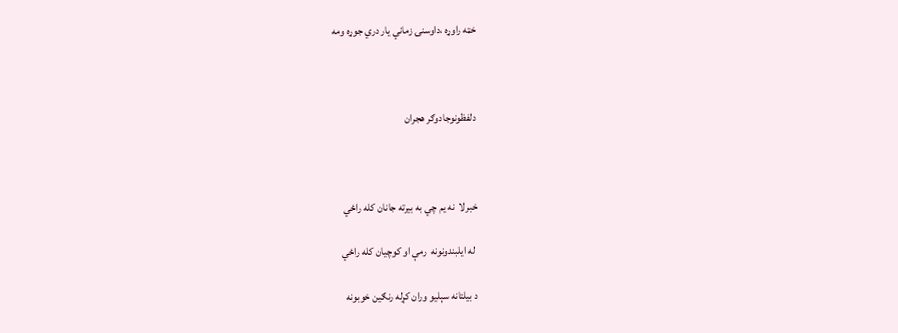خټه راوړه ،داوسنۍ زماني يار دري جوړه ومه



دلفظونوجادوګر هجران



خبرلا  نه يم چي به بيرته جانان كله راځي

 له ايلبندونونه  رمې او كوچيان كله راځي

د بيلتانه سېليو وران كړله رنګين خوبونه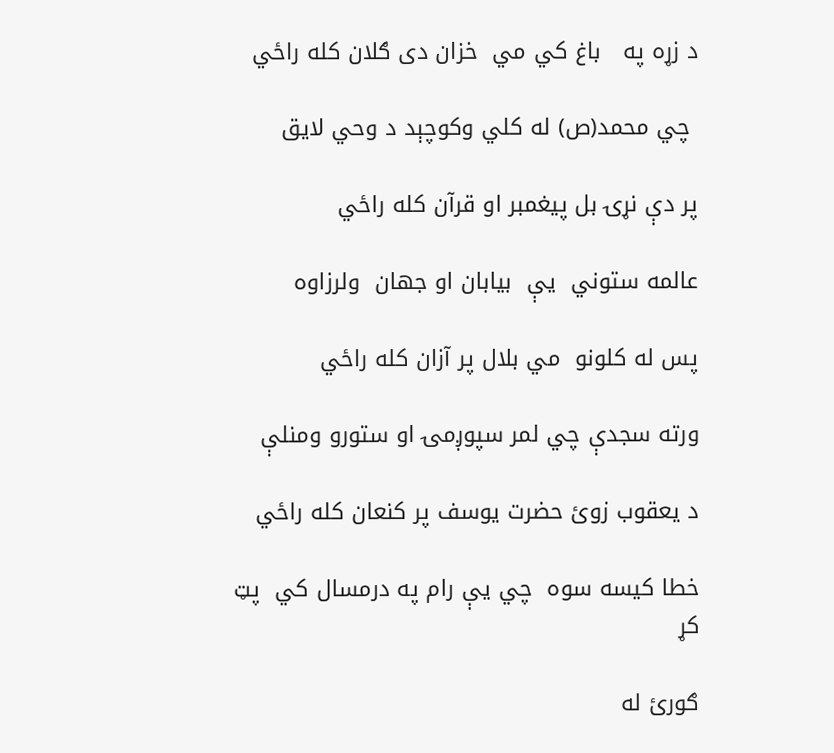د زړه په   باغ كي مي  خزان دى ګلان كله راځي

 چي محمد(ص) له كلي وكوچېد د وحي لايق

پر دې نړۍ بل پيغمبر او قرآن كله راځي

عالمه ستوني  يې  بيابان او جهان  ولرزاوه

پس له كلونو  مي بلال پر آزان كله راځي

ورته سجدې چي لمر سپوږمۍ او ستورو ومنلې

د يعقوب زوئ حضرت يوسف پر كنعان كله راځي

خطا كيسه سوه  چي يې رام په درمسال كي  پټ كړ

ګورئ له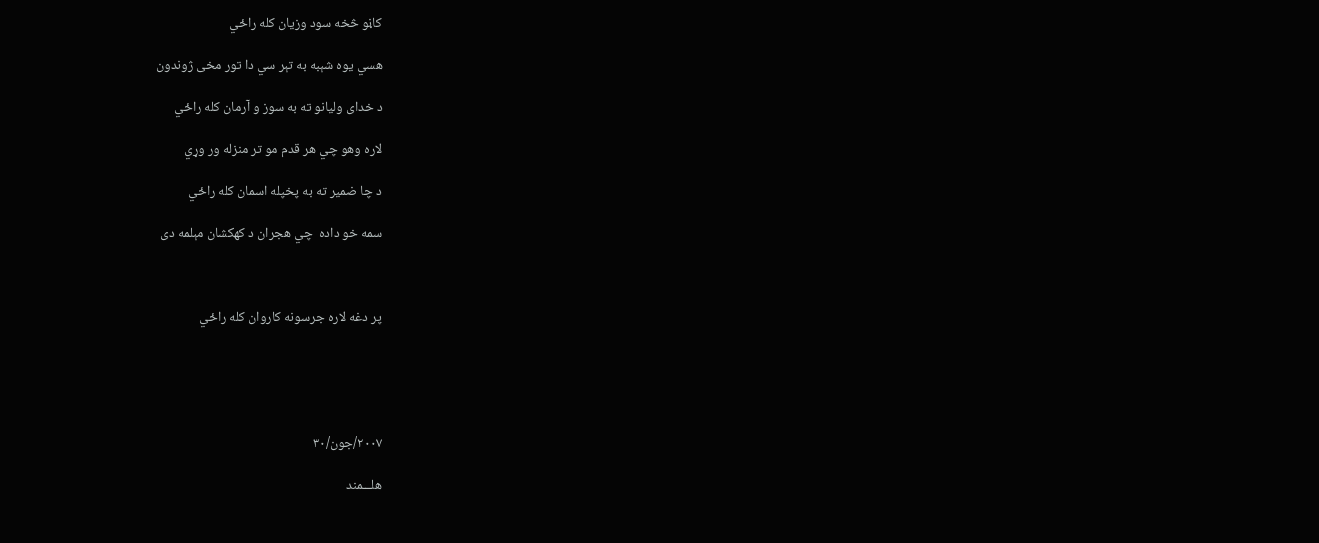كاڼو څخه سود وزيان كله راځي

هسي يوه شېبه به تېر سي دا تور مخى ژوندون

د خداى وليانو ته به سوز و آرمان كله راځي

لاره وهو چي هر قدم مو تر منزله ور وړي

د چا ضمير ته به پخپله اسمان كله راځي

سمه خو داده  چي هجران د كهكشان مېلمه دى



پر دغه لاره جرسونه كاروان كله راځي





۲۰۰۷/جون/۳۰

هلـــمند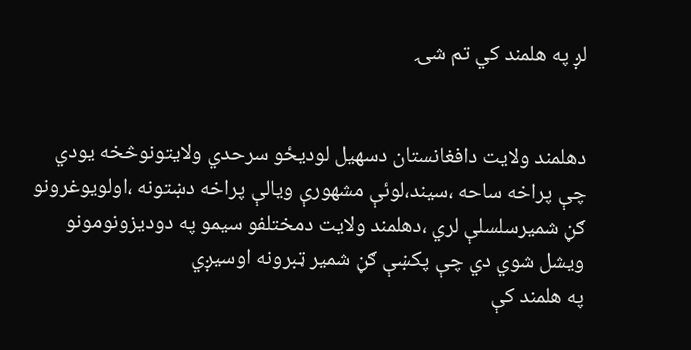لږ په هلمند كي تم شۍ


دهلمند ولايت دافغانستان دسهيل لوديځو سرحدي ولايتونوڅخه يودي چې پراخه ساحه ،سيند،لوئې مشهورې ويالې پراخه دښتونه ،اولويوغرونو ګڼ شميرسلسلې لري ،دهلمند ولايت دمختلفو سيمو په دوديزونومونو ويشل شوي دي چې پكښې ګڼ شمير ټبرونه اوسيږي
په هلمند كې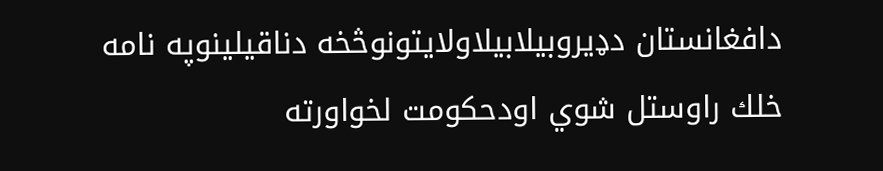دافغانستان دډيروبيلابيلاولايتونوڅخه دناقيلينوپه نامه خلك راوستل شوي اودحكومت لخواورته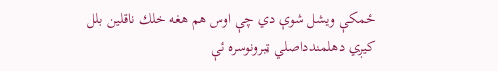ځمكې ويشل شوې دي چې اوس هم هغه خلك ناقلين بلل كيږي دهلمندداصلي ټبرونوسره ئې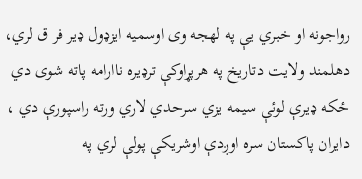رواجونه او خبري يې په لهجه وى اوسميه ايزډول ډير فر ق لري،
دهلمند ولايت دتاريخ په هرپړاوكې ترډيره ناارامه پاته شوى دي ځكه ډيرې لوئې سيمه يزي سرحدي لاري ورته راسپورې دي ،
دايران پاكستان سره اوږدې اوشريكې پولې لري په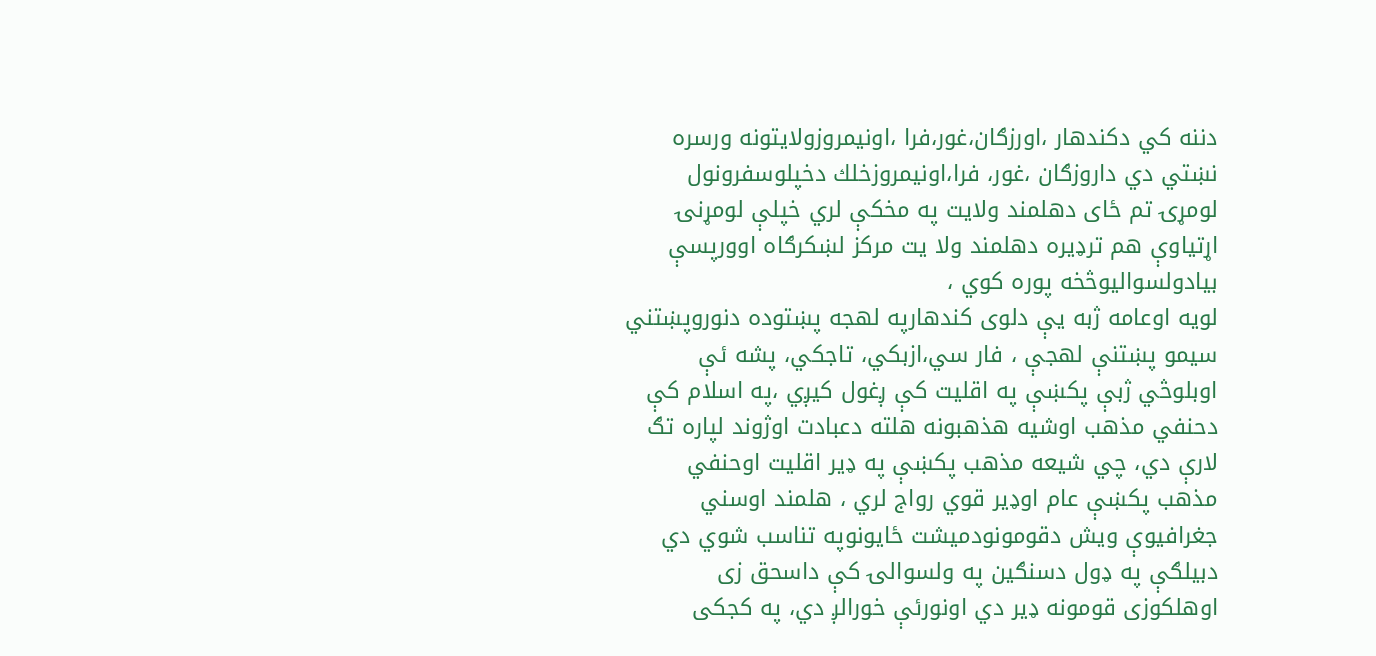دننه كي دكندهار ،اورزګان،غور،فرا ،اونيمروزولايتونه ورسره نښتي دي داروزګان ،غور، فرا،اونيمروزخلك دخپلوسفرونول لومړۍ تم ځاى دهلمند ولايت په مخكې لري خپلې لومړنۍ اړتياوې هم ترډيره دهلمند ولا يت مركز لښكرګاه اوورپسې بيادولسواليوڅخه پوره كوي ،
لويه اوعامه ژبه يې دلوى كندهارپه لهجه پښتوده دنوروپښتني سيمو پښتنې لهجې ، فار سي،ازبكي، تاجكي، پشه ئې اوبلوڅي ژبې پكښې په اقليت كې ږغول كيږي ،په اسلام كې دحنفي مذهب اوشيه هذهبونه هلته دعبادت اوژوند لپاره تګ لارې دي، چي شيعه مذهب پكښې په ډير اقليت اوحنفي مذهب پكښې عام اوډير قوي رواج لري ، هلمند اوسني جغرافيوې ويش دقومونودميشت ځايونوپه تناسب شوي دي دبيلګې په ډول دسنګين په ولسوالۍ كې داسحق زى اوهلكوزى قومونه ډير دي اونورئې خورالږ دي، په كجكى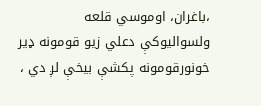،باغران، اوموسي قلعه ولسواليوكې دعلي زيو قومونه ډير خونورقومونه پكشې بيخې لږ دي ،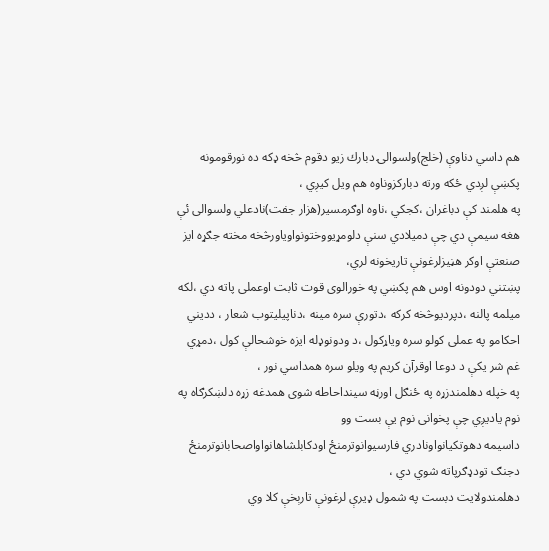هم داسي دناوې (خلج)ولسوالۍ دبارك زيو دقوم څخه ډكه ده نورقومونه پكښې لږدي ځكه ورته دباركزوناوه هم ويل كيږي ،
په هلمند كې دباغران ،كجكي ،ناوه اوګرمسير(هزار جفت)نادعلي ولسوالى ئې هغه سيمې دي چې دميلادي سنې دلومړيووختونواوياورڅخه مخته جګړه ايز صنعتې اوكر هڼيزلرغونې تاريخونه لري،
پښتني دودونه اوس هم پكښي په خورالوى قوت ثابت اوعملى پاته دي ،لكه ميلمه پالنه ،دپرديوڅخه كركه ،دتورې سره مينه ،دناپيليتوب شعار ، دديني احكامو په عملى كولو سره وياړكول ،د ودونوډله ايزه خوشحالې كول ،دمړي غم شر يكې د دوعا اوقرآن كريم په ويلو سره همداسي نور ،
په خپله دهلمندزړه په ځنګل اورڼه سينداحاطه شوى همدغه زړه دلښكرګاه په نوم ياديږي چې پخوانى نوم يې بست وو
داسيمه دهوتكيانواونادري فارسيوانوترمنځ اودكابلشاهانواواصحابانوترمنځ دجنګ تودډګرپاته شوي دي ،
دهلمندولايت دبست په شمول ډيرې لرغونې تارېخې كلا وي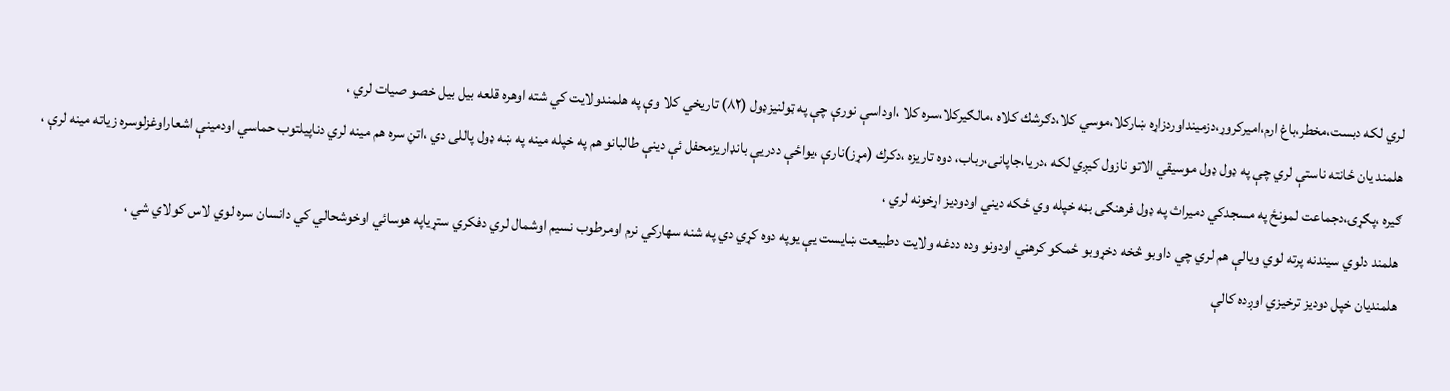لري لكه دبست،مخطر،باغ ارم،اميركروړ،دزمينداوردزاړه ښاركلا،موسي كلا،دګرشك كلاه ،مالګيركلا،سره كلا ،اوداسې نورې چې په ټولنيزډول (۸۲) تاريخي كلا وې په هلمندولايت كي شته اوهره قلعه بيل بيل خصو صيات لري ،
هلمند يان ځانته ناستې لري چې په ډول ډول موسيقي الاتو نازول كيږي لكه ،دريا،جاپانى،رباب، دوه تاريزه ،دكرك (مړز)نارې ،يواځې ددريې بانډاريزمحفل ئې دينې طالبانو هم په خپله مينه په ښه ډول پاللى دي ،اتڼ سره هم مينه لري دناپيلتوب حماسي اودمينې اشعاراوغزلوسره زياته مينه لرې ،
ګيره ،پګړۍ،دجماعت لمونځ په مسجدكي دميراث په ډول فرهنګى بڼه خپله وي ځكه ديني اودوديز اړخونه لري ،
هلمند دلوي سيندنه پرته لوي ويالې هم لري چي داوبو څخه دخړوبو ځمكو كرهڼي اودونو وده ددغه ولايت دطبيعت ښايست يې يوپه دوه كړي دي په شنه سهاركي نرم اومرطوب نسيم اوشمال لري دفكري ستړياپه هوسائي اوخوشحالي كي دانسان سره لوي لاس كولاي شي ،
هلمنديان خپل دوديز ترخيزي اوږده كالې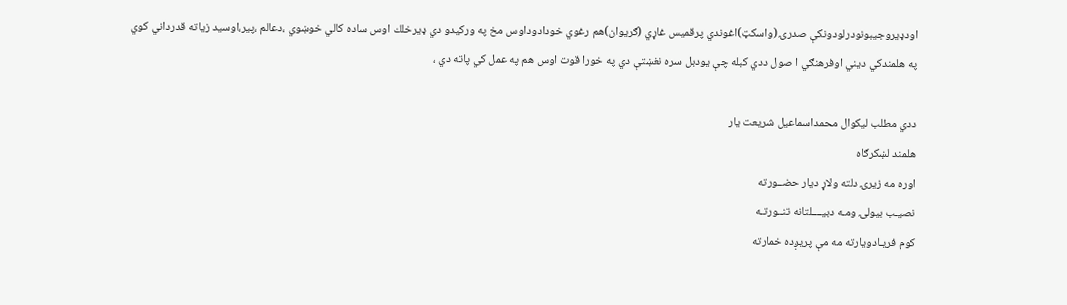اودډيروجيبونودرلودونكې صدرۍ (واسكټ)اغوندي پرقميس غاړي (ګريوان)هم رغوي خودادوداوس مخ په وركيدو دي ډيرخلك اوس ساده كالي خوښوي ،دعالم ،پير،اوسيد زياته قدرداني كوي
په هلمندكي ديني اوفرهنګي ا صول ددي كبله چې يودبل سره نغښتې دي په خورا قوت اوس هم په عمل كي پاته دي ،

ددي مطلب ليكوال محمداسماعيل شريعت يار
هلمند لښكرګاه
اوره مه زيرۍ دلته ولاړ ديار حضــورته
نصيـب بيولۍ ومـه دبيــــلتانه تنــورتـه
كوم فريـادويارته مه مې پريږده خمارته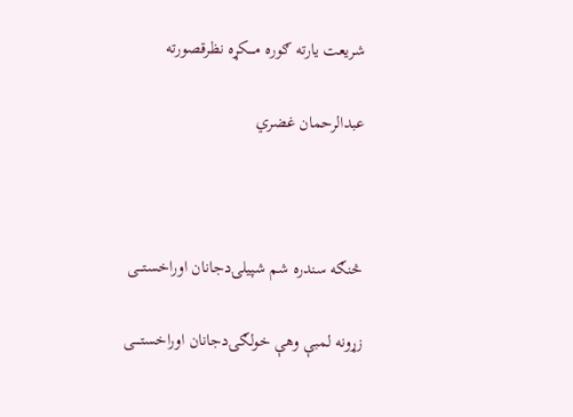شريعت يارته ګوره مــــكړه نظرقصورته

عبدالرحمان غضري



څنګه سندره شم شپيلۍدجانان اوراخستـــی

زړونه لمبې وهې خولګۍدجانان اوراخستــــی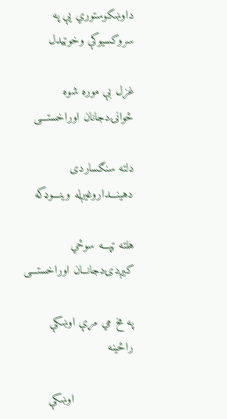داوښکوستوري يې په سروکسيوکې وخوټيدل

غزل بې موره شوه ځوانۍدجانان اوراخستـــی

دلته سنګساردی دهينـــداروغيږله وينـــوډکه

هلته ټپـــه سوځي کيږدۍدجانــان اوراخستـــی

په مخ مي مړې اوښكې راځينه

                 اوښكې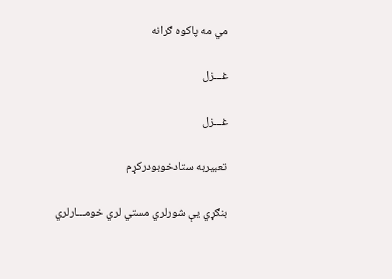مي مه پاكوه ګرانه

غـــزل

غـــزل

تعبيربه ستادخوبودركړم

بنګړي يې شورلري مستي لري خومـــارلري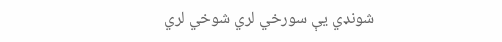شونډي يې سورخي لري شوخي لري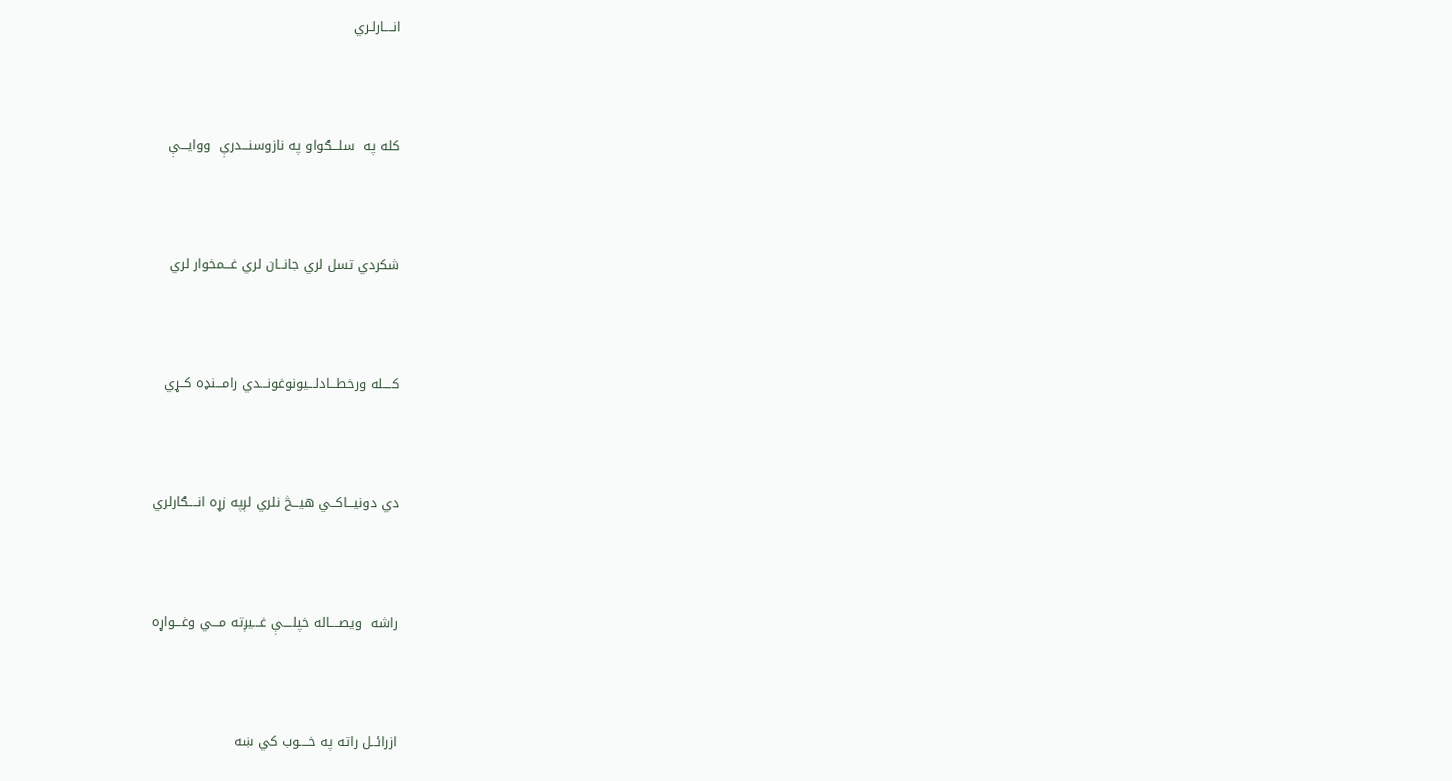انــــارلـري



كله په  سلـــګواو په نازوسنـــدرې  ووايـــې



شكردي تسل لري جانــان لري غـــمخوار لري



كــــله ورخطـــادلـــيونوغونـــدي رامـــنډه كــړي



دي دونيـــاكــي هيـــڅ نلري لږپه زړه انــــګارلري



راشه  ويصــــاله خپلــــې غـــيږته مـــي وغـــواړه



ازرائــل راته په خــــوب كي ښه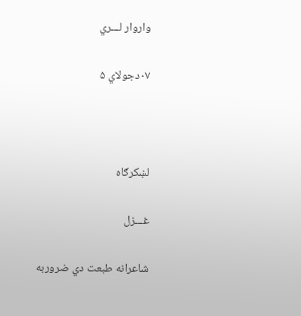واروار لـــري

۰۷دجولاي ۵



لښكرګاه

غـــزل

شاعرانه طبعت دي ضروربه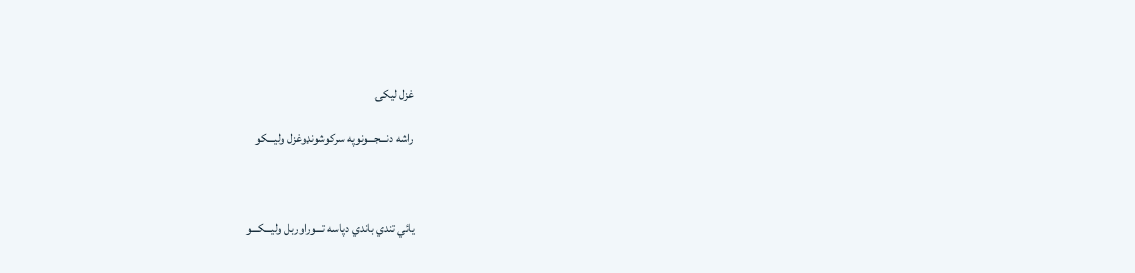غزل ليكۍ

راشه دنـــجـــونوپه سركوشونډوغزل وليـــكو



يائي تندي باندي دپاسه تـــوراوربل وليـــكـــو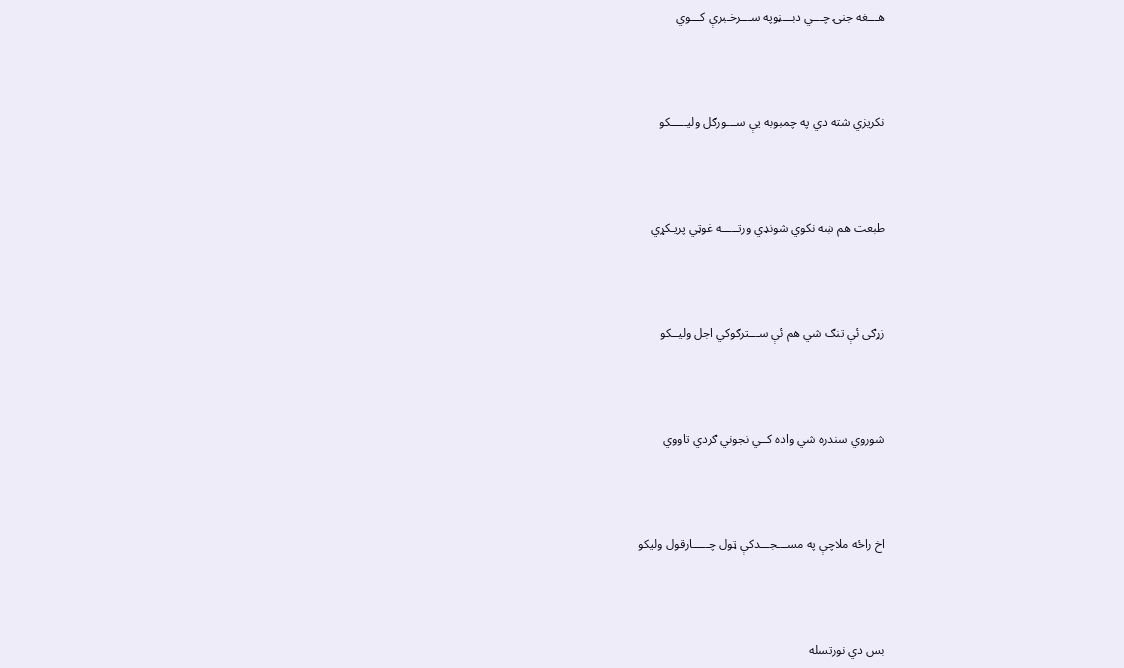هـــغه جنۍ چـــي دبـــڼوپه ســـرخـبرې كـــوي



نكريزي شته دي په چمبوبه يې ســـورګل وليـــــكو



طبعت هم ښه نكوي شونډي ورتـــــه غوټي پريـكړي



زړګى ئې تنګ شي هم ئې ســـترګوكي اجل وليــكو



شوروي سندره شي واده كــي نجوني ګردي تاووي



اخ راځه ملاچې په مســـجـــدكې ټول چـــــارقول وليكو



بس دي نورتسله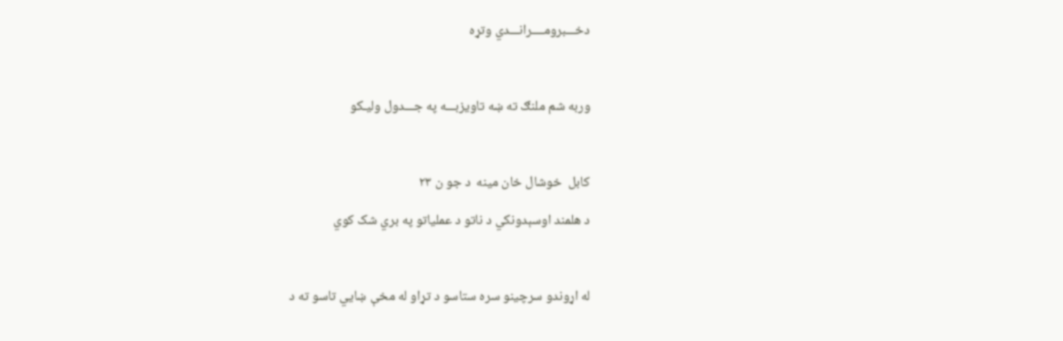دخـــبرومــــرانـــدي وتړه



وربه شم ملنګ ته ښه تاويزبـــه په جـــدول وليـكو



كابل  خوشال خان مينه  د جو ن ۲۳

د هلمند اوسېدونکي د ناتو د عملياتو په بري شک کوي



له اړوندو سرچينو سره ستاسو د تړاو له مخې ښايي تاسو ته د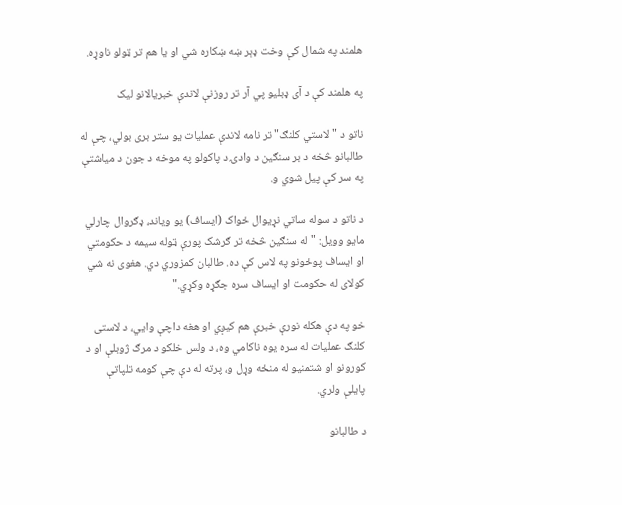هلمند په شمال کې وخت ډېر ښه ښکاره شي او يا هم تر ټولو ناوړه.

په هلمند کې د آی ډبليو پي آر تر روزنې لاندې خبريالانو ليک

ناتو د "لاستي کلنګ" تر نامه لاندې عمليات يو ستر بری بولي، چې له طالبانو څخه د بر سنګين د وادۍ د پاکولو په موخه د جون د مياشتې په سر کې پيل شوي و.

د ناتو د سوله ساتي نړيوال ځواک (ايساف) يو وياند، ډګروال چارلي مايو وويل: "له سنګين څخه تر ګرشک پورې ټوله سيمه د حکومتي او ايساف پوځونو په لاس کې ده. طالبان کمزوري دي. هغوی نه شي کولای له حکومت او ايساف سره جګړه وکړي."

خو په دې هکله نورې خبرې هم کيږي او هغه داچې وايي، د لاستی کلنګ عمليات له سره يوه ناکامي وه، د ولس خلکو د مرګ ژوبلې او د کورونو او شتمنيو له منځه وړل و، پرته له دې چې کومه تلپاتې پايلې ولري.

د طالبانو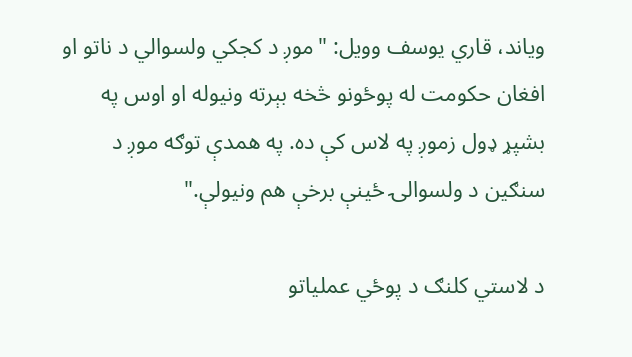وياند، قاري يوسف وويل: "موږ د کجکي ولسوالي د ناتو او افغان حکومت له پوځونو څخه بېرته ونيوله او اوس په بشپړ ډول زموږ په لاس کې ده. په همدې توګه موږ د سنګين د ولسوالۍ ځينې برخې هم ونيولې."

د لاستي کلنګ د پوځي عملياتو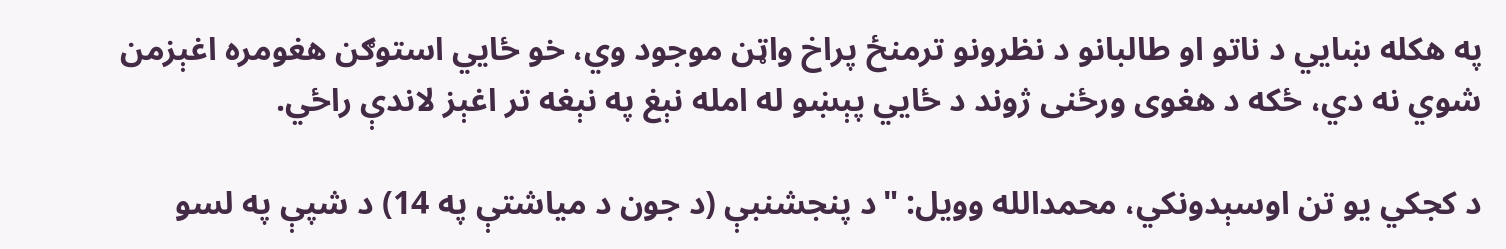په هکله ښايي د ناتو او طالبانو د نظرونو ترمنځ پراخ واټن موجود وي، خو ځايي استوګن هغومره اغېزمن شوي نه دي، ځکه د هغوی ورځنی ژوند د ځايي پېښو له امله نېغ په نېغه تر اغېز لاندې راځي.

د کجکي يو تن اوسېدونکي، محمدالله وويل: "د پنجشنبې (د جون د مياشتې په 14) د شپې په لسو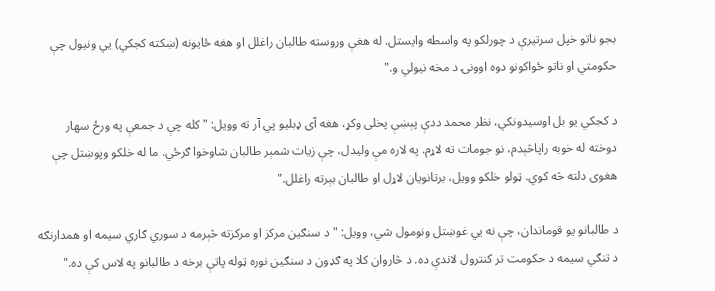بجو ناتو خپل سرتيرې د چورلکو په واسطه وايستل. له هغې وروسته طالبان راغلل او هغه ځايونه (ښکته کجکي) يي ونيول چې حکومتي او ناتو ځواکونو دوه اوونۍ د مخه نيولي و."

د کجکي يو بل اوسيدونکي، نظر محمد ددې پېښې پخلی وکړ، هغه آی ډبليو پي آر ته وويل: "کله چې د جمعې په ورځ سهار دوخته له خوبه راپاڅېدم، نو جومات ته لاړم. په لاره مې وليدل، چې زيات شمېر طالبان شاوخوا ګرځي. ما له خلکو وپوښتل چې هغوی دلته څه کوي. ټولو خلکو وويل، برتانويان لاړل او طالبان بېرته راغلل."

د طالبانو يو قوماندان، چې نه يي غوښتل ونومول شي، وويل: "د سنګين مرکز او مرکزته څېرمه د سوري ګاري سيمه او همدارنګه د تنګي سيمه د حکومت تر کنترول لاندې ده. د څاروان کلا په ګډون د سنګين نوره ټوله پاتې برخه د طالبانو په لاس کې ده."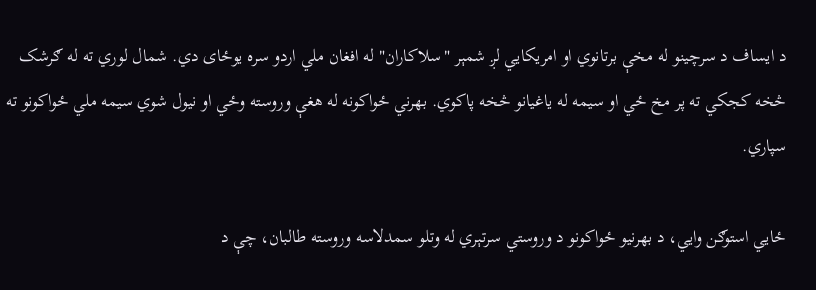د ايساف د سرچينو له مخې برتانوي او امريکايي لږ شمېر "سلاکاران" له افغان ملي اردو سره يوځای دي. شمال لوري ته له ګرشک څخه کجکي ته پر مخ ځي او سيمه له ياغيانو څخه پاکوي. بهرني ځواکونه له هغې وروسته وځي او نيول شوي سيمه ملي ځواکونو ته سپاري.

ځايي استوګن وايي، د بهرنيو ځواکونو د وروستي سرتېري له وتلو سمدلاسه وروسته طالبان، چې د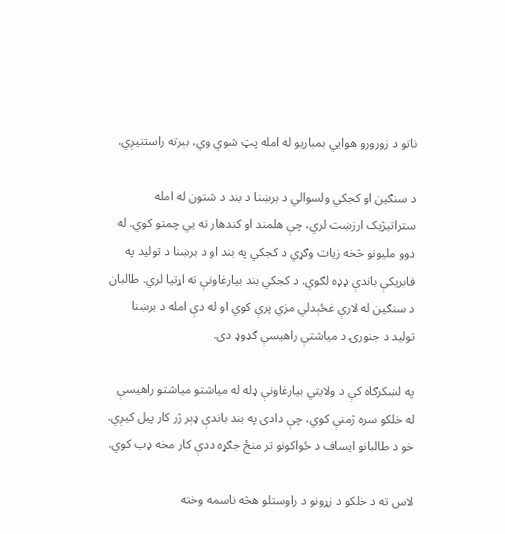ناتو د زورورو هوايي بمباريو له امله پټ شوي وي، بېرته راستنيږي.

د سنګين او کجکي ولسوالي د برښنا د بند د شتون له امله ستراتيژيک ارزښت لري، چې هلمند او کندهار ته يي چمتو کوي. له دوو مليونو څخه زيات وګړي د کجکي په بند او د برښنا د توليد په فابريکې باندې ډډه لګوي. د کجکي بند بيارغاونې ته اړتيا لري. طالبان د سنګين له لارې غځېدلي مزي پرې کوي او له دې امله د برښنا توليد د جنورۍ د مياشتې راهيسې ګډوډ دی.

په لښکرګاه کې د ولايتي بيارغاونې ډله له مياشتو مياشتو راهيسې له خلکو سره ژمنې کوي، چې دادی په بند باندې ډېر ژر کار پيل کيږي. خو د طالبانو ايساف د ځواکونو تر منځ جګړه ددې کار مخه ډب کوي.

لاس ته د خلکو د زړونو د راوستلو هڅه ناسمه وخته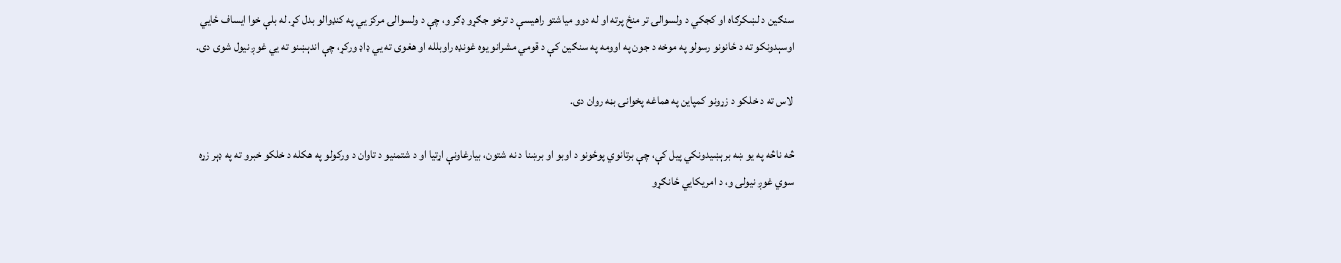سنګين د لښکرګاه او کجکي د ولسوالۍ تر منځ پرته او له دوو مياشتو راهيسې د ترخو جګړو ډګر و، چې د ولسوالۍ مرکز يي په کنډوالو بدل کړ. له بلې خوا ايساف ځايي اوسېدونکو ته د ځانونو رسولو په موخه د جون په اوومه په سنګين کې د قومي مشرانو يوه غونډه راوبلله او هغوی ته يي ډاډ ورکړ، چې اندېښنو ته يي غوږ نيول شوی دی.

لاس ته د خلکو د زړونو کمپاين په هماغه پخوانۍ بڼه روان دی.

څه ناڅه په يو ښه برېښيدونکي پيل کې، چې برتانوي پوځونو د اوبو او برښنا د نه شتون، بيارغاونې اړتيا او د شتمنيو د تاوان د ورکولو په هکله د خلکو خبرو ته په ډېر زړه سوي غوږ نيولی و، د امريکايي ځانګړو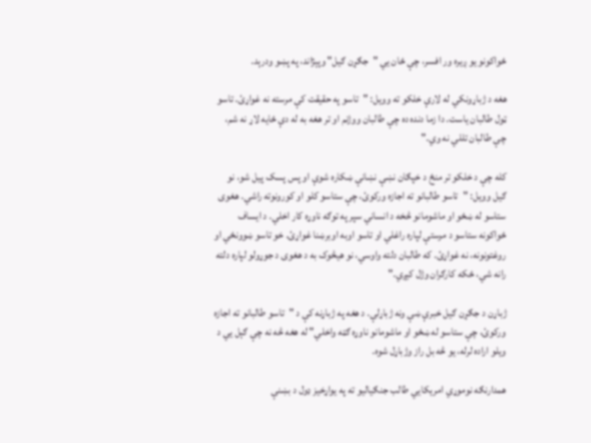ځواکونو يو ږيره ور افسر، چې ځان يي "جګړن ګيل" وپېژاند، په پښو ودرېد.

هغه د ژباړونکي له لارې خلکو ته وويل: "تاسو په حقيقت کې مرسته نه غواړئ. تاسو ټول طالبان ياست. دا زما دنده ده چې طالبان ووژنم او تر هغه به له دې ځايه لاړ نه شم، چې طالبان تللي نه وي."

کله چې د خلکو تر منځ د خپګان نښې نښانې ښکاره شوې او پس پسک پيل شو، نو ګيل وويل: "تاسو طالبانو ته اجازه ورکوئ، چې ستاسو کلو او کورونوته راشي. هغوی ستاسو له ښځو او ماشومانو څخه د انساني سپر په توګه ناوړه کار اخلي. د ايساف ځواکونه ستاسو د مرستې لپاره راغلي او تاسو اوبه اوبرښنا غواړئ. خو تاسو ښوونځي او روغتونونه، نه غواړئ. که طالبان دلته واوسي، نو هيڅوک به د هغوی د جوړولو لپاره دلته رانه شي، ځکه کارګران وژل کيږي."

ژباړن د جګړن ګيل خبرې ښې ونه ژباړلې. د هغه په ژباړنه کې د "تاسو طالبانو ته اجازه ورکوئ، چې ستاسو له ښځو او ماشومانو ناوړه ګټه واخلي" له هغه څه نه چې ګېل يي د ويلو اراده لرله، يو څه بل راز وژباړل شوه.

همدارنګه نوموړي امريکايي طالب جنګياليو ته په يواړخيز ډول د بښنې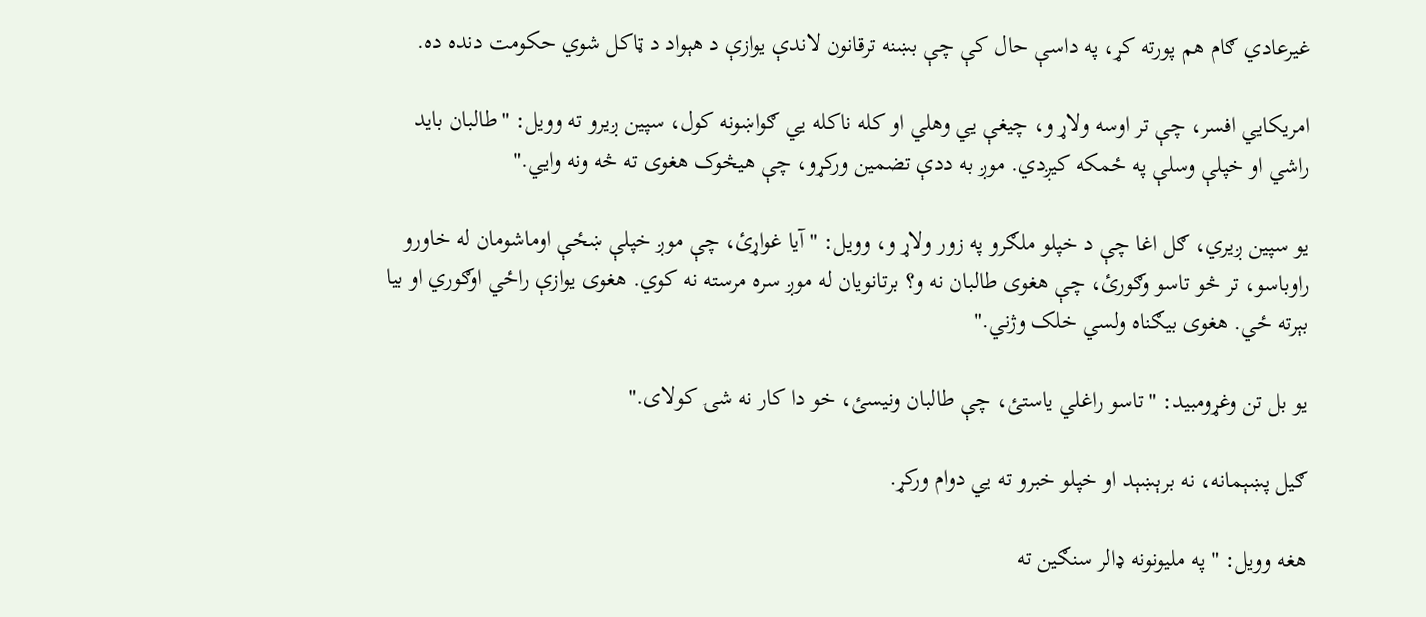غيرعادي ګام هم پورته کړ، په داسې حال کې چې بښنه ترقانون لاندې يوازې د هېواد د ټاکل شوي حکومت دنده ده.

امريکايي افسر، چې تر اوسه ولاړ و، چيغې يي وهلي او کله ناکله يي ګواښونه کول، سپين ږيرو ته وويل: "طالبان بايد راشي او خپلې وسلې په ځمکه کيږدي. موږ به ددې تضمين ورکړو، چې هيڅوک هغوی ته څه ونه وايي."

يو سپين ږيري، ګل اغا چې د خپلو ملګرو په زور ولاړ و، وويل: " آيا غواړئ، چې موږ خپلې ښځې اوماشومان له خاورو راوباسو، تر څو تاسو وګورئ، چې هغوی طالبان نه و؟ برتانويان له موږ سره مرسته نه کوي. هغوی يوازې راځي اوګوري او بيا بېرته ځي. هغوی بيګناه ولسي خلک وژني."

يو بل تن وغړومبيد: "تاسو راغلي ياستئ، چې طالبان ونيسئ، خو دا کار نه شۍ کولای."

ګيل پښېمانه، نه برېښېد او خپلو خبرو ته يي دوام ورکړ.

هغه وويل: "په مليونونه ډالر سنګين ته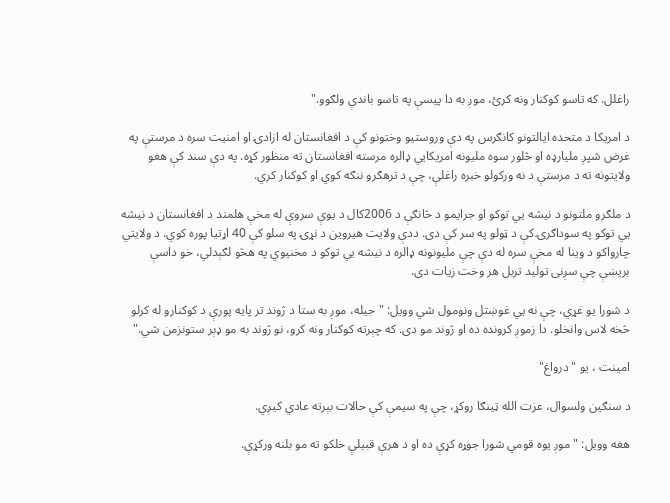راغلل. که تاسو کوکنار ونه کرئ، موږ به دا پيسې په تاسو باندې ولګوو."

د امريکا د متحده ايالتونو کانګرس په دې وروستيو وختونو کې د افغانستان له ازادۍ او امنيت سره د مرستې په غرض شپږ مليارډه او څلور سوه مليونه امريکايي ډالره مرسته افغانستان ته منظور کړه. په دې سند کې هغو ولايتونه ته د مرستې د نه ورکولو خبره راغلې، چې د ترهګرو ننګه کوي او کوکنار کري.

د ملګرو ملتونو د نيشه يي توکو او جرايمو د څانګې د 2006کال د يوې سروې له مخې هلمند د افغانستان د نيشه يي توکو په سوداګرۍ کې د ټولو په سر کې دی. ددې ولايت هيروين د نړۍ په سلو کې 40 اړتيا پوره کوي. د ولايتي چارواکو د وينا له مخې سره له دې چې مليونونه ډالره د نيشه يي توکو د مخنيوي په هڅو لګېدلي، خو داسې بريښې چې سږنی توليد تربل هر وخت زيات دی.

د شورا يو غړي، چې نه يي غوښتل ونومول شي وويل: "جيله، موږ به ستا د ژوند تر پايه پورې د کوکنارو له کرلو څخه لاس وانخلو. دا زموږ کرونده ده او ژوند مو دی. که چېرته کوکنار ونه کرو، نو ژوند به مو ډېر ستونزمن شي."

امينت ، يو "درواغ"

د سنګين ولسوال، عزت الله ټينګا روکړ، چې په سيمې کې حالات بېرته عادي کيږي.

هغه وويل: "موږ يوه قومي شورا جوړه کړې ده او د هرې قبيلې خلکو ته مو بلنه ورکړې.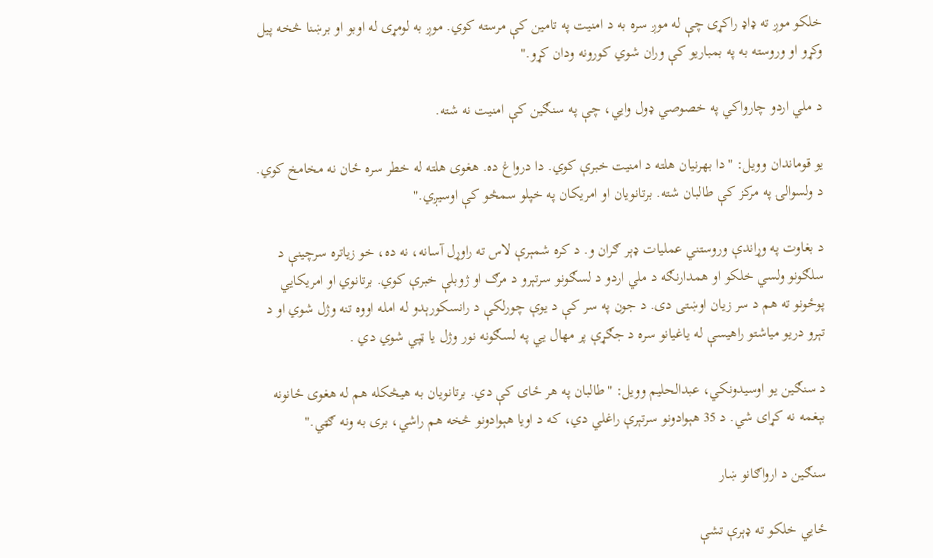خلکو موږ ته ډاډ راکړی چې له موږ سره به د امنيت په تامين کې مرسته کوي. موږ به لومړی له اوبو او برښنا څخه پيل وکړو او وروسته به په بمباريو کې وران شوي کورونه ودان کړو."

د ملي اردو چارواکي په خصوصي ډول وايي، چې په سنګين کې امنيت نه شته.

يو قوماندان وويل: "دا بهرنيان هلته د امنيت خبرې کوي. دا درواغ ده. هغوی هلته له خطر سره ځان نه مخامخ کوي. د ولسوالۍ په مرکز کې طالبان شته. برتانويان او امريکان په خپلو سمڅو کې اوسيږي."

د بغاوت په وړاندې وروستني عمليات ډېر ګران و. د کره شمېرې لاس ته راوړل آسانه، نه ده، خو زياتره سرچينې د سلګونو ولسي خلکو او همدارنګه د ملي اردو د لسګونو سرتېرو د مرګ او ژوبلې خبرې کوي. برتانوي او امريکايي پوځونو ته هم د سر زيان اوښتی دی. د جون په سر کې د يوې چورلکې د رانسکورېدو له امله اووه تنه وژل شوي او د تېرو دريو مياشتو راهيسې له ياغيانو سره د جګړې پر مهال يي په لسګونه نور وژل يا ټپي شوي دي .

د سنګين يو اوسيدونکي، عبدالحليم وويل: "طالبان په هر ځای کې دي. برتانويان به هيڅکله هم له هغوی ځانونه بېغمه نه کړای شي. د 35 هېوادونو سرتېرې راغلي دي، که د اويا هېوادونو څخه هم راشي، بری به ونه ګټي."

سنګين د ارواګانو ښار

ځايي خلکو ته ډېرې تشې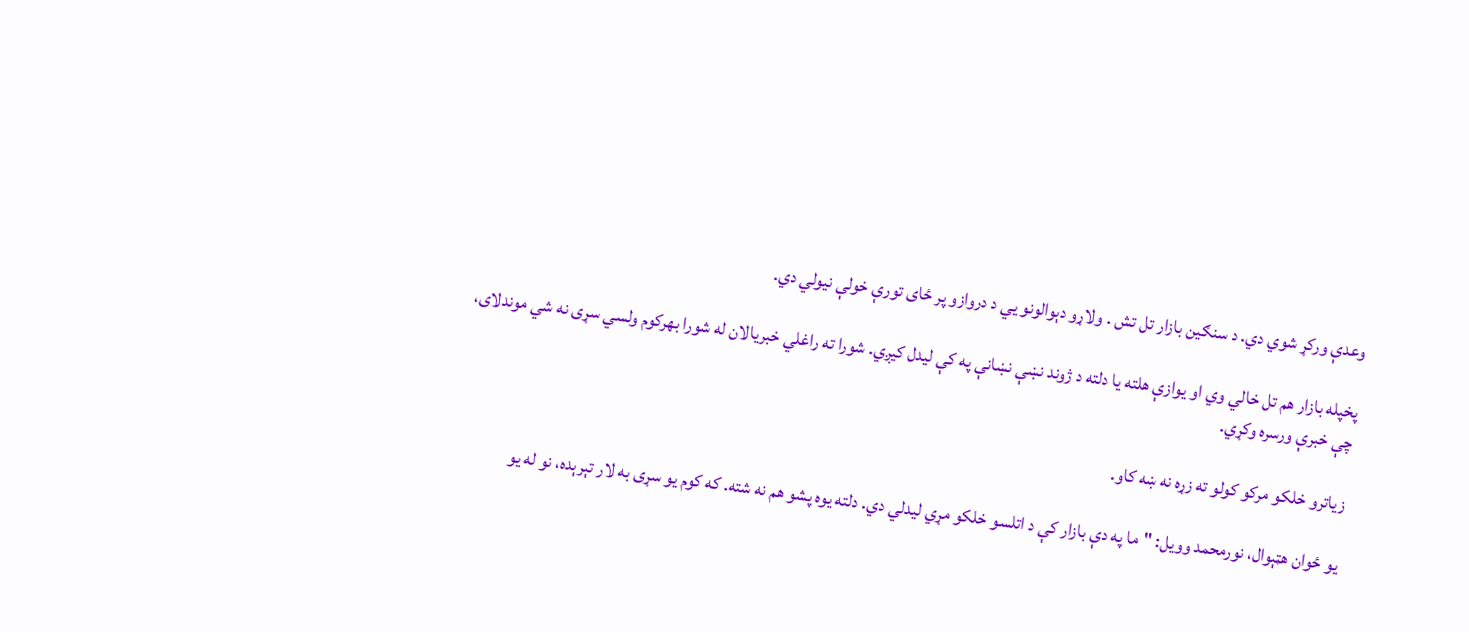وعدې ورکړ شوي دي. د سنګين بازار تل تش . ولاړو دېوالونو يي د دروازو پر ځای تورې خولې نيولي دي.

پخپله بازار هم تل خالي وي او يوازې هلته يا دلته د ژوند نښې نښانې په کې ليدل کيږي. شورا ته راغلي خبريالان له شورا بهرکوم ولسي سړی نه شي موندلای، چې خبرې ورسره وکړي.

زياترو خلکو مرکو کولو ته زړه نه ښه کاو.

يو ځوان هټېوال، نورمحمد وويل: "ما په دې بازار کې د اتلسو خلکو مړي ليدلي دي. دلته يوه پشو هم نه شته. که کوم يو سړی به لار تېرېده، نو له يو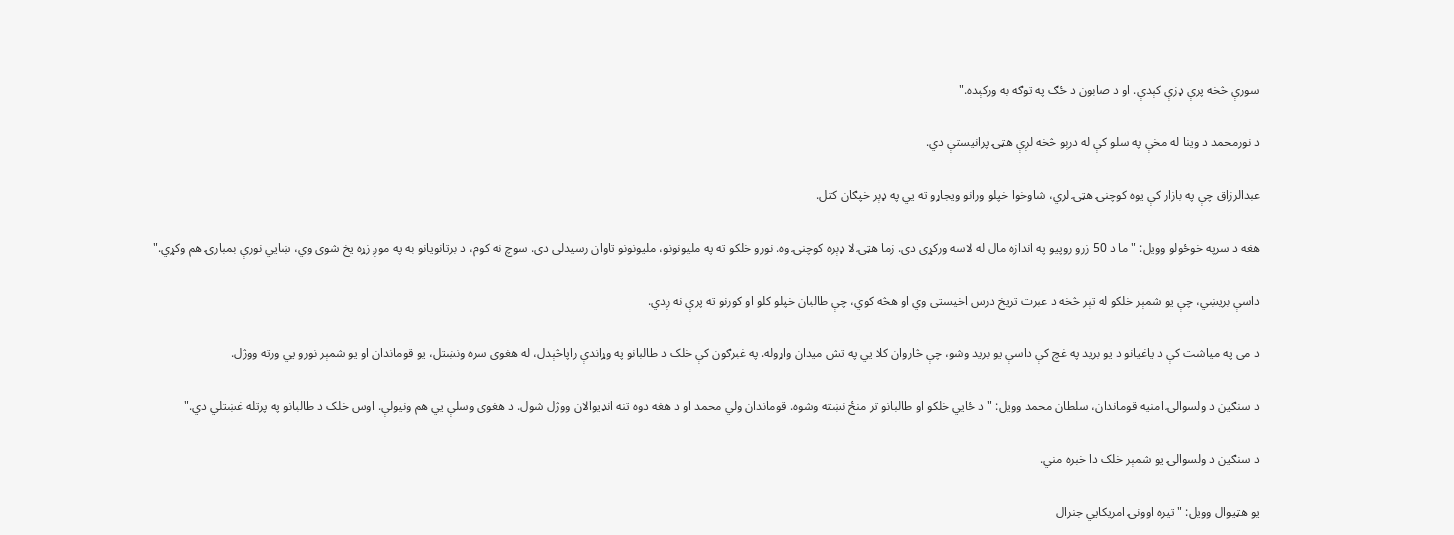سورې څخه پرې ډزې کېدې. او د صابون د ځګ په توګه به ورکېده."

د نورمحمد د وينا له مخې په سلو کې له درېو څخه لږې هټۍ پرانيستې دي.

عبدالرزاق چې په بازار کې يوه کوچنۍ هټۍ لري، شاوخوا خپلو ورانو ويجاړو ته يي په ډېر خپګان کتل.

هغه د سرپه خوځولو وويل: "ما د 50 زرو روپيو په اندازه مال له لاسه ورکړی دی. زما هټۍ لا ډېره کوچنۍ وه. نورو خلکو ته په مليونونو، مليونونو تاوان رسيدلی دی. سوچ نه کوم، د برتانويانو به په موږ زړه يخ شوی وي، ښايي نورې بمبارۍ هم وکړي."

داسې بريښي، چې يو شمېر خلکو له تېر څخه د عبرت تريخ درس اخيستی وي او هڅه کوي، چې طالبان خپلو کلو او کورنو ته پرې نه ږدي.

د می په مياشت کې د ياغيانو د يو بريد په غچ کې داسې يو بريد وشو، چې څاروان کلا يي په تش ميدان واړوله. په غبرګون کې خلک د طالبانو په وړاندې راپاڅېدل، له هغوی سره ونښتل، يو قوماندان او يو شمېر نورو يي ورته ووژل.

د سنګين د ولسوالۍ امنيه قوماندان، سلطان محمد وويل: "د ځايي خلکو او طالبانو تر منځ نښته وشوه. قوماندان ولي محمد او د هغه دوه تنه انډيوالان ووژل شول. د هغوی وسلې يي هم ونيولې. اوس خلک د طالبانو په پرتله غښتلي دي."

د سنګين د ولسوالۍ يو شمېر خلک دا خبره مني.

يو هټيوال وويل: "تيره اوونۍ امريکايي جنرال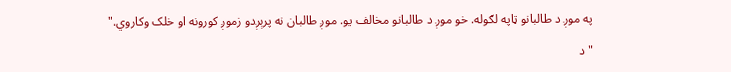په موږ د طالبانو ټاپه لګوله. خو موږ د طالبانو مخالف يو. موږ طالبان نه پرېږدو زموږ کورونه او خلک وکاروي."

"د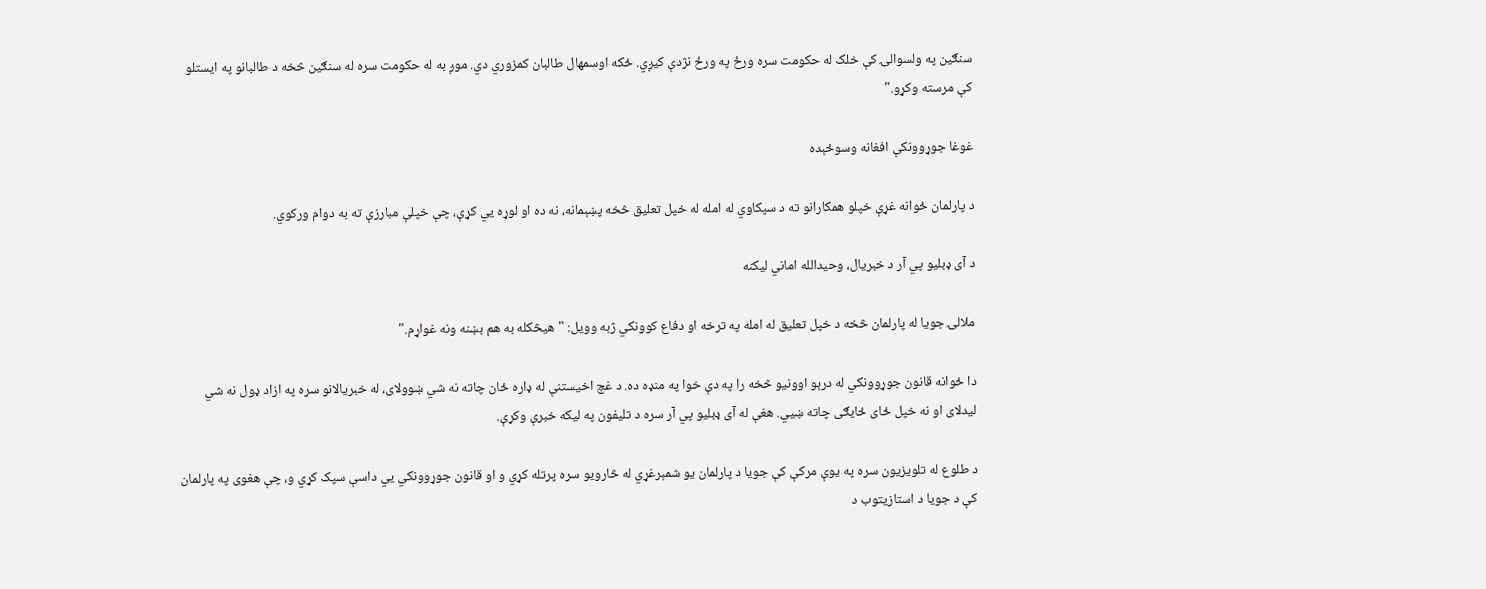سنګين په ولسوالۍ کې خلک له حکومت سره ورځ په ورځ نژدې کيږي. ځکه اوسمهال طالبان کمزوري دي. موږ به له حکومت سره له سنګين څخه د طالبانو په ايستلو کې مرسته وکړو."

غوغا جوړوونکې افغانه وسوځېده

د پارلمان ځوانه غړې خپلو همکارانو ته د سپکاوي له امله له خپل تعليق څخه پښېمانه، نه ده او لوړه يي کړې، چې خپلې مبارزې ته به دوام ورکوي.

د آی ډبليو پي آر د خبريال، وحيدالله اماني ليکنه

ملالۍ جويا له پارلمان څخه د خپل تعليق له امله په ترخه او دفاع کوونکي ژبه وويل: "هيڅکله به هم بښنه ونه غواړم."

دا ځوانه قانون جوړوونکي له درېو اوونيو څخه را په دې خوا په منډه ده. د غچ اخيستنې له ډاره ځان چاته نه شي ښوولای، له خبريالانو سره په ازاد ډول نه شي ليدلای او نه خپل ځای ځايګی چاته ښيي. هغې له آی ډبليو پي آر سره د تليفون په ليکه خبرې وکړې.

د طلوع له تلويزيون سره په يوې مرکې کې جويا د پارلمان يو شمېرغړي له څارويو سره پرتله کړي و او قانون جوړوونکي يي داسې سپک کړي و، چې هغوی په پارلمان کې د جويا د استازيتوب د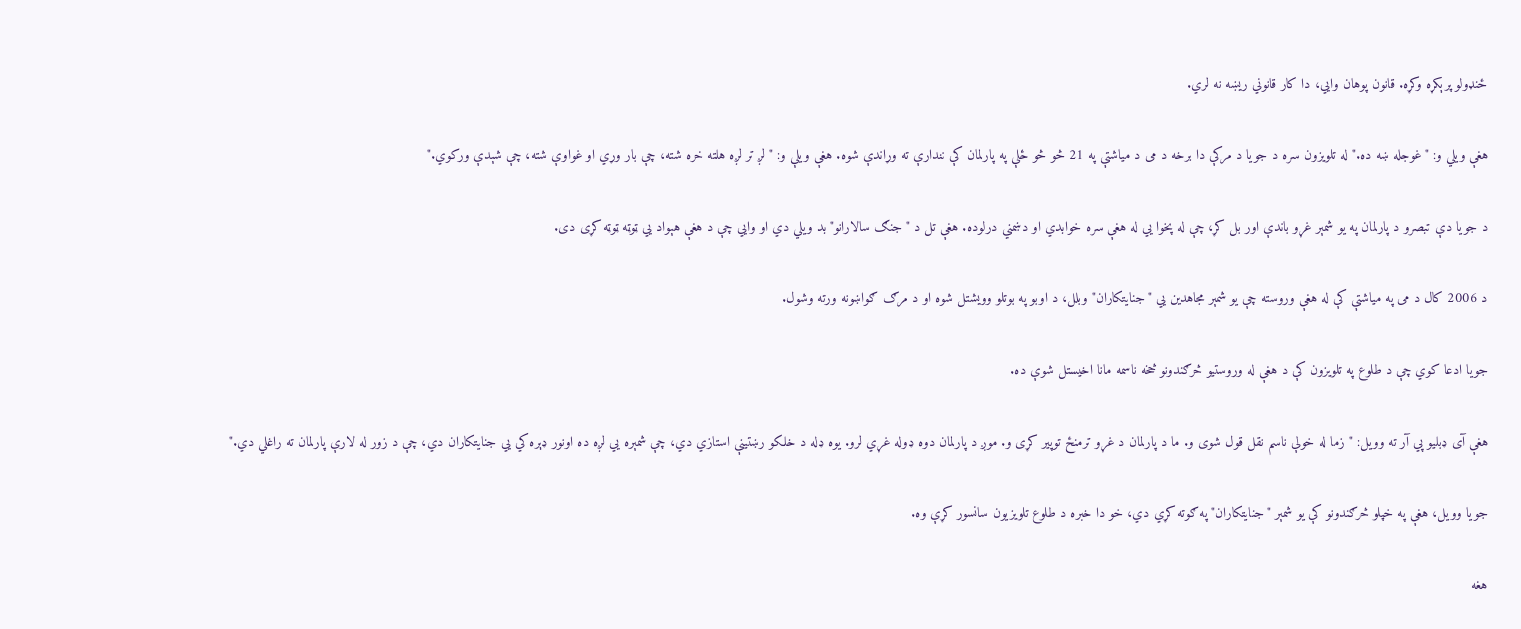ځنډولو پرېکړه وکړه. قانون پوهان وايي، دا کار قانوني ريښه نه لري.

هغې ويلي و: "غوجله ښه ده." له تلويزون سره د جويا د مرکې دا برخه د می د مياشتې په 21 څو څو ځلې په پارلمان کې نندارې ته وړاندې شوه. هغې ويلې و: "لږ تر لږه هلته خره شته، چې بار وړي او غواوې شته، چې شېدې ورکوي."

د جويا دې تبصرو د پارلمان په يو شمېر غړو باندې اور بل کړ، چې له پخوا يي له هغې سره خوابدي او دښمني درلوده. هغې تل د "جنګ سالارانو" بد ويلي دي او وايي چې د هغې هېواد يي ټوټه ټوټه کړی دی.

د 2006 کال د می په مياشتې کې له هغې وروسته چې يو شمېر مجاهدين يي "جنايتکاران" وبلل، د اوبو په بوتلو وويشتل شوه او د مرګ ګواښونه ورته وشول.

جويا ادعا کوي چې د طلوع په تلويزون کې د هغې له وروستيو څرګندونو څخه ناسمه مانا اخيستل شوې ده.

هغې آی ډبليو پي آر ته وويل: "زما له خولې ناسم نقل قول شوی و. ما د پارلمان د غړو ترمنځ توپير کړی و. موږ د پارلمان دوه ډوله غړي لرو. يوه ډله د خلکو رښتينې استازي دي، چې شمېره يي لږه ده اونور ډېره کي يي جنايتکاران دي، چې د زور له لارې پارلمان ته راغلي دي."

جويا وويل، هغې په خپلو څرګندونو کې يو شمېر "جنايتکاران" په ګوته کړي دي، خو دا خبره د طلوع تلويزيون سانسور کړې وه.

هغه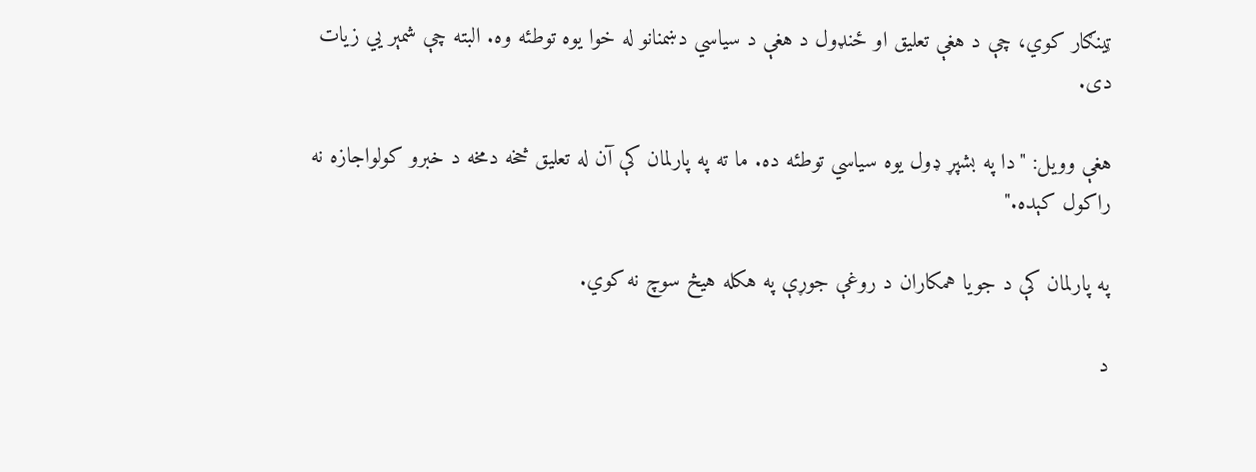ټينګار کوي، چې د هغې تعليق او ځنډول د هغې د سياسي دښمنانو له خوا يوه توطئه وه. البته چې شمېر يي زيات دی.

هغې وويل: "دا په بشپړ ډول يوه سياسي توطئه ده. ما ته په پارلمان کې آن له تعليق څخه دمخه د خبرو کولواجازه نه راکول کېده."

په پارلمان کې د جويا همکاران د روغې جوړې په هکله هيڅ سوچ نه کوي.

د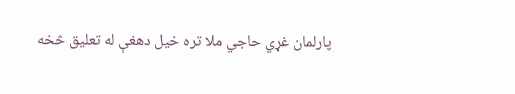پارلمان غړي حاجي ملا تره خيل دهغې له تعليق څخه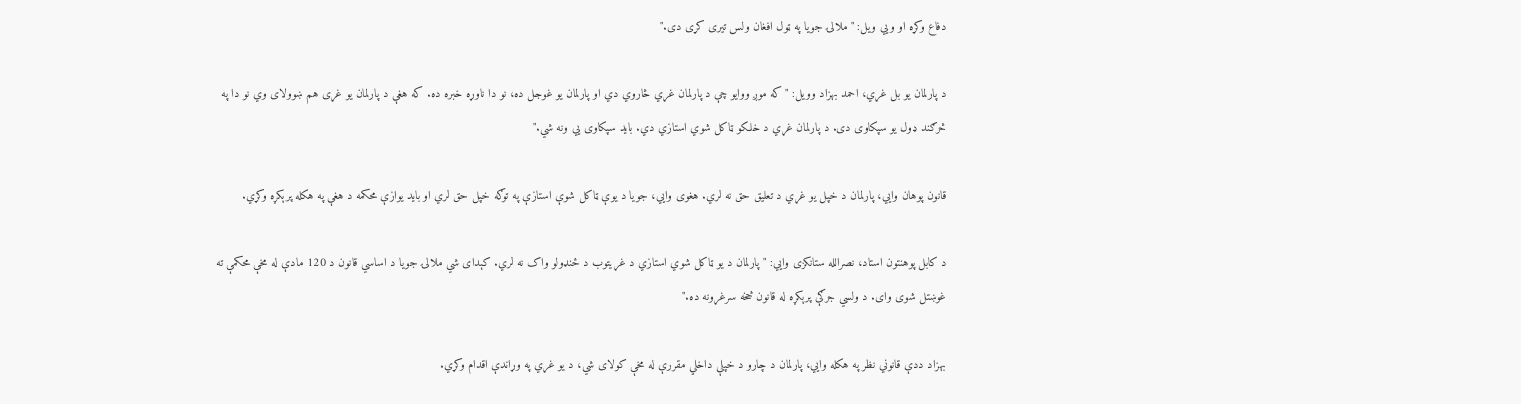دفاع وکړه او ويي ويل: "ملالۍ جويا په ټول افغان ولس تيری کړی دی."

د پارلمان يو بل غړي، احمد بهزاد وويل: "که موږ ووايو چې د پارلمان غړي څاروي دي او پارلمان يو غوجل ده، نو دا ناوړه خبره ده. که هغې د پارلمان يو غړی هم ښوولای وي نو دا په څرګند ډول يو سپکاوی دی. د پارلمان غړي د خلکو ټاکل شوي استازي دي. بايد سپکاوی يي ونه شي."

قانون پوهان وايي، پارلمان د خپل يو غړي د تعليق حق نه لري. هغوی وايي، جويا د يوې ټاکل شوې استازې په توګه خپل حق لري او بايد يوازې محکمه د هغې په هکله پرېکړه وکړي.

د کابل پوهنتون استاد، نصرالله ستانکزی وايي: "پارلمان د يو ټاکل شوي استازي د غړيتوب د ځنډولو واک نه لري. کېدای شي ملالۍ جويا د اساسي قانون د 120 مادې له مخې محکمې ته غوښتل شوی وای. د ولسي جرګې پرېکړه له قانون څخه سرغړونه ده."

بهزاد ددې قانوني نظر په هکله وايي، پارلمان د چارو د خپلې داخلي مقررې له مخې کولای شي، د يو غړي په وړاندې اقدام وکړي.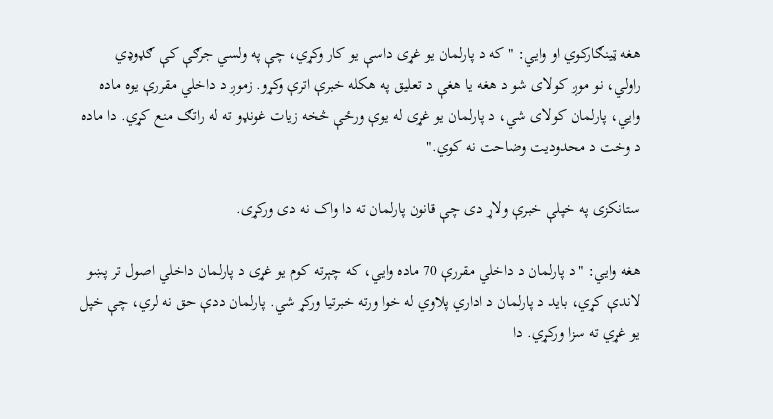هغه ټينګارکوي او وايي: "که د پارلمان يو غړی داسې يو کار وکړي، چې په ولسي جرګې کې ګډوډي راولي، نو موږ کولای شو د هغه يا هغې د تعليق په هکله خبرې اترې وکړو. زموږ د داخلي مقررې يوه ماده وايي، پارلمان کولای شي، د پارلمان يو غړی له يوې ورځې څخه زيات غونډو ته له راتګ منع کړي. دا ماده د وخت د محدوديت وضاحت نه کوي."

ستانکزی په خپلې خبرې ولاړ دی چې قانون پارلمان ته دا واک نه دی ورکړی.

هغه وايي: "د پارلمان د داخلي مقررې 70 ماده وايي، که چېرته کوم يو غړی د پارلمان داخلي اصول تر پښو لاندې کړي، بايد د پارلمان د اداري پلاوي له خوا ورته خبرتيا ورکړ شي. پارلمان ددې حق نه لري، چې خپل يو غړي ته سزا ورکړي. دا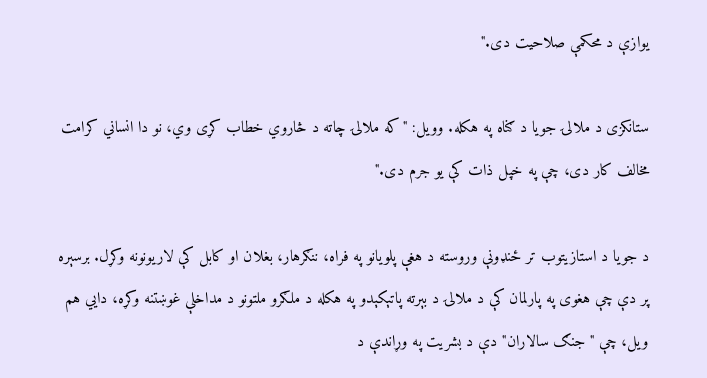يوازې د محکمې صلاحيت دی."

ستانکزی د ملالۍ جويا د ګناه په هکله. وويل: "که ملالۍ چاته د څاروي خطاب کړی وي، نو دا انساني کرامت مخالف کار دی، چې په خپل ذات کې يو جرم دی."

د جويا د استازيتوب تر ځنډونې وروسته د هغې پلويانو په فراه، ننګرهار، بغلان او کابل کې لاريونونه وکړل. برسېره پر دې چې هغوی په پارلمان کې د ملالۍ د بېرته پاتېکېدو په هکله د ملګرو ملتونو د مداخلې غوښتنه وکړه، دايي هم ويل، چې "جنګ سالاران" دې د بشريت په وړاندې د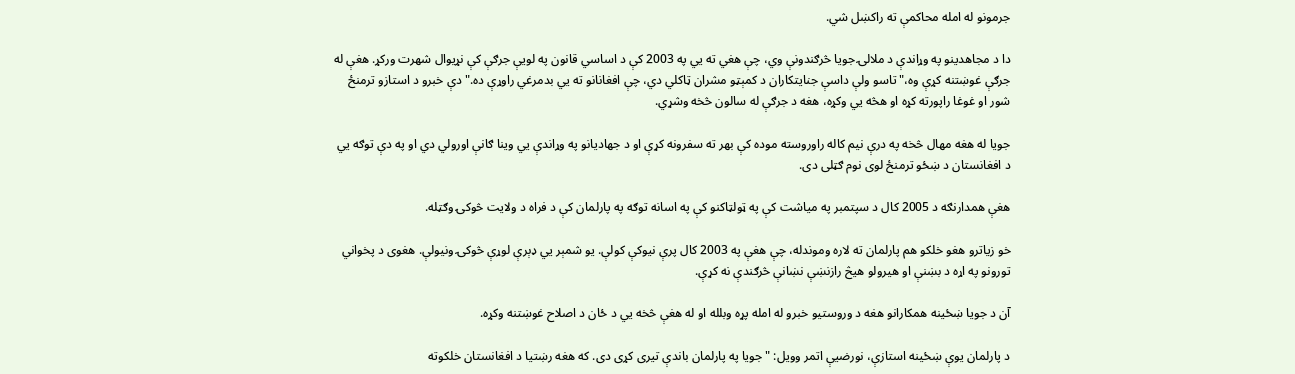جرمونو له امله محاکمې ته راکښل شي.

دا د مجاهدينو په وړاندې د ملالۍ جويا څرګندونې وي، چې هغي ته يي په 2003 کې د اساسي قانون په لويې جرګې کې نړيوال شهرت ورکړ. هغې له جرګې غوښتنه کړې وه،"تاسو ولې داسې جنايتکاران د کمېټو مشران ټاکلي دي، چې افغانانو ته يي بدمرغي راوړې ده." دې خبرو د استازو ترمنځ شور او غوغا راپورته کړه او هڅه يي وکړه، هغه د جرګې له سالون څخه وشړي.

جويا له هغه مهال څخه په درې نيم کاله راوروسته موده کې بهر ته سفرونه کړې او د جهاديانو په وړاندې يي وينا ګانې اورولي دي او په دې توګه يي د افغانستان د ښځو ترمنځ لوی نوم ګټلی دی.

هغې همدارنګه د 2005 کال د سپتمبر په مياشت کې په ټولټاکنو کې په اسانه توګه په پارلمان کې د فراه د ولايت څوکۍ وګټله.

خو زياترو هغو خلکو هم پارلمان ته لاره وموندله، چې هغې په 2003 کال پرې نيوکې کولې. يو شمېر يي ډېرې لوړې څوکۍ ونيولې. هغوی د پخواني تورونو په اړه د بښنې او هيرولو هيڅ رازنښې نښانې څرګندې نه کړې.

آن د جويا ښځينه همکارانو هغه د وروستيو خبرو له امله پړه وبلله او له هغې څخه يي د ځان د اصلاح غوښتنه وکړه.

د پارلمان يوې ښځينه استازې، نورضيې اتمر وويل: "جويا په پارلمان باندې تيری کړی دی. که هغه رښتيا د افغانستان خلکوته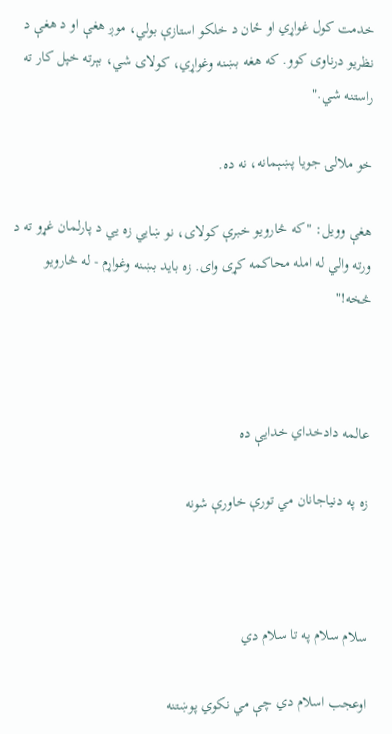خدمت کول غواړي او ځان د خلکو استازې بولي، موږ هغې او د هغې د نظريو درناوی کوو. که هغه بښنه وغواړي، کولای شي، بېرته خپل کار ته راستنه شي."

خو ملالۍ جويا پښېمانه، نه ده.

هغې وويل: "که څارويو خبرې کولای، نو ښايي زه يي د پارلمان غړو ته د ورته والي له امله محاکمه کړی وای. زه بايد بښنه وغواړم - له څارويو څخه!"



عالمه دادخداي خدايې ده

زه په دنياجانان مي تورې خاورې شونه



سلام سلام په تا سلام دي

اوعجب اسلام دي چې مي نكوي پوښتنه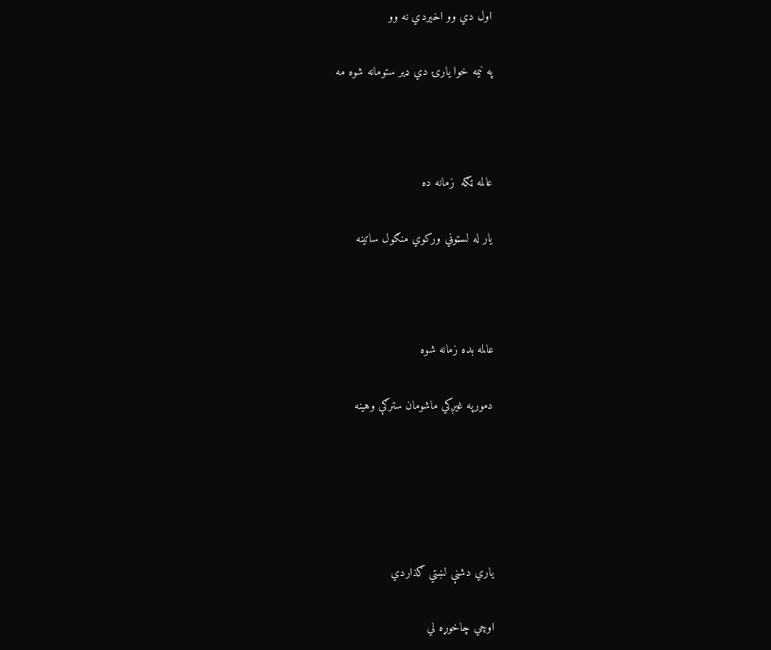اول دي وو اخيردي نه وو

په نيمه خوا يارۍ دي ډير ستومانه شوه مه



عالمه ټګه  زمانه ده

يار له لسټوڼي وركوي منګول ساتينه



عالمه بده زمانه شوه

دمورپه غيږكي ماشومان سترګې وهينه





ياري دشنې لښتي ګذاردي

اوچي چاخوړه لي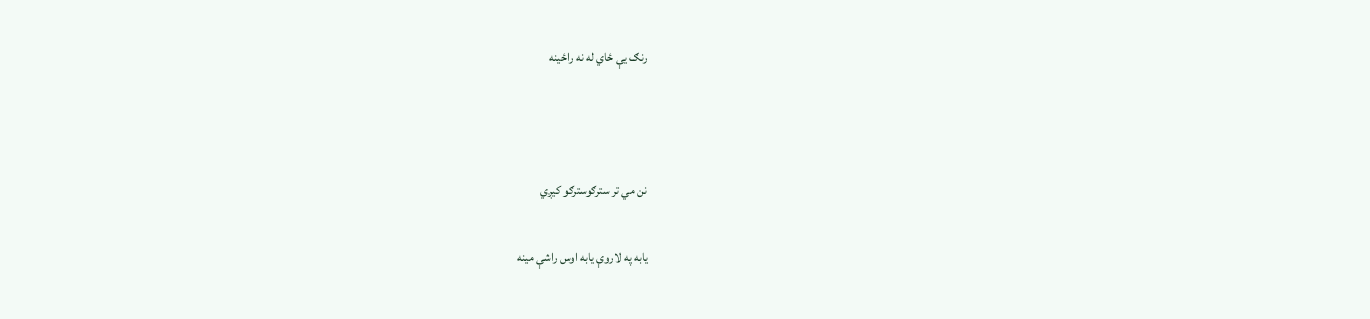رنګ يې ځاي له نه راځينه



نن مي تر سترګوسترګو كيږي

يابه په لاروې يابه اوس راشې مينه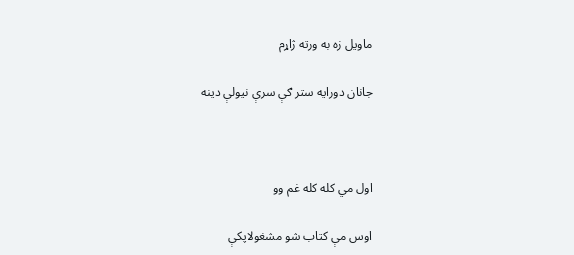ماويل زه به ورته ژاړم

جانان دورايه ستر ګې سرې نيولې دينه



اول مي كله كله غم وو

اوس مې كتاب شو مشغولاپكې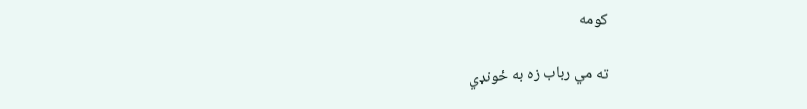كومه

ته مي رباب زه به ځونډي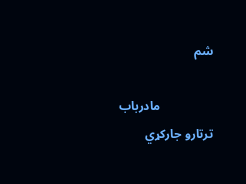شم

                 مادرباب ترتارو جاركړي